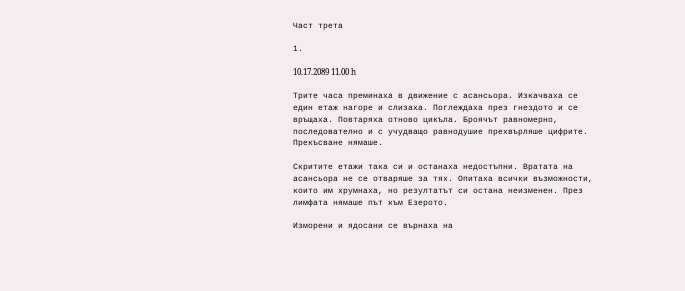Част трета

1.

10.17.2089 11.00 h

Трите часа преминаха в движение с асансьора. Изкачваха се един етаж нагоре и слизаха. Поглеждаха през гнездото и се връщаха. Повтаряха отново цикъла. Броячът равномерно, последователно и с учудващо равнодушие прехвърляше цифрите. Прекъсване нямаше.

Скритите етажи така си и останаха недостъпни. Вратата на асансьора не се отваряше за тях. Опитаха всички възможности, които им хрумнаха, но резултатът си остана неизменен. През лимфата нямаше път към Езерото.

Изморени и ядосани се върнаха на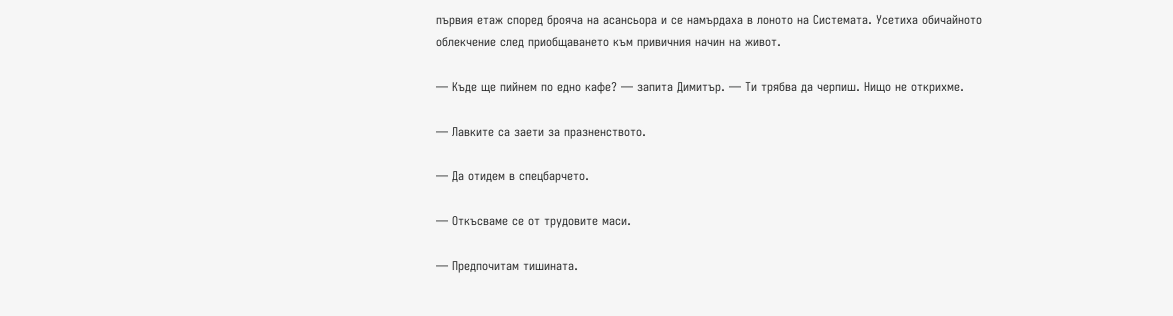първия етаж според брояча на асансьора и се намърдаха в лоното на Системата. Усетиха обичайното облекчение след приобщаването към привичния начин на живот.

— Къде ще пийнем по едно кафе? — запита Димитър. — Ти трябва да черпиш. Нищо не открихме.

— Лавките са заети за празненството.

— Да отидем в спецбарчето.

— Откъсваме се от трудовите маси.

— Предпочитам тишината.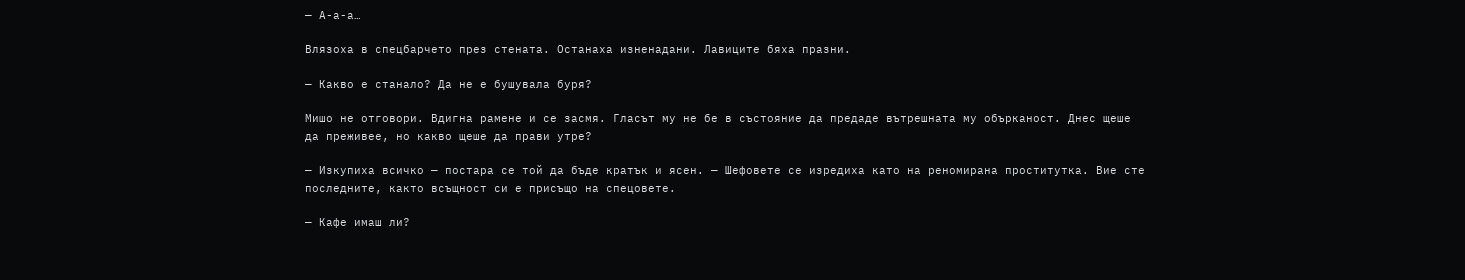— А-а-а…

Влязоха в спецбарчето през стената. Останаха изненадани. Лавиците бяха празни.

— Какво е станало? Да не е бушувала буря?

Мишо не отговори. Вдигна рамене и се засмя. Гласът му не бе в състояние да предаде вътрешната му обърканост. Днес щеше да преживее, но какво щеше да прави утре?

— Изкупиха всичко — постара се той да бъде кратък и ясен. — Шефовете се изредиха като на реномирана проститутка. Вие сте последните, както всъщност си е присъщо на спецовете.

— Кафе имаш ли?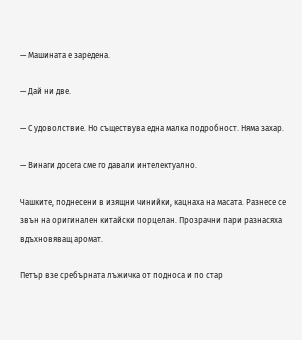— Машината е заредена.

— Дай ни две.

— С удоволствие. Но съществува една малка подробност. Няма захар.

— Винаги досега сме го давали интелектуално.

Чашките, поднесени в изящни чинийки, кацнаха на масата. Разнесе се звън на оригинален китайски порцелан. Прозрачни пари разнасяха вдъхновяващ аромат.

Петър взе сребърната лъжичка от подноса и по стар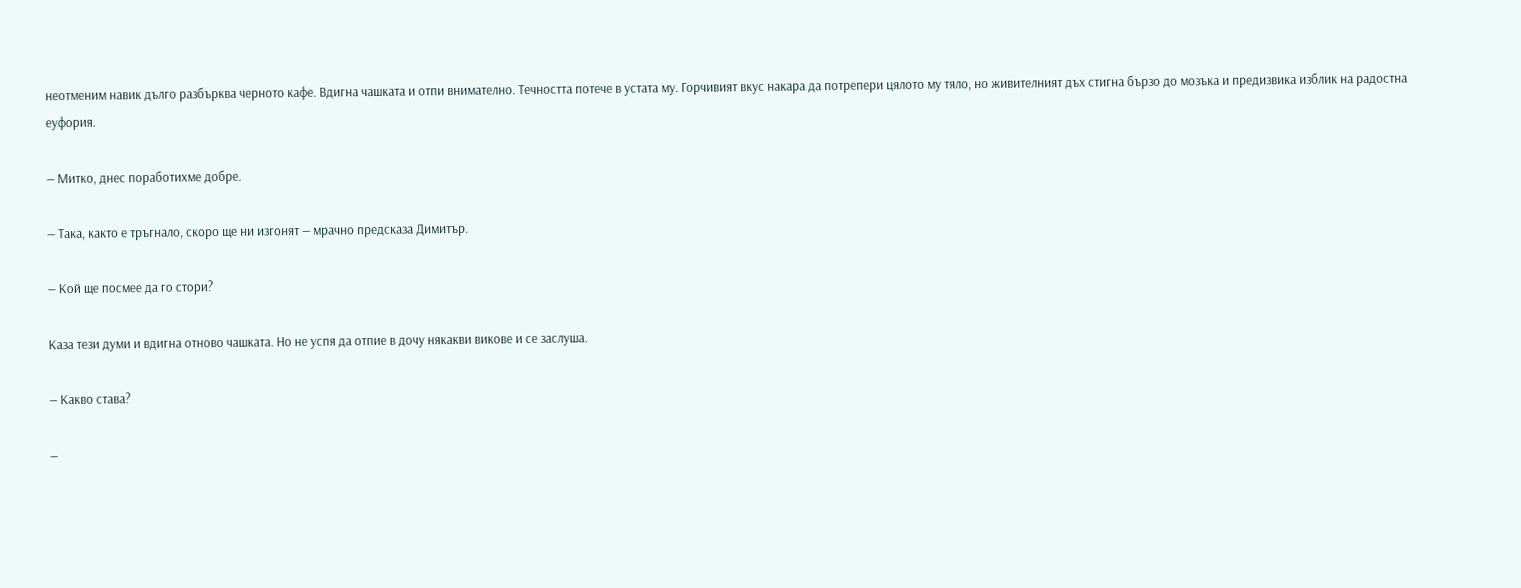неотменим навик дълго разбърква черното кафе. Вдигна чашката и отпи внимателно. Течността потече в устата му. Горчивият вкус накара да потрепери цялото му тяло, но живителният дъх стигна бързо до мозъка и предизвика изблик на радостна еуфория.

— Митко, днес поработихме добре.

— Така, както е тръгнало, скоро ще ни изгонят — мрачно предсказа Димитър.

— Кой ще посмее да го стори?

Каза тези думи и вдигна отново чашката. Но не успя да отпие в дочу някакви викове и се заслуша.

— Какво става?

—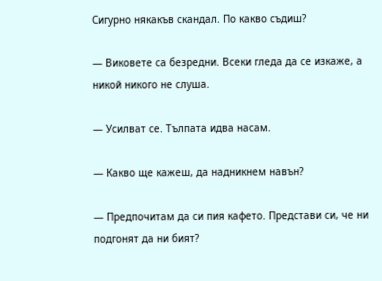Сигурно някакъв скандал. По какво съдиш?

— Виковете са безредни. Всеки гледа да се изкаже, а никой никого не слуша.

— Усилват се. Тълпата идва насам.

— Какво ще кажеш, да надникнем навън?

— Предпочитам да си пия кафето. Представи си, че ни подгонят да ни бият?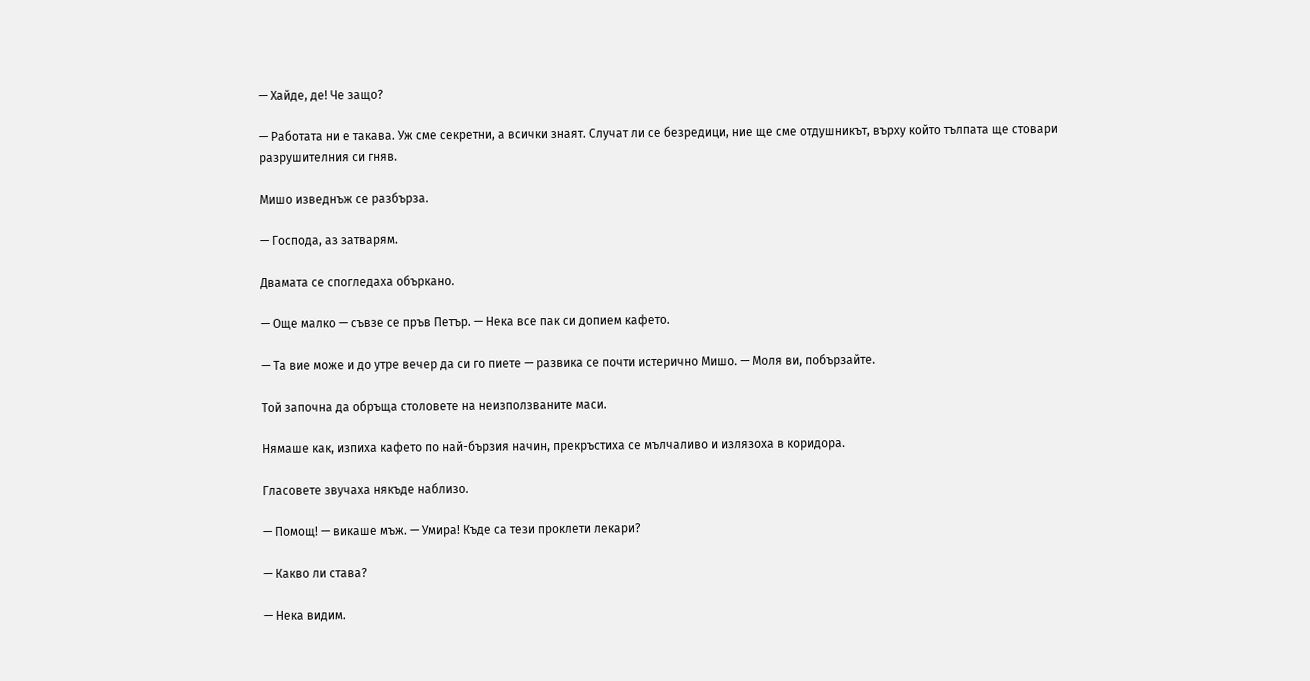— Хайде, де! Че защо?

— Работата ни е такава. Уж сме секретни, а всички знаят. Случат ли се безредици, ние ще сме отдушникът, върху който тълпата ще стовари разрушителния си гняв.

Мишо изведнъж се разбърза.

— Господа, аз затварям.

Двамата се спогледаха объркано.

— Още малко — съвзе се пръв Петър. — Нека все пак си допием кафето.

— Та вие може и до утре вечер да си го пиете — развика се почти истерично Мишо. — Моля ви, побързайте.

Той започна да обръща столовете на неизползваните маси.

Нямаше как, изпиха кафето по най-бързия начин, прекръстиха се мълчаливо и излязоха в коридора.

Гласовете звучаха някъде наблизо.

— Помощ! — викаше мъж. — Умира! Къде са тези проклети лекари?

— Какво ли става?

— Нека видим.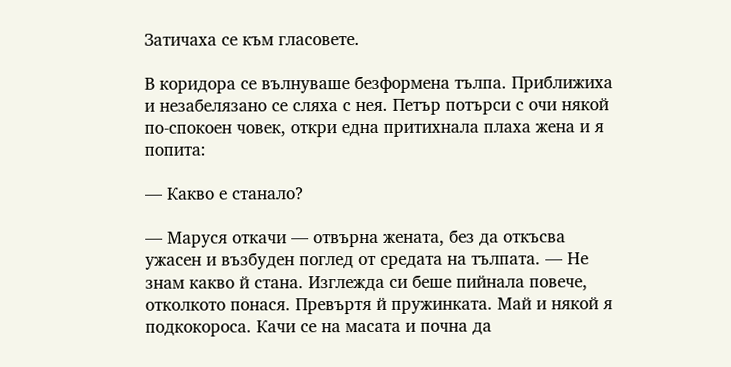Затичаха се към гласовете.

В коридора се вълнуваше безформена тълпа. Приближиха и незабелязано се сляха с нея. Петър потърси с очи някой по-спокоен човек, откри една притихнала плаха жена и я попита:

— Какво е станало?

— Маруся откачи — отвърна жената, без да откъсва ужасен и възбуден поглед от средата на тълпата. — Не знам какво й стана. Изглежда си беше пийнала повече, отколкото понася. Превъртя й пружинката. Май и някой я подкокороса. Качи се на масата и почна да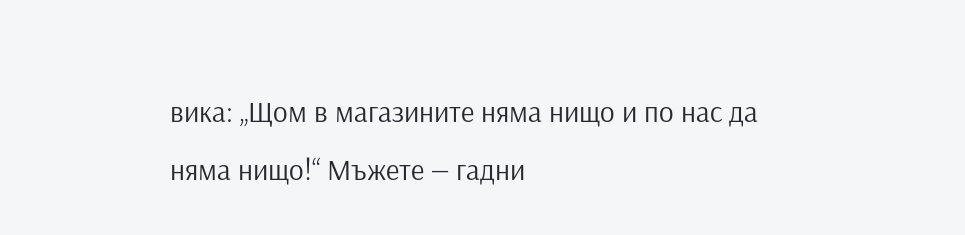вика: „Щом в магазините няма нищо и по нас да няма нищо!“ Мъжете — гадни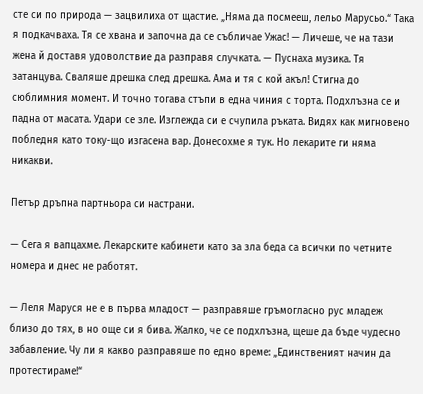сте си по природа — зацвилиха от щастие. „Няма да посмееш, лельо Марусьо.“ Така я подкачваха. Тя се хвана и започна да се събличае Ужас! — Личеше, че на тази жена й доставя удоволствие да разправя случката. — Пуснаха музика. Тя затанцува. Сваляше дрешка след дрешка. Ама и тя с кой акъл! Стигна до сюблимния момент. И точно тогава стъпи в една чиния с торта. Подхлъзна се и падна от масата. Удари се зле. Изглежда си е счупила ръката. Видях как мигновено побледня като току-що изгасена вар. Донесохме я тук. Но лекарите ги няма никакви.

Петър дръпна партньора си настрани.

— Сега я вапцахме. Лекарските кабинети като за зла беда са всички по четните номера и днес не работят.

— Леля Маруся не е в първа младост — разправяше гръмогласно рус младеж близо до тях, в но още си я бива. Жалко, че се подхлъзна, щеше да бъде чудесно забавление. Чу ли я какво разправяше по едно време: „Единственият начин да протестираме!“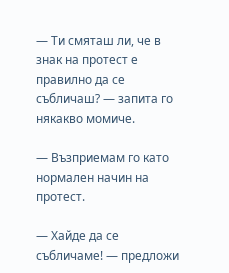— Ти смяташ ли, че в знак на протест е правилно да се събличаш? — запита го някакво момиче.

— Възприемам го като нормален начин на протест.

— Хайде да се събличаме! — предложи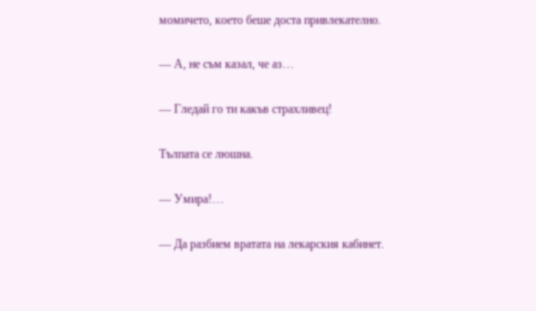момичето, което беше доста привлекателно.

— А, не съм казал, че аз…

— Гледай го ти какъв страхливец!

Тълпата се люшна.

— Умира!…

— Да разбием вратата на лекарския кабинет.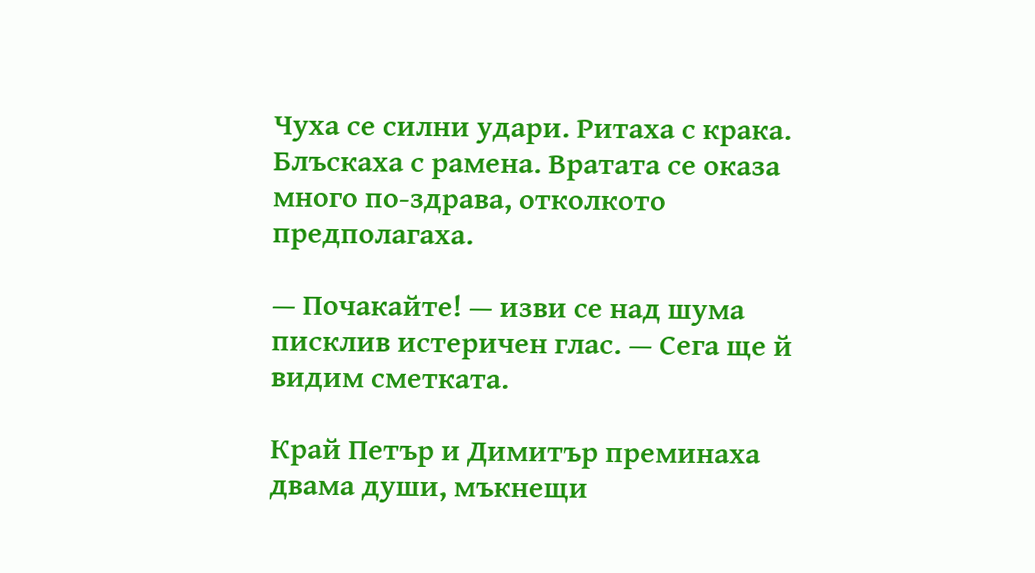Чуха се силни удари. Ритаха с крака. Блъскаха с рамена. Вратата се оказа много по-здрава, отколкото предполагаха.

— Почакайте! — изви се над шума писклив истеричен глас. — Сега ще й видим сметката.

Край Петър и Димитър преминаха двама души, мъкнещи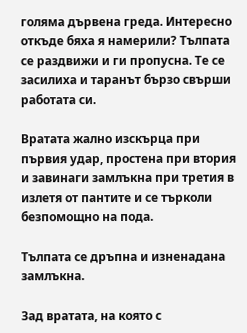голяма дървена греда. Интересно откъде бяха я намерили? Тълпата се раздвижи и ги пропусна. Те се засилиха и таранът бързо свърши работата си.

Вратата жално изскърца при първия удар, простена при втория и завинаги замлъкна при третия в излетя от пантите и се търколи безпомощно на пода.

Тълпата се дръпна и изненадана замлъкна.

Зад вратата, на която с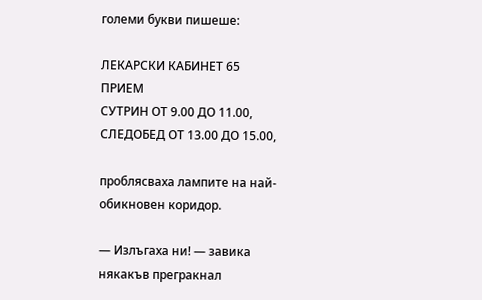големи букви пишеше:

ЛЕКАРСКИ КАБИНЕТ 65
ПРИЕМ
СУТРИН ОТ 9.00 ДО 11.00,
СЛЕДОБЕД ОТ 13.00 ДО 15.00,

проблясваха лампите на най-обикновен коридор.

— Излъгаха ни! — завика някакъв прегракнал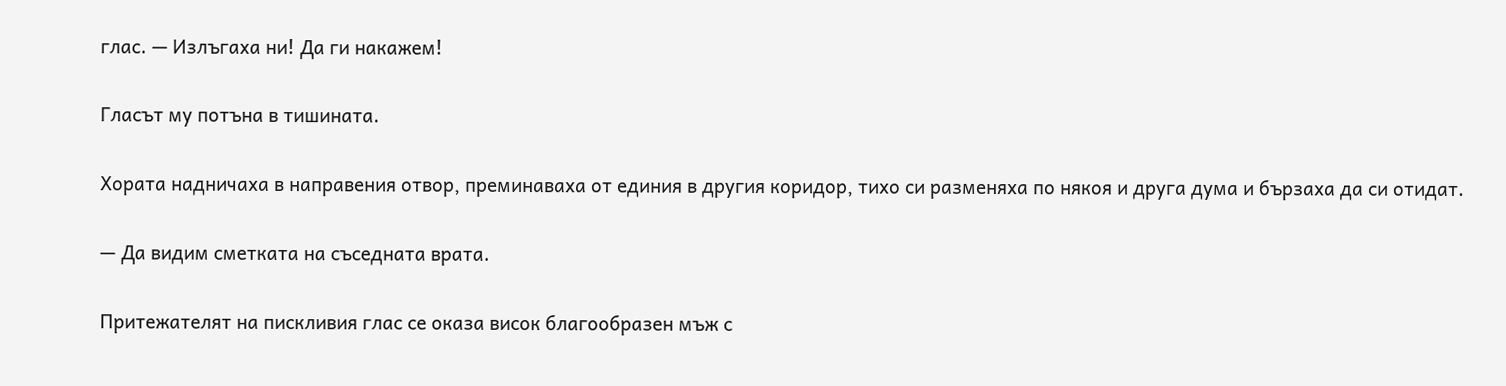глас. — Излъгаха ни! Да ги накажем!

Гласът му потъна в тишината.

Хората надничаха в направения отвор, преминаваха от единия в другия коридор, тихо си разменяха по някоя и друга дума и бързаха да си отидат.

— Да видим сметката на съседната врата.

Притежателят на пискливия глас се оказа висок благообразен мъж с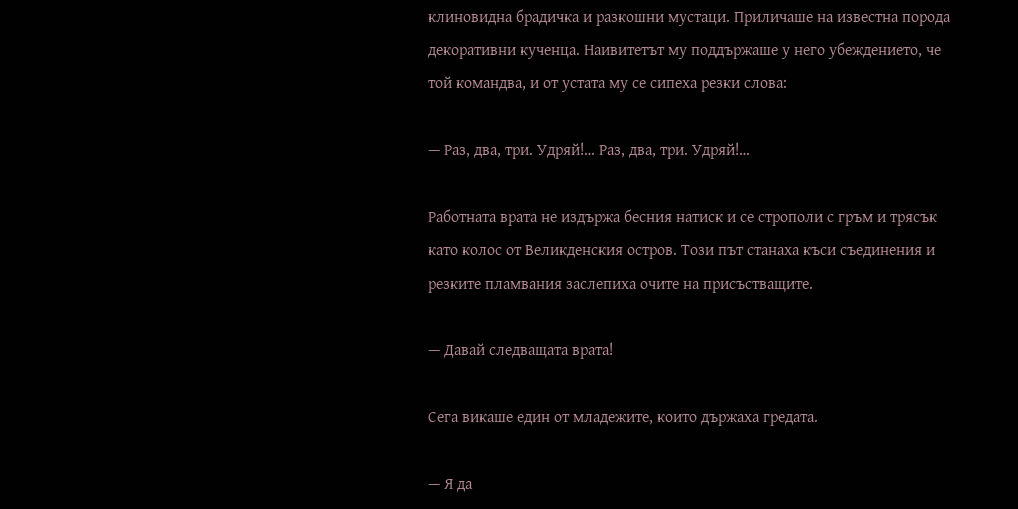клиновидна брадичка и разкошни мустаци. Приличаше на известна порода декоративни кученца. Наивитетът му поддържаше у него убеждението, че той командва, и от устата му се сипеха резки слова:

— Раз, два, три. Удряй!… Раз, два, три. Удряй!…

Работната врата не издържа бесния натиск и се строполи с гръм и трясък като колос от Великденския остров. Този път станаха къси съединения и резките пламвания заслепиха очите на присъстващите.

— Давай следващата врата!

Сега викаше един от младежите, които държаха гредата.

— Я да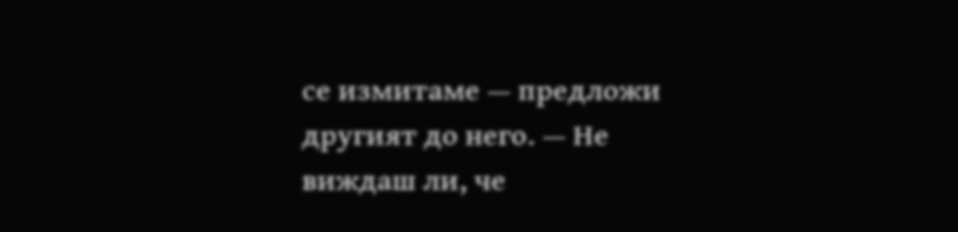се измитаме — предложи другият до него. — Не виждаш ли, че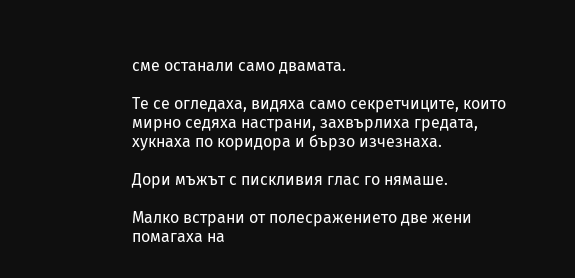сме останали само двамата.

Те се огледаха, видяха само секретчиците, които мирно седяха настрани, захвърлиха гредата, хукнаха по коридора и бързо изчезнаха.

Дори мъжът с пискливия глас го нямаше.

Малко встрани от полесражението две жени помагаха на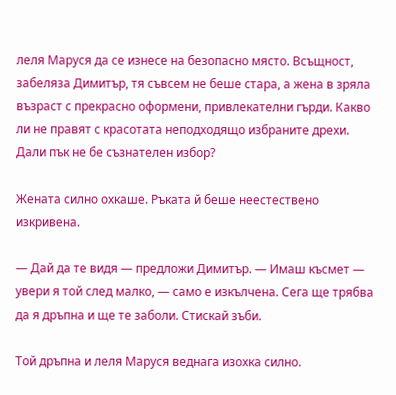леля Маруся да се изнесе на безопасно място. Всъщност, забеляза Димитър, тя съвсем не беше стара, а жена в зряла възраст с прекрасно оформени, привлекателни гърди. Какво ли не правят с красотата неподходящо избраните дрехи. Дали пък не бе съзнателен избор?

Жената силно охкаше. Ръката й беше неестествено изкривена.

— Дай да те видя — предложи Димитър. — Имаш късмет — увери я той след малко, — само е изкълчена. Сега ще трябва да я дръпна и ще те заболи. Стискай зъби.

Той дръпна и леля Маруся веднага изохка силно.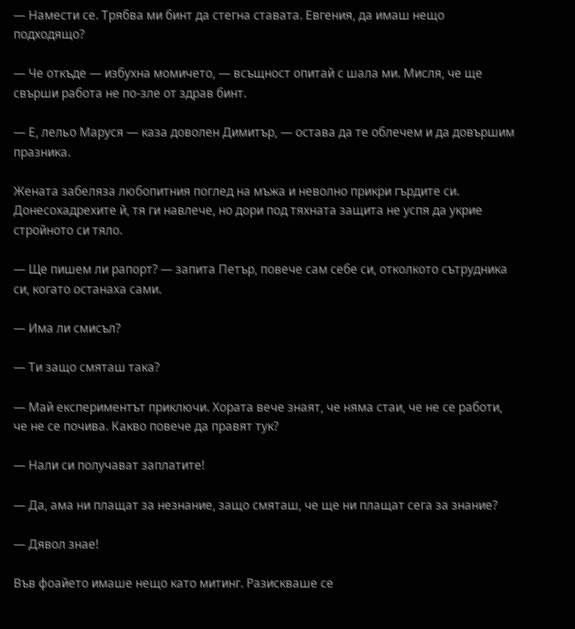— Намести се. Трябва ми бинт да стегна ставата. Евгения, да имаш нещо подходящо?

— Че откъде — избухна момичето, — всъщност опитай с шала ми. Мисля, че ще свърши работа не по-зле от здрав бинт.

— Е, лельо Маруся — каза доволен Димитър, — остава да те облечем и да довършим празника.

Жената забеляза любопитния поглед на мъжа и неволно прикри гърдите си. Донесохадрехите й, тя ги навлече, но дори под тяхната защита не успя да укрие стройното си тяло.

— Ще пишем ли рапорт? — запита Петър, повече сам себе си, отколкото сътрудника си, когато останаха сами.

— Има ли смисъл?

— Ти защо смяташ така?

— Май експериментът приключи. Хората вече знаят, че няма стаи, че не се работи, че не се почива. Какво повече да правят тук?

— Нали си получават заплатите!

— Да, ама ни плащат за незнание, защо смяташ, че ще ни плащат сега за знание?

— Дявол знае!

Във фоайето имаше нещо като митинг. Разискваше се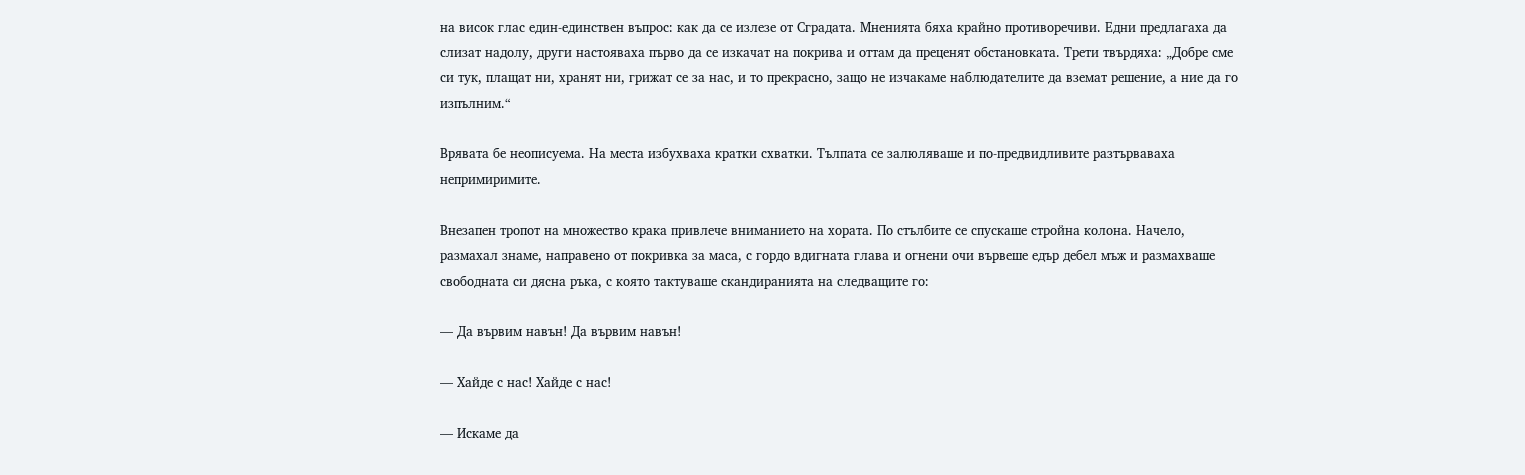на висок глас един-единствен въпрос: как да се излезе от Сградата. Мненията бяха крайно противоречиви. Едни предлагаха да слизат надолу, други настояваха първо да се изкачат на покрива и оттам да преценят обстановката. Трети твърдяха: „Добре сме си тук, плащат ни, хранят ни, грижат се за нас, и то прекрасно, защо не изчакаме наблюдателите да вземат решение, а ние да го изпълним.“

Врявата бе неописуема. На места избухваха кратки схватки. Тълпата се залюляваше и по-предвидливите разтърваваха непримиримите.

Внезапен тропот на множество крака привлече вниманието на хората. По стълбите се спускаше стройна колона. Начело, размахал знаме, направено от покривка за маса, с гордо вдигната глава и огнени очи вървеше едър дебел мъж и размахваше свободната си дясна ръка, с която тактуваше скандиранията на следващите го:

— Да вървим навън! Да вървим навън!

— Хайде с нас! Хайде с нас!

— Искаме да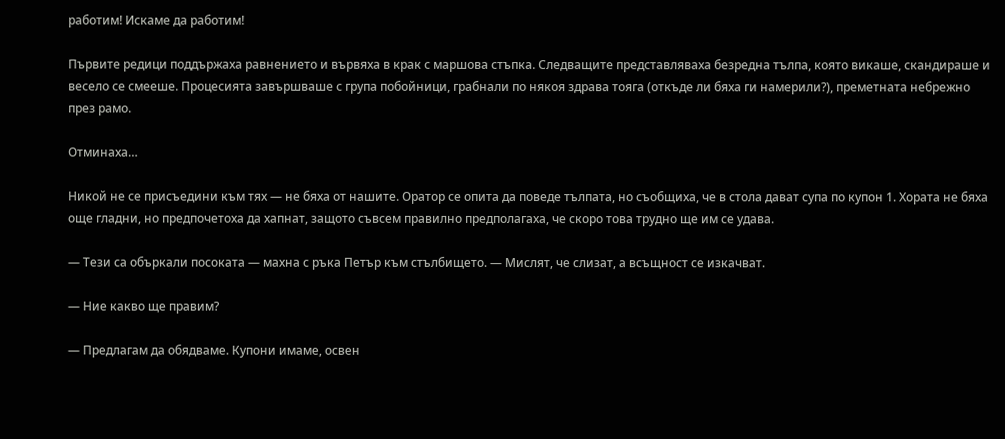работим! Искаме да работим!

Първите редици поддържаха равнението и вървяха в крак с маршова стъпка. Следващите представляваха безредна тълпа, която викаше, скандираше и весело се смееше. Процесията завършваше с група побойници, грабнали по някоя здрава тояга (откъде ли бяха ги намерили?), преметната небрежно през рамо.

Отминаха…

Никой не се присъедини към тях — не бяха от нашите. Оратор се опита да поведе тълпата, но съобщиха, че в стола дават супа по купон 1. Хората не бяха още гладни, но предпочетоха да хапнат, защото съвсем правилно предполагаха, че скоро това трудно ще им се удава.

— Тези са объркали посоката — махна с ръка Петър към стълбището. — Мислят, че слизат, а всъщност се изкачват.

— Ние какво ще правим?

— Предлагам да обядваме. Купони имаме, освен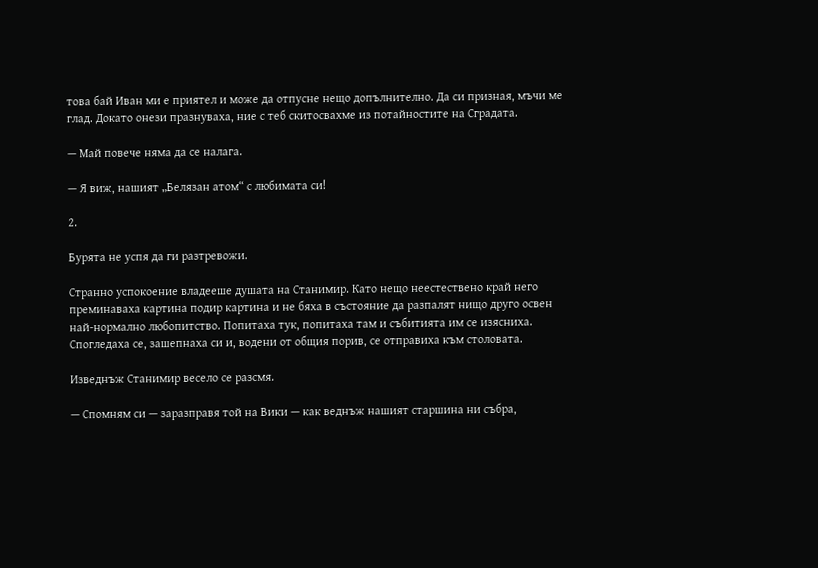това бай Иван ми е приятел и може да отпусне нещо допълнително. Да си призная, мъчи ме глад. Докато онези празнуваха, ние с теб скитосвахме из потайностите на Сградата.

— Май повече няма да се налага.

— Я виж, нашият „Белязан атом“ с любимата си!

2.

Бурята не успя да ги разтревожи.

Странно успокоение владееше душата на Станимир. Като нещо неестествено край него преминаваха картина подир картина и не бяха в състояние да разпалят нищо друго освен най-нормално любопитство. Попитаха тук, попитаха там и събитията им се изясниха. Спогледаха се, зашепнаха си и, водени от общия порив, се отправиха към столовата.

Изведнъж Станимир весело се разсмя.

— Спомням си — заразправя той на Вики — как веднъж нашият старшина ни събра,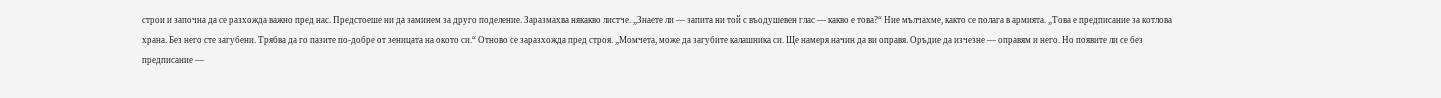строи и започна да се разхожда важно пред нас. Предстоеше ни да заминем за друго поделение. Заразмахва някакво листче. „Знаете ли — запита ни той с въодушевен глас — какво е това?“ Ние мълчахме, както се полага в армията. „Това е предписание за котлова храна. Без него сте загубени. Трябва да го пазите по-добре от зеницата на окото си.“ Отново се заразхожда пред строя. „Момчета, може да загубите калашника си. Ще намеря начин да ви оправя. Оръдие да изчезне — оправям и него. Но появите ли се без предписание —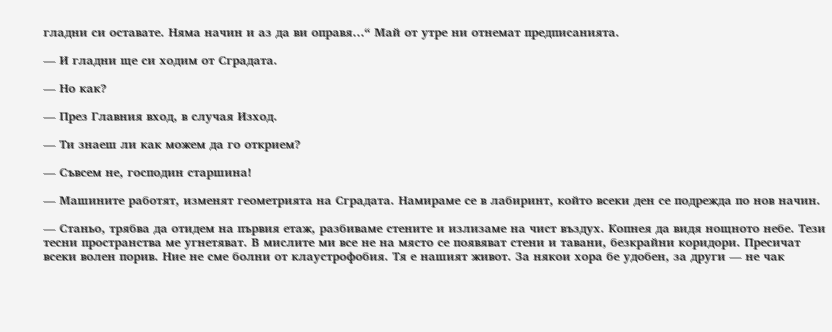гладни си оставате. Няма начин и аз да ви оправя…“ Май от утре ни отнемат предписанията.

— И гладни ще си ходим от Сградата.

— Но как?

— През Главния вход, в случая Изход.

— Ти знаеш ли как можем да го открием?

— Съвсем не, господин старшина!

— Машините работят, изменят геометрията на Сградата. Намираме се в лабиринт, който всеки ден се подрежда по нов начин.

— Станьо, трябва да отидем на първия етаж, разбиваме стените и излизаме на чист въздух. Копнея да видя нощното небе. Тези тесни пространства ме угнетяват. В мислите ми все не на място се появяват стени и тавани, безкрайни коридори. Пресичат всеки волен порив. Ние не сме болни от клаустрофобия. Тя е нашият живот. За някои хора бе удобен, за други — не чак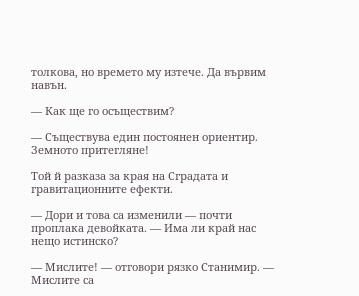толкова, но времето му изтече. Да вървим навън.

— Как ще го осъществим?

— Съществува един постоянен ориентир. Земното притегляне!

Той й разказа за края на Сградата и гравитационните ефекти.

— Дори и това са изменили — почти проплака девойката. — Има ли край нас нещо истинско?

— Мислите! — отговори рязко Станимир. — Мислите са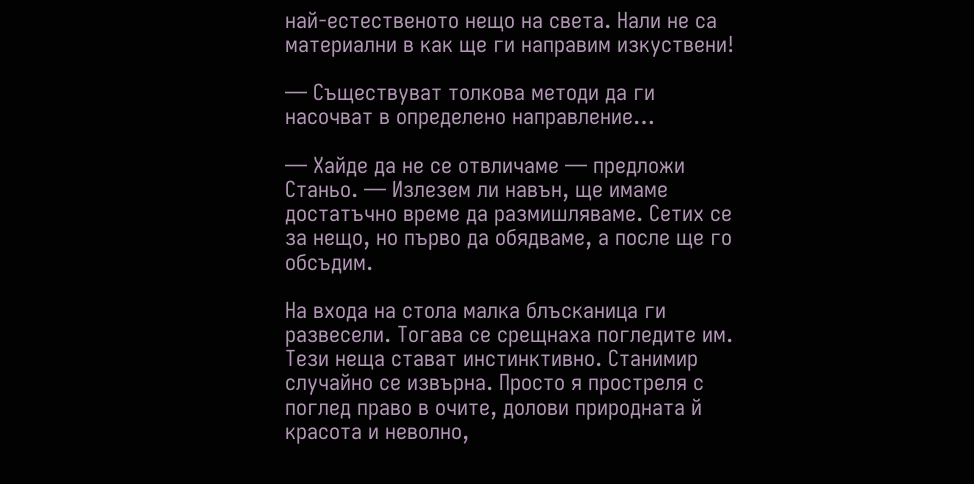най-естественото нещо на света. Нали не са материални в как ще ги направим изкуствени!

— Съществуват толкова методи да ги насочват в определено направление…

— Хайде да не се отвличаме — предложи Станьо. — Излезем ли навън, ще имаме достатъчно време да размишляваме. Сетих се за нещо, но първо да обядваме, а после ще го обсъдим.

На входа на стола малка блъсканица ги развесели. Тогава се срещнаха погледите им. Тези неща стават инстинктивно. Станимир случайно се извърна. Просто я простреля с поглед право в очите, долови природната й красота и неволно,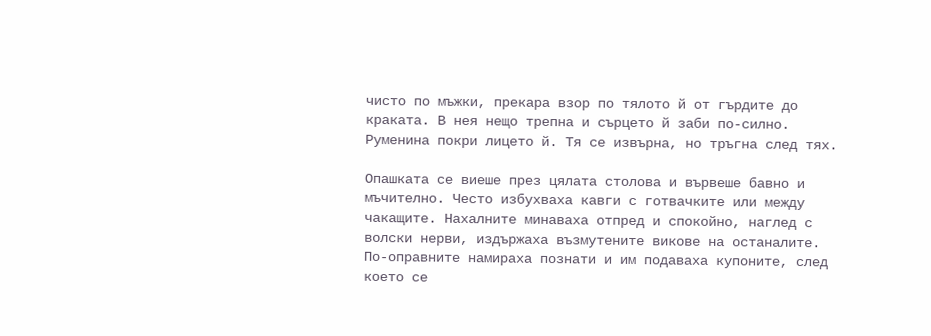чисто по мъжки, прекара взор по тялото й от гърдите до краката. В нея нещо трепна и сърцето й заби по-силно. Руменина покри лицето й. Тя се извърна, но тръгна след тях.

Опашката се виеше през цялата столова и вървеше бавно и мъчително. Често избухваха кавги с готвачките или между чакащите. Нахалните минаваха отпред и спокойно, наглед с волски нерви, издържаха възмутените викове на останалите. По-оправните намираха познати и им подаваха купоните, след което се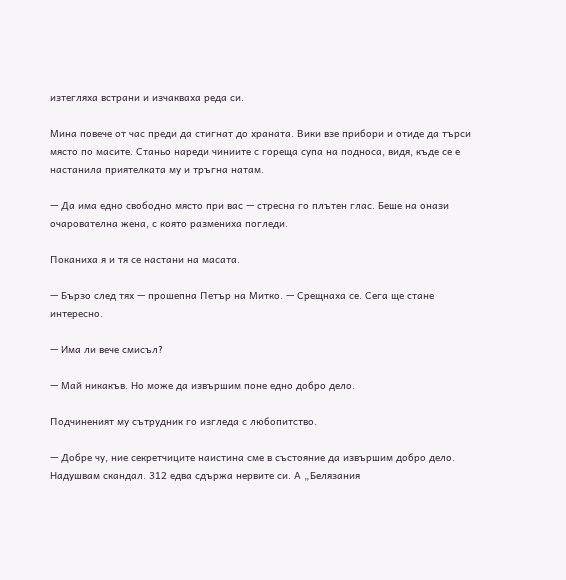изтегляха встрани и изчакваха реда си.

Мина повече от час преди да стигнат до храната. Вики взе прибори и отиде да търси място по масите. Станьо нареди чиниите с гореща супа на подноса, видя, къде се е настанила приятелката му и тръгна натам.

— Да има едно свободно място при вас — стресна го плътен глас. Беше на онази очарователна жена, с която размениха погледи.

Поканиха я и тя се настани на масата.

— Бързо след тях — прошепна Петър на Митко. — Срещнаха се. Сега ще стане интересно.

— Има ли вече смисъл?

— Май никакъв. Но може да извършим поне едно добро дело.

Подчиненият му сътрудник го изгледа с любопитство.

— Добре чу, ние секретчиците наистина сме в състояние да извършим добро дело. Надушвам скандал. 312 едва сдържа нервите си. А „Белязания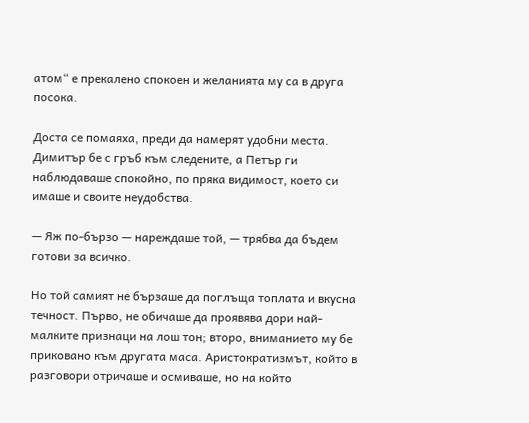атом“ е прекалено спокоен и желанията му са в друга посока.

Доста се помаяха, преди да намерят удобни места. Димитър бе с гръб към следените, а Петър ги наблюдаваше спокойно, по пряка видимост, което си имаше и своите неудобства.

— Яж по-бързо — нареждаше той, — трябва да бъдем готови за всичко.

Но той самият не бързаше да поглъща топлата и вкусна течност. Първо, не обичаше да проявява дори най-малките признаци на лош тон; второ, вниманието му бе приковано към другата маса. Аристократизмът, който в разговори отричаше и осмиваше, но на който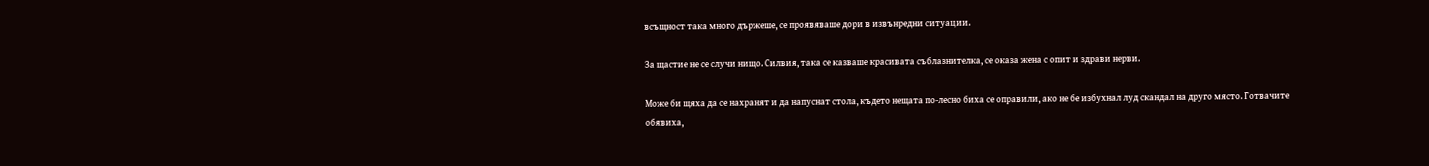всъщност така много държеше, се проявяваше дори в извънредни ситуации.

За щастие не се случи нищо. Силвия, така се казваше красивата съблазнителка, се оказа жена с опит и здрави нерви.

Може би щяха да се нахранят и да напуснат стола, където нещата по-лесно биха се оправили, ако не бе избухнал луд скандал на друго място. Готвачите обявиха,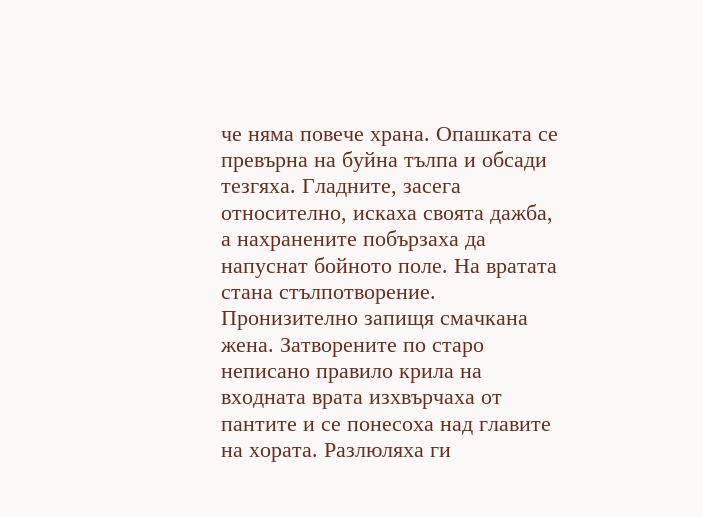че няма повече храна. Опашката се превърна на буйна тълпа и обсади тезгяха. Гладните, засега относително, искаха своята дажба, а нахранените побързаха да напуснат бойното поле. На вратата стана стълпотворение. Пронизително запищя смачкана жена. Затворените по старо неписано правило крила на входната врата изхвърчаха от пантите и се понесоха над главите на хората. Разлюляха ги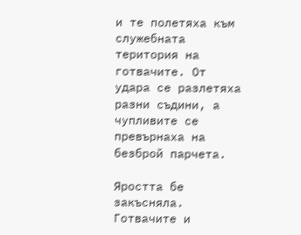и те полетяха към служебната територия на готвачите. От удара се разлетяха разни съдини, а чупливите се превърнаха на безброй парчета.

Яростта бе закъсняла. Готвачите и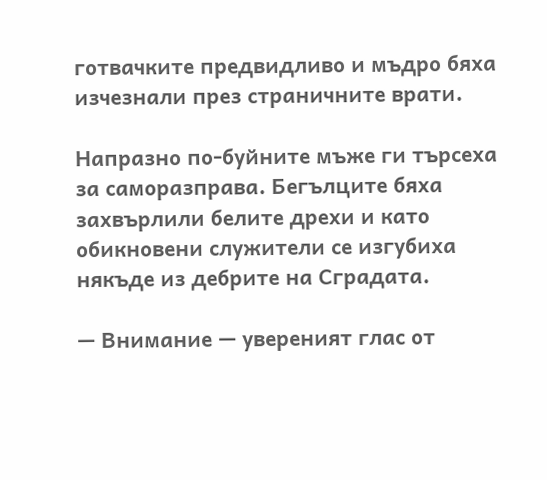готвачките предвидливо и мъдро бяха изчезнали през страничните врати.

Напразно по-буйните мъже ги търсеха за саморазправа. Бегълците бяха захвърлили белите дрехи и като обикновени служители се изгубиха някъде из дебрите на Сградата.

— Внимание — увереният глас от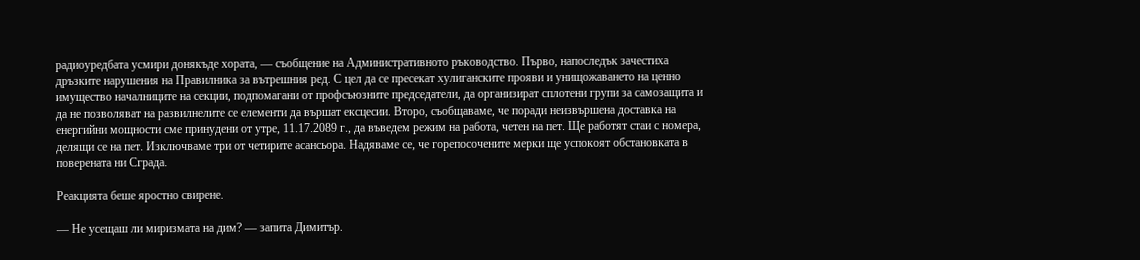радиоуредбата усмири донякъде хората, — съобщение на Административното ръководство. Първо, напоследък зачестиха дръзките нарушения на Правилника за вътрешния ред. С цел да се пресекат хулиганските прояви и унищожаването на ценно имущество началниците на секции, подпомагани от профсъюзните председатели, да организират сплотени групи за самозащита и да не позволяват на развилнелите се елементи да вършат ексцесии. Второ, съобщаваме, че поради неизвършена доставка на енергийни мощности сме принудени от утре, 11.17.2089 г., да въведем режим на работа, четен на пет. Ще работят стаи с номера, делящи се на пет. Изключваме три от четирите асансьора. Надяваме се, че горепосочените мерки ще успокоят обстановката в поверената ни Сграда.

Реакцията беше яростно свирене.

— Не усещаш ли миризмата на дим? — запита Димитър.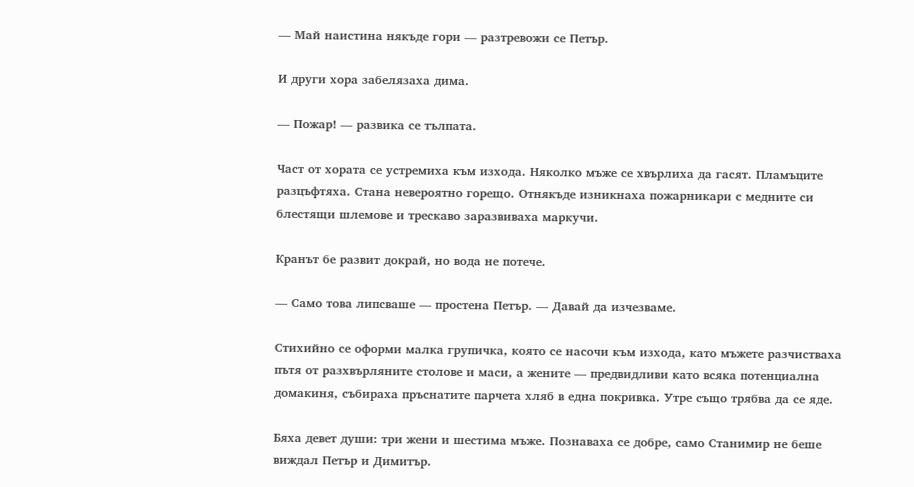— Май наистина някъде гори — разтревожи се Петър.

И други хора забелязаха дима.

— Пожар! — развика се тълпата.

Част от хората се устремиха към изхода. Няколко мъже се хвърлиха да гасят. Пламъците разцъфтяха. Стана невероятно горещо. Отнякъде изникнаха пожарникари с медните си блестящи шлемове и трескаво заразвиваха маркучи.

Кранът бе развит докрай, но вода не потече.

— Само това липсваше — простена Петър. — Давай да изчезваме.

Стихийно се оформи малка групичка, която се насочи към изхода, като мъжете разчистваха пътя от разхвърляните столове и маси, а жените — предвидливи като всяка потенциална домакиня, събираха пръснатите парчета хляб в една покривка. Утре също трябва да се яде.

Бяха девет души: три жени и шестима мъже. Познаваха се добре, само Станимир не беше виждал Петър и Димитър.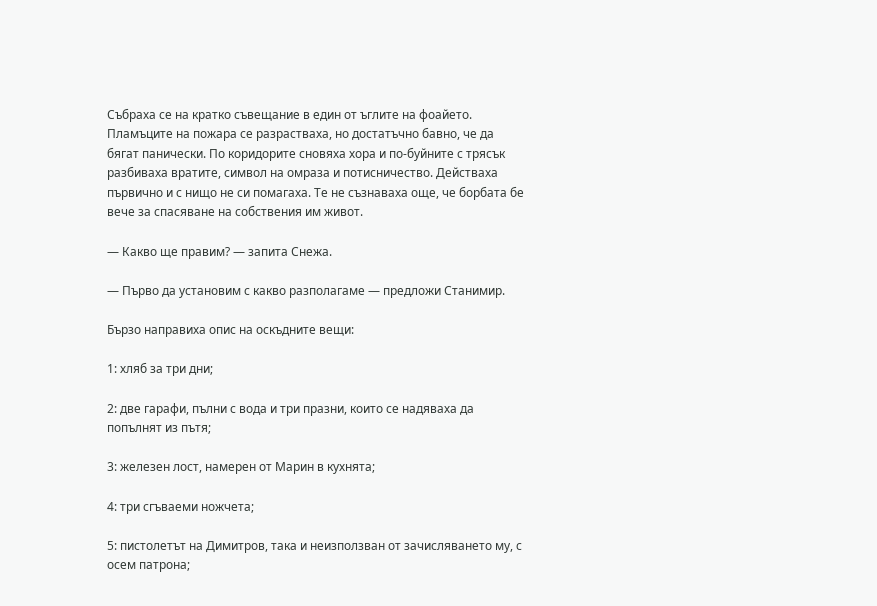Събраха се на кратко съвещание в един от ъглите на фоайето. Пламъците на пожара се разрастваха, но достатъчно бавно, че да бягат панически. По коридорите сновяха хора и по-буйните с трясък разбиваха вратите, символ на омраза и потисничество. Действаха първично и с нищо не си помагаха. Те не съзнаваха още, че борбата бе вече за спасяване на собствения им живот.

— Какво ще правим? — запита Снежа.

— Първо да установим с какво разполагаме — предложи Станимир.

Бързо направиха опис на оскъдните вещи:

1: хляб за три дни;

2: две гарафи, пълни с вода и три празни, които се надяваха да попълнят из пътя;

3: железен лост, намерен от Марин в кухнята;

4: три сгъваеми ножчета;

5: пистолетът на Димитров, така и неизползван от зачисляването му, с осем патрона;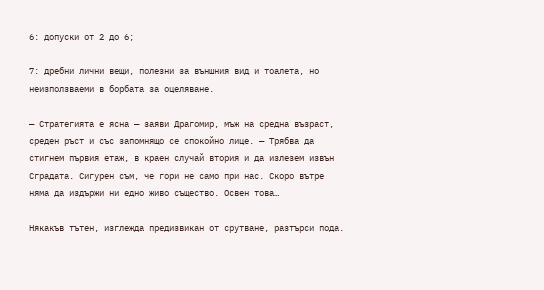6: допуски от 2 до 6;

7: дребни лични вещи, полезни за външния вид и тоалета, но неизползваеми в борбата за оцеляване.

— Стратегията е ясна — заяви Драгомир, мъж на средна възраст, среден ръст и със запомнящо се спокойно лице. — Трябва да стигнем първия етаж, в краен случай втория и да излезем извън Сградата. Сигурен съм, че гори не само при нас. Скоро вътре няма да издържи ни едно живо същество. Освен това…

Някакъв тътен, изглежда предизвикан от срутване, разтърси пода.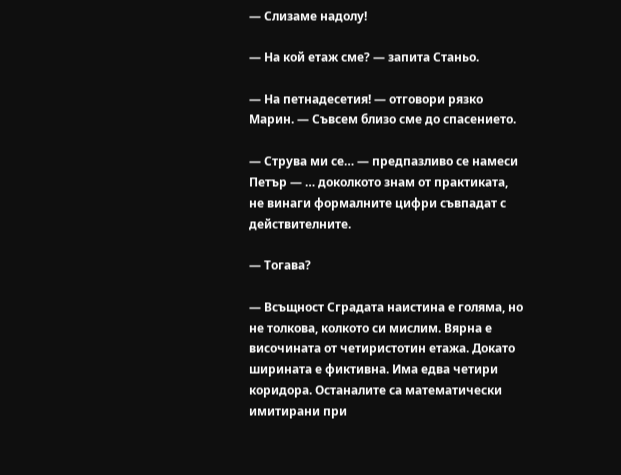— Слизаме надолу!

— На кой етаж сме? — запита Станьо.

— На петнадесетия! — отговори рязко Марин. — Съвсем близо сме до спасението.

— Струва ми се… — предпазливо се намеси Петър — … доколкото знам от практиката, не винаги формалните цифри съвпадат с действителните.

— Тогава?

— Всъщност Сградата наистина е голяма, но не толкова, колкото си мислим. Вярна е височината от четиристотин етажа. Докато ширината е фиктивна. Има едва четири коридора. Останалите са математически имитирани при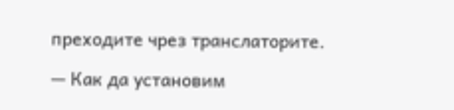преходите чрез транслаторите.

— Как да установим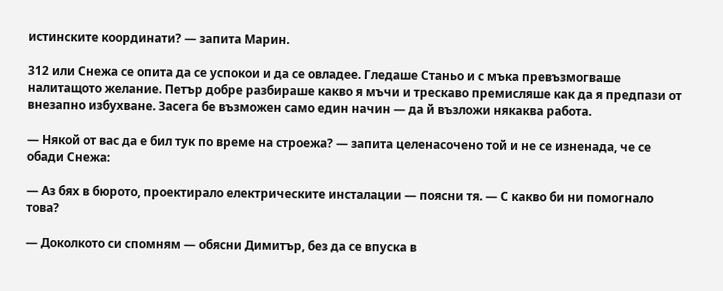истинските координати? — запита Марин.

312 или Снежа се опита да се успокои и да се овладее. Гледаше Станьо и с мъка превъзмогваше налитащото желание. Петър добре разбираше какво я мъчи и трескаво премисляше как да я предпази от внезапно избухване. Засега бе възможен само един начин — да й възложи някаква работа.

— Някой от вас да е бил тук по време на строежа? — запита целенасочено той и не се изненада, че се обади Снежа:

— Аз бях в бюрото, проектирало електрическите инсталации — поясни тя. — С какво би ни помогнало това?

— Доколкото си спомням — обясни Димитър, без да се впуска в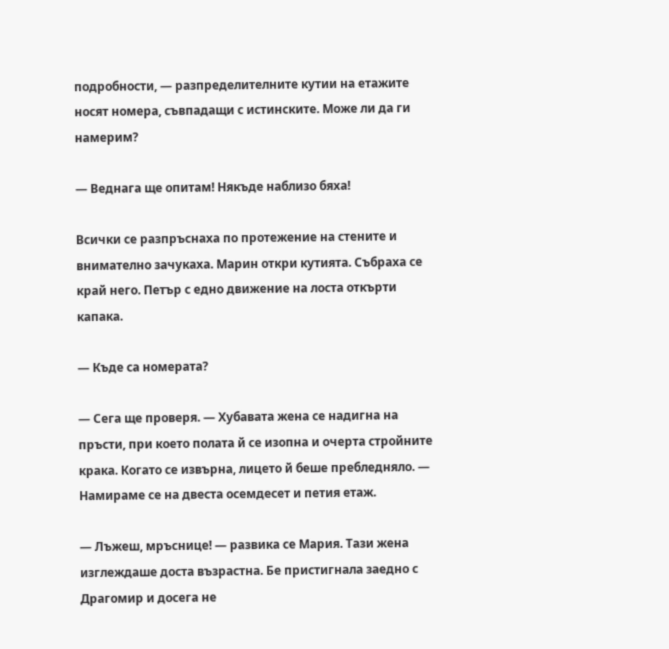подробности, — разпределителните кутии на етажите носят номера, съвпадащи с истинските. Може ли да ги намерим?

— Веднага ще опитам! Някъде наблизо бяха!

Всички се разпръснаха по протежение на стените и внимателно зачукаха. Марин откри кутията. Събраха се край него. Петър с едно движение на лоста откърти капака.

— Къде са номерата?

— Сега ще проверя. — Хубавата жена се надигна на пръсти, при което полата й се изопна и очерта стройните крака. Когато се извърна, лицето й беше пребледняло. — Намираме се на двеста осемдесет и петия етаж.

— Лъжеш, мръснице! — развика се Мария. Тази жена изглеждаше доста възрастна. Бе пристигнала заедно с Драгомир и досега не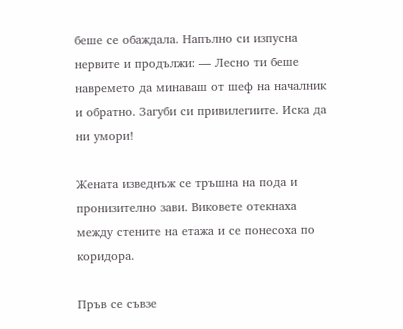беше се обаждала. Напълно си изпусна нервите и продължи: — Лесно ти беше навремето да минаваш от шеф на началник и обратно. Загуби си привилегиите. Иска да ни умори!

Жената изведнъж се тръшна на пода и пронизително зави. Виковете отекнаха между стените на етажа и се понесоха по коридора.

Пръв се съвзе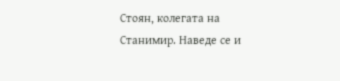Стоян, колегата на Станимир. Наведе се и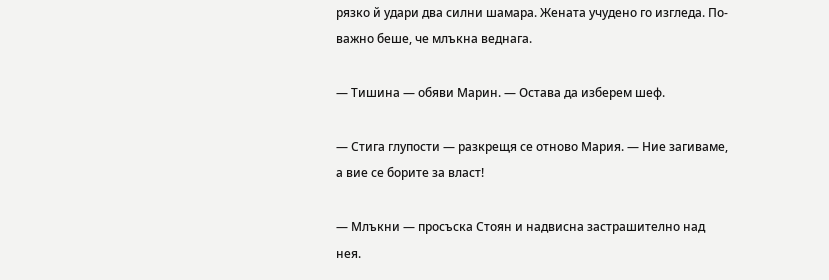рязко й удари два силни шамара. Жената учудено го изгледа. По-важно беше, че млъкна веднага.

— Тишина — обяви Марин. — Остава да изберем шеф.

— Стига глупости — разкрещя се отново Мария. — Ние загиваме, а вие се борите за власт!

— Млъкни — просъска Стоян и надвисна застрашително над нея.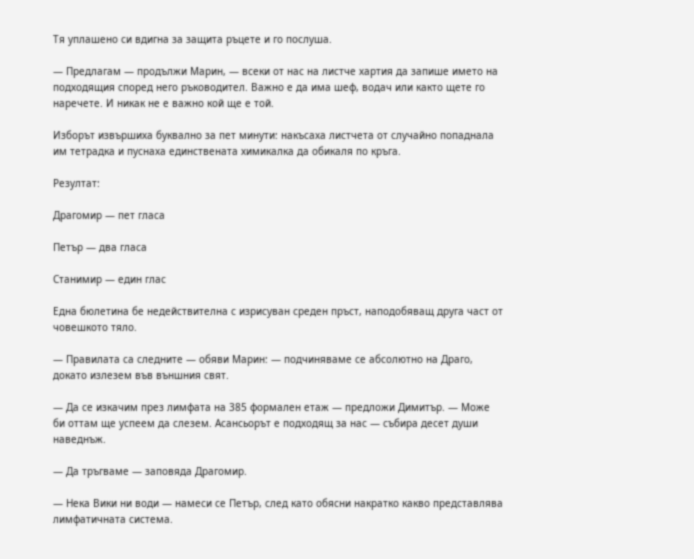Тя уплашено си вдигна за защита ръцете и го послуша.

— Предлагам — продължи Марин, — всеки от нас на листче хартия да запише името на подходящия според него ръководител. Важно е да има шеф, водач или както щете го наречете. И никак не е важно кой ще е той.

Изборът извършиха буквално за пет минути: накъсаха листчета от случайно попаднала им тетрадка и пуснаха единствената химикалка да обикаля по кръга.

Резултат:

Драгомир — пет гласа

Петър — два гласа

Станимир — един глас

Една бюлетина бе недействителна с изрисуван среден пръст, наподобяващ друга част от човешкото тяло.

— Правилата са следните — обяви Марин: — подчиняваме се абсолютно на Драго, докато излезем във външния свят.

— Да се изкачим през лимфата на 385 формален етаж — предложи Димитър. — Може би оттам ще успеем да слезем. Асансьорът е подходящ за нас — събира десет души наведнъж.

— Да тръгваме — заповяда Драгомир.

— Нека Вики ни води — намеси се Петър, след като обясни накратко какво представлява лимфатичната система.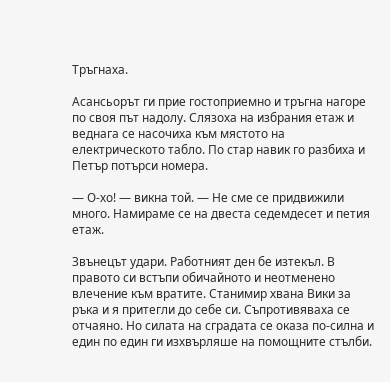Тръгнаха.

Асансьорът ги прие гостоприемно и тръгна нагоре по своя път надолу. Слязоха на избрания етаж и веднага се насочиха към мястото на електрическото табло. По стар навик го разбиха и Петър потърси номера.

— О-хо! — викна той. — Не сме се придвижили много. Намираме се на двеста седемдесет и петия етаж.

Звънецът удари. Работният ден бе изтекъл. В правото си встъпи обичайното и неотменено влечение към вратите. Станимир хвана Вики за ръка и я притегли до себе си. Съпротивяваха се отчаяно. Но силата на сградата се оказа по-силна и един по един ги изхвърляше на помощните стълби.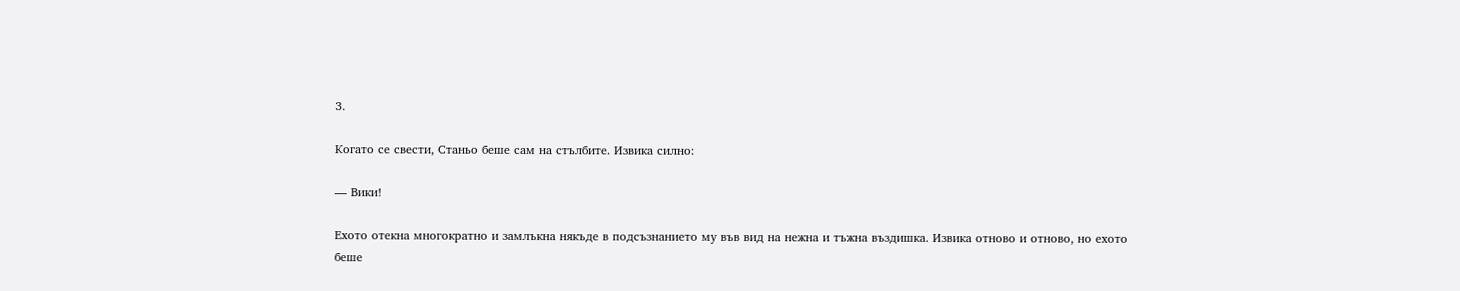3.

Когато се свести, Станьо беше сам на стълбите. Извика силно:

— Вики!

Ехото отекна многократно и замлъкна някъде в подсъзнанието му във вид на нежна и тъжна въздишка. Извика отново и отново, но ехото беше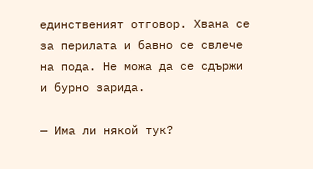единственият отговор. Хвана се за перилата и бавно се свлече на пода. Не можа да се сдържи и бурно зарида.

— Има ли някой тук?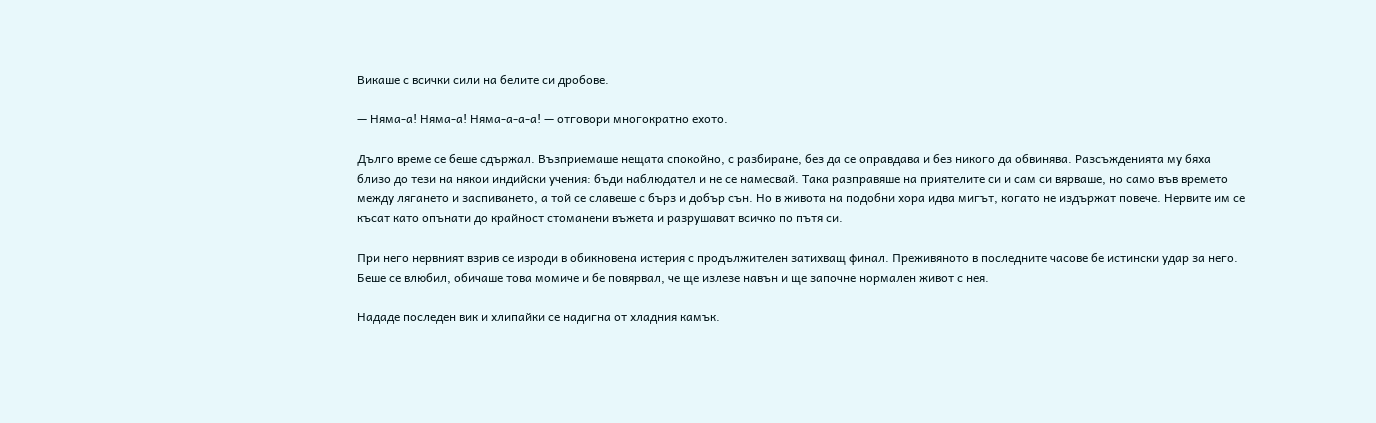Викаше с всички сили на белите си дробове.

— Няма-а! Няма-а! Няма-а-а-а! — отговори многократно ехото.

Дълго време се беше сдържал. Възприемаше нещата спокойно, с разбиране, без да се оправдава и без никого да обвинява. Разсъжденията му бяха близо до тези на някои индийски учения: бъди наблюдател и не се намесвай. Така разправяше на приятелите си и сам си вярваше, но само във времето между лягането и заспиването, а той се славеше с бърз и добър сън. Но в живота на подобни хора идва мигът, когато не издържат повече. Нервите им се късат като опънати до крайност стоманени въжета и разрушават всичко по пътя си.

При него нервният взрив се изроди в обикновена истерия с продължителен затихващ финал. Преживяното в последните часове бе истински удар за него. Беше се влюбил, обичаше това момиче и бе повярвал, че ще излезе навън и ще започне нормален живот с нея.

Нададе последен вик и хлипайки се надигна от хладния камък.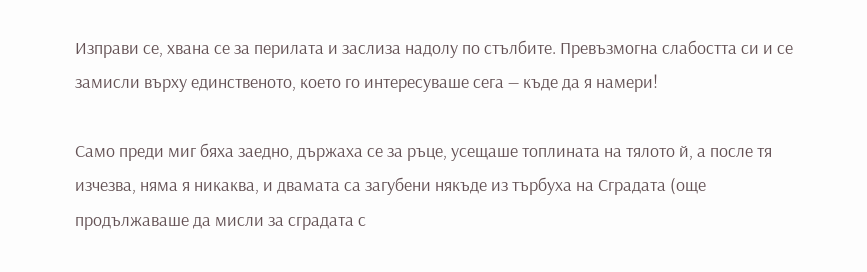Изправи се, хвана се за перилата и заслиза надолу по стълбите. Превъзмогна слабостта си и се замисли върху единственото, което го интересуваше сега — къде да я намери!

Само преди миг бяха заедно, държаха се за ръце, усещаше топлината на тялото й, а после тя изчезва, няма я никаква, и двамата са загубени някъде из търбуха на Сградата (още продължаваше да мисли за сградата с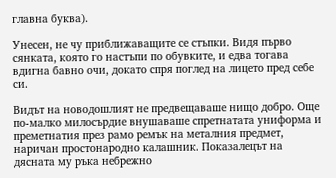главна буква).

Унесен, не чу приближаващите се стъпки. Видя първо сянката, която го настъпи по обувките, и едва тогава вдигна бавно очи, докато спря поглед на лицето пред себе си.

Видът на новодошлият не предвещаваше нищо добро. Още по-малко милосърдие внушаваше спретнатата униформа и преметнатия през рамо ремък на металния предмет, наричан простонародно калашник. Показалецът на дясната му ръка небрежно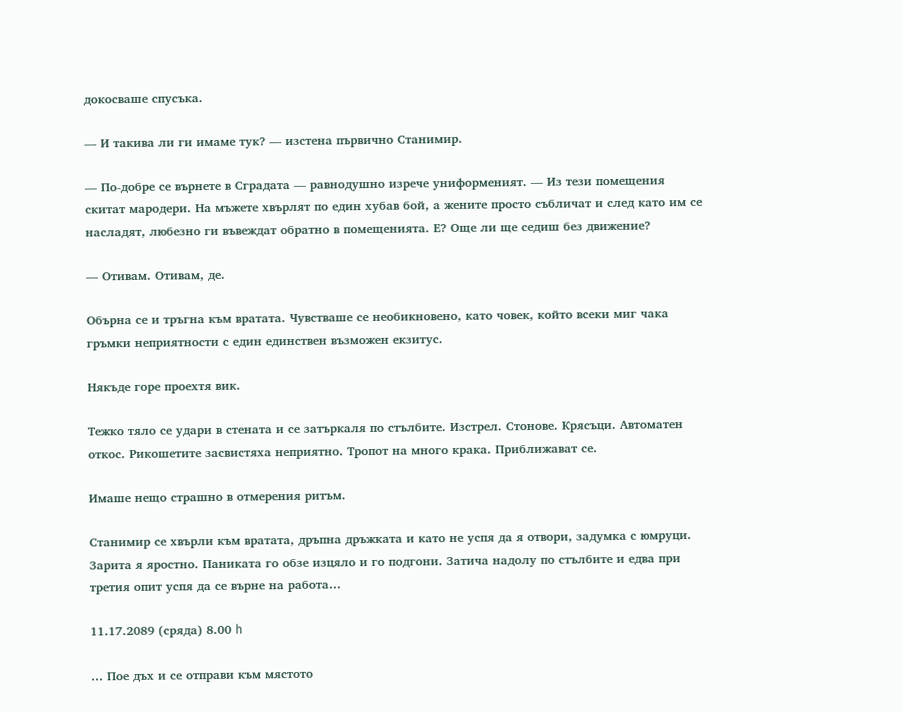докосваше спусъка.

— И такива ли ги имаме тук? — изстена първично Станимир.

— По-добре се върнете в Сградата — равнодушно изрече униформеният. — Из тези помещения скитат мародери. На мъжете хвърлят по един хубав бой, а жените просто събличат и след като им се насладят, любезно ги въвеждат обратно в помещенията. Е? Още ли ще седиш без движение?

— Отивам. Отивам, де.

Обърна се и тръгна към вратата. Чувстваше се необикновено, като човек, който всеки миг чака гръмки неприятности с един единствен възможен екзитус.

Някъде горе проехтя вик.

Тежко тяло се удари в стената и се затъркаля по стълбите. Изстрел. Стонове. Крясъци. Автоматен откос. Рикошетите засвистяха неприятно. Тропот на много крака. Приближават се.

Имаше нещо страшно в отмерения ритъм.

Станимир се хвърли към вратата, дръпна дръжката и като не успя да я отвори, задумка с юмруци. Зарита я яростно. Паниката го обзе изцяло и го подгони. Затича надолу по стълбите и едва при третия опит успя да се върне на работа…

11.17.2089 (сряда) 8.00 h

… Пое дъх и се отправи към мястото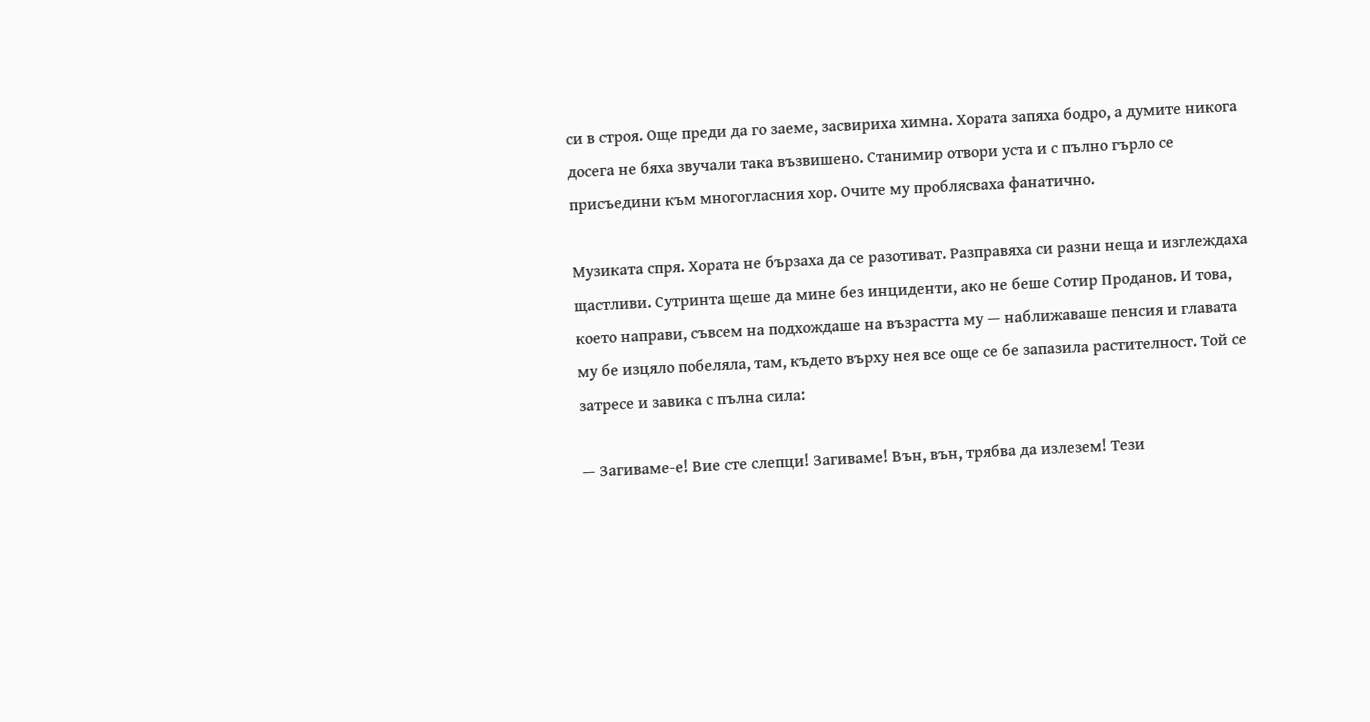си в строя. Още преди да го заеме, засвириха химна. Хората запяха бодро, а думите никога досега не бяха звучали така възвишено. Станимир отвори уста и с пълно гърло се присъедини към многогласния хор. Очите му проблясваха фанатично.

Музиката спря. Хората не бързаха да се разотиват. Разправяха си разни неща и изглеждаха щастливи. Сутринта щеше да мине без инциденти, ако не беше Сотир Проданов. И това, което направи, съвсем на подхождаше на възрастта му — наближаваше пенсия и главата му бе изцяло побеляла, там, където върху нея все още се бе запазила растителност. Той се затресе и завика с пълна сила:

— Загиваме-е! Вие сте слепци! Загиваме! Вън, вън, трябва да излезем! Тези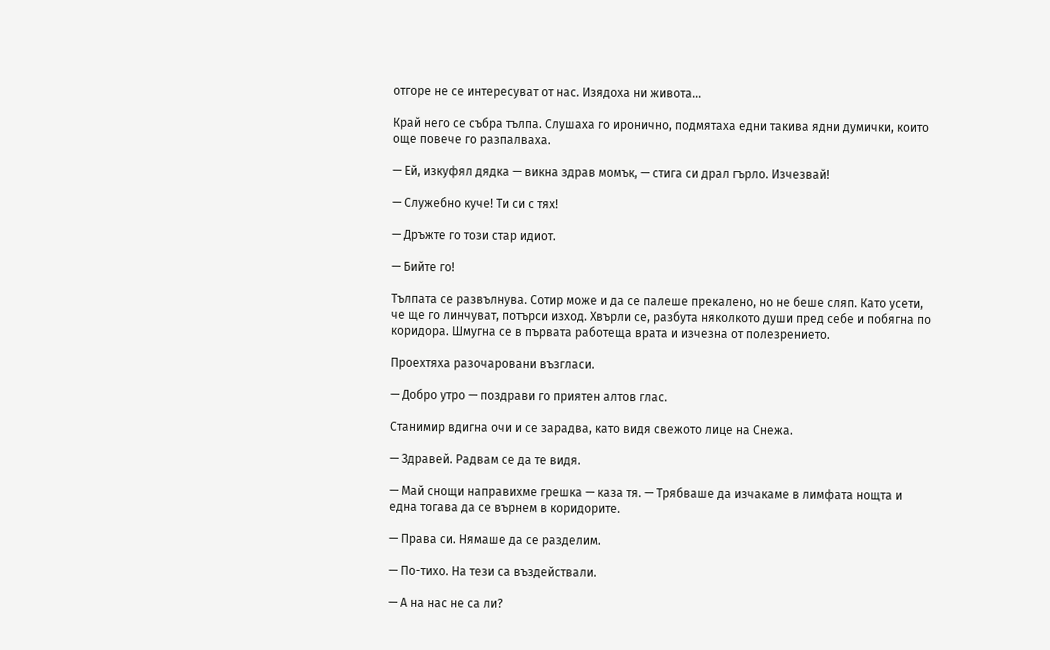отгоре не се интересуват от нас. Изядоха ни живота…

Край него се събра тълпа. Слушаха го иронично, подмятаха едни такива ядни думички, които още повече го разпалваха.

— Ей, изкуфял дядка — викна здрав момък, — стига си драл гърло. Изчезвай!

— Служебно куче! Ти си с тях!

— Дръжте го този стар идиот.

— Бийте го!

Тълпата се развълнува. Сотир може и да се палеше прекалено, но не беше сляп. Като усети, че ще го линчуват, потърси изход. Хвърли се, разбута няколкото души пред себе и побягна по коридора. Шмугна се в първата работеща врата и изчезна от полезрението.

Проехтяха разочаровани възгласи.

— Добро утро — поздрави го приятен алтов глас.

Станимир вдигна очи и се зарадва, като видя свежото лице на Снежа.

— Здравей. Радвам се да те видя.

— Май снощи направихме грешка — каза тя. — Трябваше да изчакаме в лимфата нощта и една тогава да се върнем в коридорите.

— Права си. Нямаше да се разделим.

— По-тихо. На тези са въздействали.

— А на нас не са ли?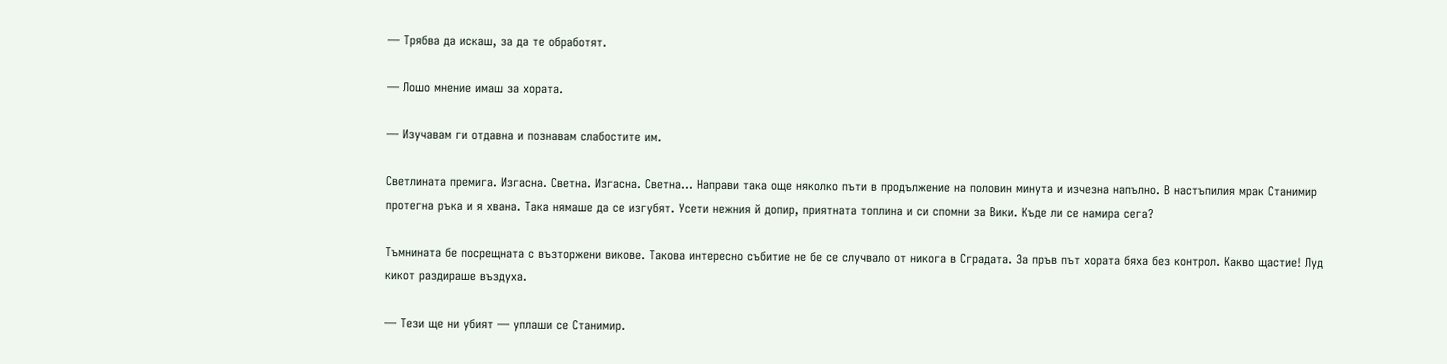— Трябва да искаш, за да те обработят.

— Лошо мнение имаш за хората.

— Изучавам ги отдавна и познавам слабостите им.

Светлината премига. Изгасна. Светна. Изгасна. Светна… Направи така още няколко пъти в продължение на половин минута и изчезна напълно. В настъпилия мрак Станимир протегна ръка и я хвана. Така нямаше да се изгубят. Усети нежния й допир, приятната топлина и си спомни за Вики. Къде ли се намира сега?

Тъмнината бе посрещната с възторжени викове. Такова интересно събитие не бе се случвало от никога в Сградата. За пръв път хората бяха без контрол. Какво щастие! Луд кикот раздираше въздуха.

— Тези ще ни убият — уплаши се Станимир.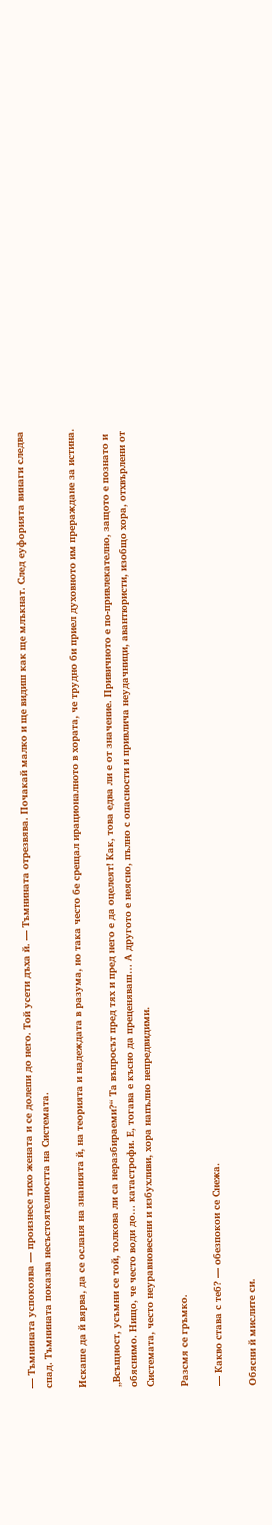— Тъмнината успокоява — произнесе тихо жената и се долепи до него. Той усети дъха й. — Тъмнината отрезвява. Почакай малко и ще видиш как ще млъкнат. След еуфорията винаги следва спад. Тъмнината показва несъстоятелността на Системата.

Искаше да й вярва, да се осланя на знанията й, на теорията и надеждата в разума, но така често бе срещал ирационалното в хората, че трудно би приел духовното им прераждане за истина.

„Всъщност, усъмни се той, толкова ли са неразбираеми?“ Та въпросът пред тях и пред него е да оцелеят! Как, това едва ли е от значение. Привичното е по-привлекателно, защото е познато и обяснимо. Нищо, че често води до… катастрофи. Е, тогава е късно да преценяваш… А другото е неясно, пълно с опасности и привлича неудачници, авантюристи, изобщо хора, отхвърлени от Системата, често неуравновесени и избухливи, хора напълно непредвидими.

Разсмя се гръмко.

— Какво става с теб? — обезпокои се Снежа.

Обясни й мислите си.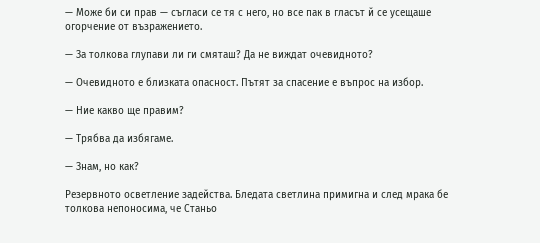— Може би си прав — съгласи се тя с него, но все пак в гласът й се усещаше огорчение от възражението.

— За толкова глупави ли ги смяташ? Да не виждат очевидното?

— Очевидното е близката опасност. Пътят за спасение е въпрос на избор.

— Ние какво ще правим?

— Трябва да избягаме.

— Знам, но как?

Резервното осветление задейства. Бледата светлина примигна и след мрака бе толкова непоносима, че Станьо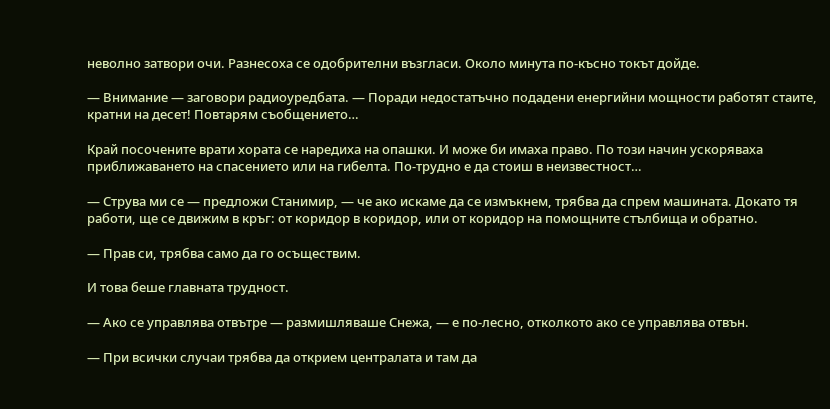неволно затвори очи. Разнесоха се одобрителни възгласи. Около минута по-късно токът дойде.

— Внимание — заговори радиоуредбата. — Поради недостатъчно подадени енергийни мощности работят стаите, кратни на десет! Повтарям съобщението…

Край посочените врати хората се наредиха на опашки. И може би имаха право. По този начин ускоряваха приближаването на спасението или на гибелта. По-трудно е да стоиш в неизвестност…

— Струва ми се — предложи Станимир, — че ако искаме да се измъкнем, трябва да спрем машината. Докато тя работи, ще се движим в кръг: от коридор в коридор, или от коридор на помощните стълбища и обратно.

— Прав си, трябва само да го осъществим.

И това беше главната трудност.

— Ако се управлява отвътре — размишляваше Снежа, — е по-лесно, отколкото ако се управлява отвън.

— При всички случаи трябва да открием централата и там да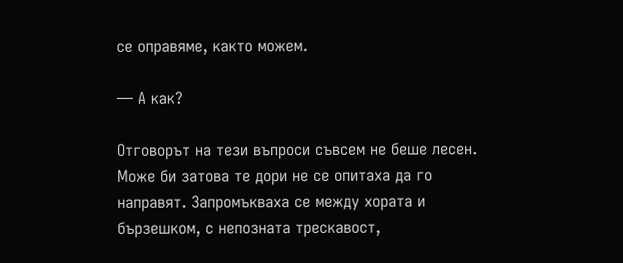се оправяме, както можем.

— А как?

Отговорът на тези въпроси съвсем не беше лесен. Може би затова те дори не се опитаха да го направят. Запромъкваха се между хората и бързешком, с непозната трескавост,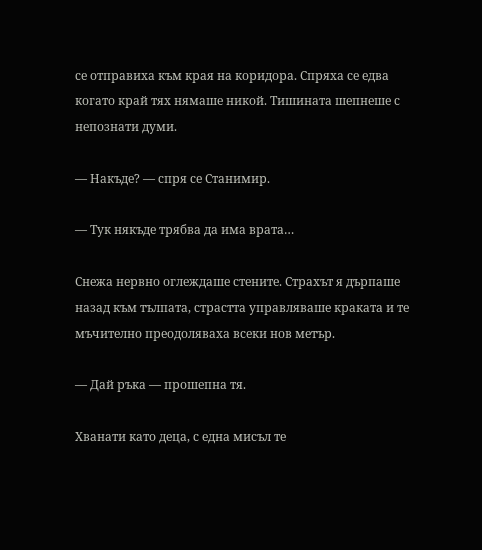се отправиха към края на коридора. Спряха се едва когато край тях нямаше никой. Тишината шепнеше с непознати думи.

— Накъде? — спря се Станимир.

— Тук някъде трябва да има врата…

Снежа нервно оглеждаше стените. Страхът я дърпаше назад към тълпата, страстта управляваше краката и те мъчително преодоляваха всеки нов метър.

— Дай ръка — прошепна тя.

Хванати като деца, с една мисъл те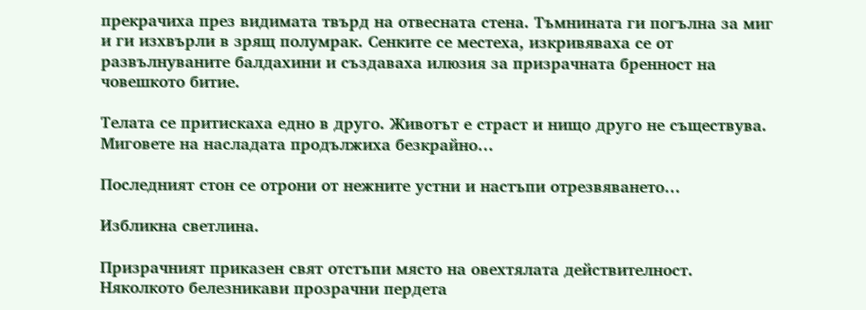прекрачиха през видимата твърд на отвесната стена. Тъмнината ги погълна за миг и ги изхвърли в зрящ полумрак. Сенките се местеха, изкривяваха се от развълнуваните балдахини и създаваха илюзия за призрачната бренност на човешкото битие.

Телата се притискаха едно в друго. Животът е страст и нищо друго не съществува. Миговете на насладата продължиха безкрайно…

Последният стон се отрони от нежните устни и настъпи отрезвяването…

Избликна светлина.

Призрачният приказен свят отстъпи място на овехтялата действителност. Няколкото белезникави прозрачни пердета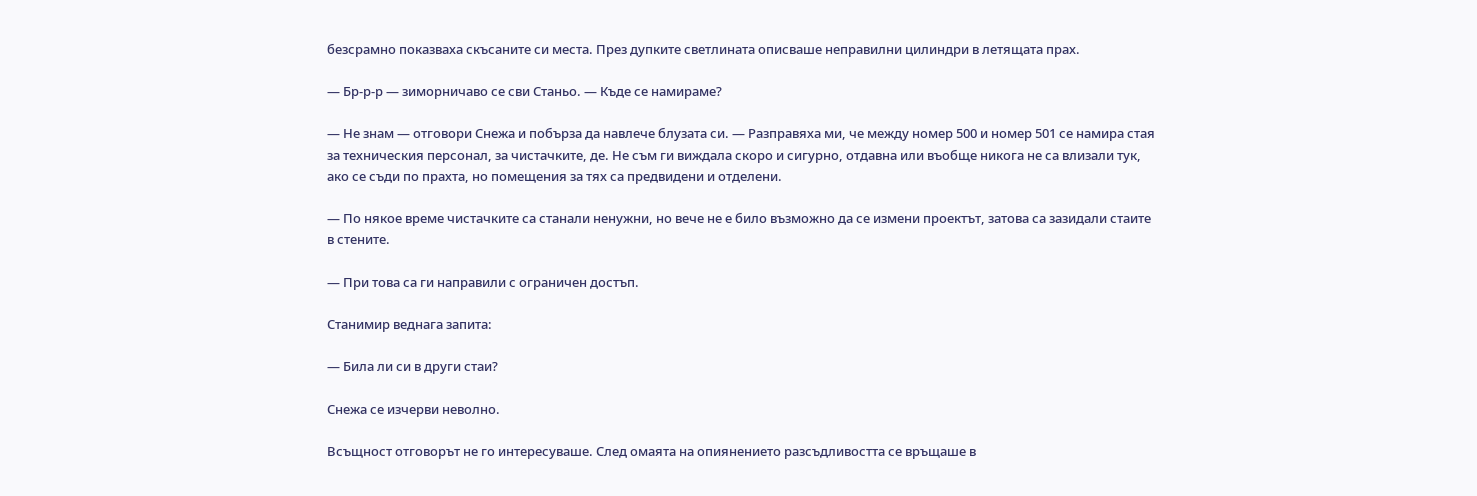безсрамно показваха скъсаните си места. През дупките светлината описваше неправилни цилиндри в летящата прах.

— Бр-р-р — зиморничаво се сви Станьо. — Къде се намираме?

— Не знам — отговори Снежа и побърза да навлече блузата си. — Разправяха ми, че между номер 500 и номер 501 се намира стая за техническия персонал, за чистачките, де. Не съм ги виждала скоро и сигурно, отдавна или въобще никога не са влизали тук, ако се съди по прахта, но помещения за тях са предвидени и отделени.

— По някое време чистачките са станали ненужни, но вече не е било възможно да се измени проектът, затова са зазидали стаите в стените.

— При това са ги направили с ограничен достъп.

Станимир веднага запита:

— Била ли си в други стаи?

Снежа се изчерви неволно.

Всъщност отговорът не го интересуваше. След омаята на опиянението разсъдливостта се връщаше в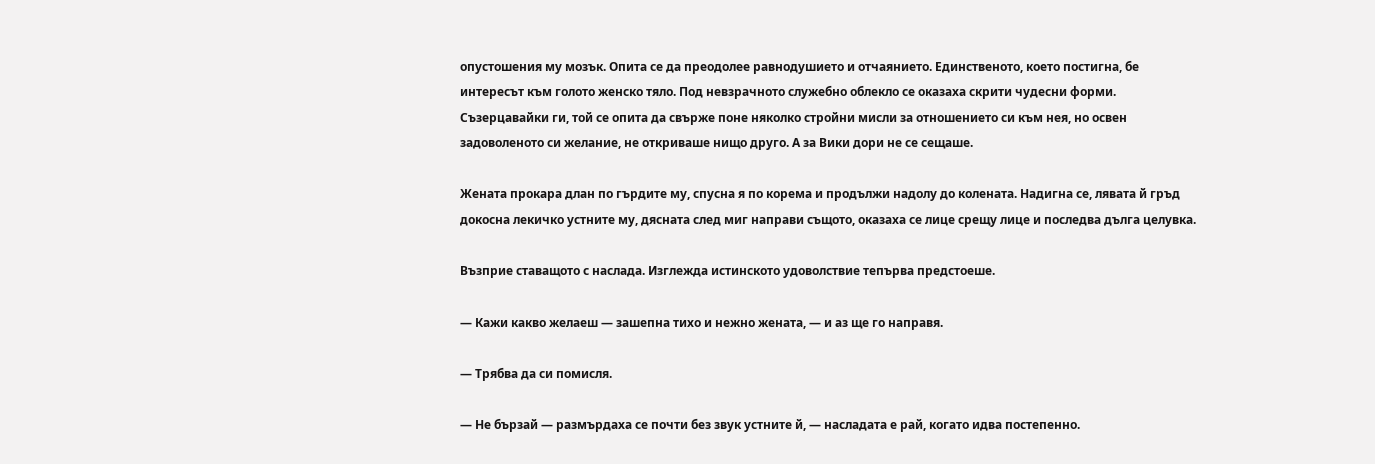опустошения му мозък. Опита се да преодолее равнодушието и отчаянието. Единственото, което постигна, бе интересът към голото женско тяло. Под невзрачното служебно облекло се оказаха скрити чудесни форми. Съзерцавайки ги, той се опита да свърже поне няколко стройни мисли за отношението си към нея, но освен задоволеното си желание, не откриваше нищо друго. А за Вики дори не се сещаше.

Жената прокара длан по гърдите му, спусна я по корема и продължи надолу до колената. Надигна се, лявата й гръд докосна лекичко устните му, дясната след миг направи същото, оказаха се лице срещу лице и последва дълга целувка.

Възприе ставащото с наслада. Изглежда истинското удоволствие тепърва предстоеше.

— Кажи какво желаеш — зашепна тихо и нежно жената, — и аз ще го направя.

— Трябва да си помисля.

— Не бързай — размърдаха се почти без звук устните й, — насладата е рай, когато идва постепенно.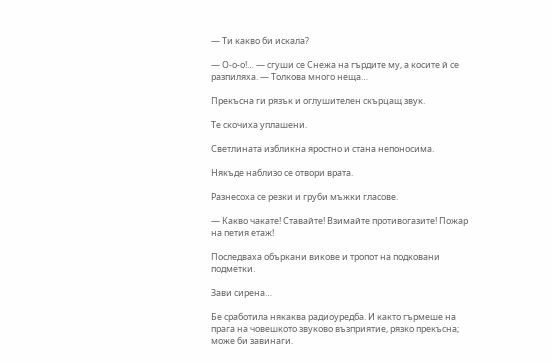— Ти какво би искала?

— О-о-о!… — сгуши се Снежа на гърдите му, а косите й се разпиляха. — Толкова много неща…

Прекъсна ги рязък и оглушителен скърцащ звук.

Те скочиха уплашени.

Светлината избликна яростно и стана непоносима.

Някъде наблизо се отвори врата.

Разнесоха се резки и груби мъжки гласове.

— Какво чакате! Ставайте! Взимайте противогазите! Пожар на петия етаж!

Последваха объркани викове и тропот на подковани подметки.

Зави сирена…

Бе сработила някаква радиоуредба. И както гърмеше на прага на човешкото звуково възприятие, рязко прекъсна; може би завинаги.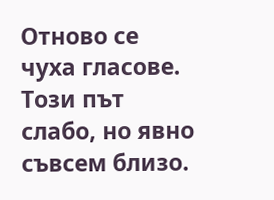Отново се чуха гласове. Този път слабо, но явно съвсем близо.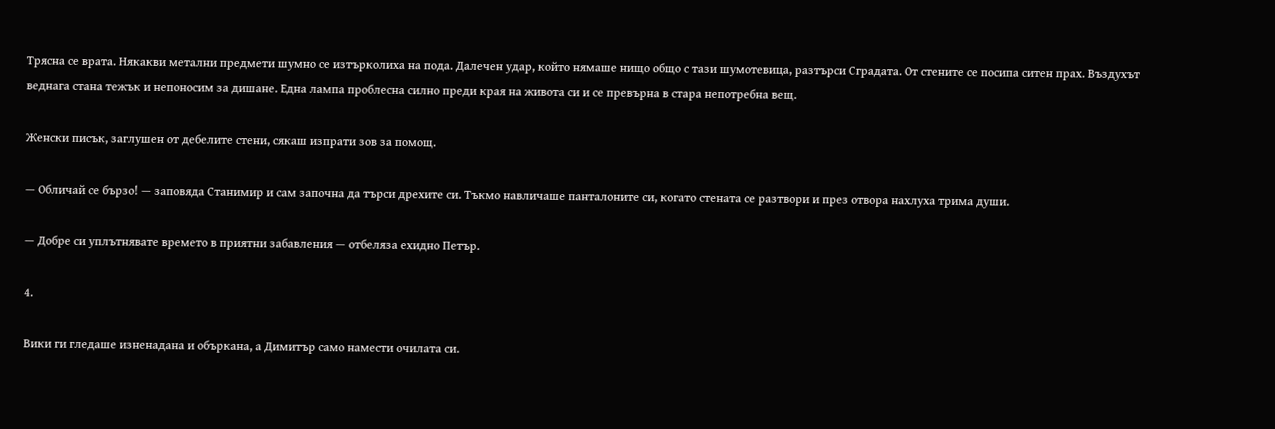Трясна се врата. Някакви метални предмети шумно се изтърколиха на пода. Далечен удар, който нямаше нищо общо с тази шумотевица, разтърси Сградата. От стените се посипа ситен прах. Въздухът веднага стана тежък и непоносим за дишане. Една лампа проблесна силно преди края на живота си и се превърна в стара непотребна вещ.

Женски писък, заглушен от дебелите стени, сякаш изпрати зов за помощ.

— Обличай се бързо! — заповяда Станимир и сам започна да търси дрехите си. Тъкмо навличаше панталоните си, когато стената се разтвори и през отвора нахлуха трима души.

— Добре си уплътнявате времето в приятни забавления — отбеляза ехидно Петър.

4.

Вики ги гледаше изненадана и объркана, а Димитър само намести очилата си.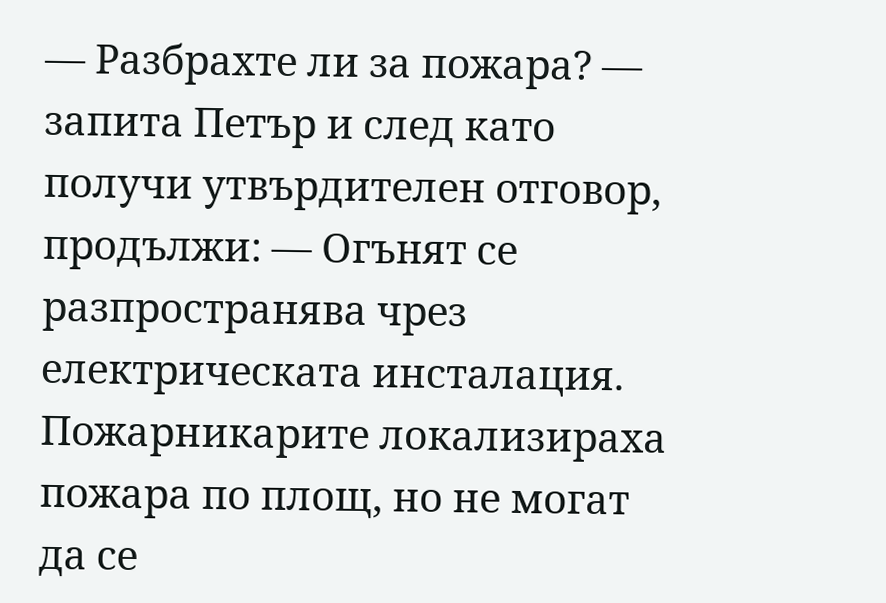— Разбрахте ли за пожара? — запита Петър и след като получи утвърдителен отговор, продължи: — Огънят се разпространява чрез електрическата инсталация. Пожарникарите локализираха пожара по площ, но не могат да се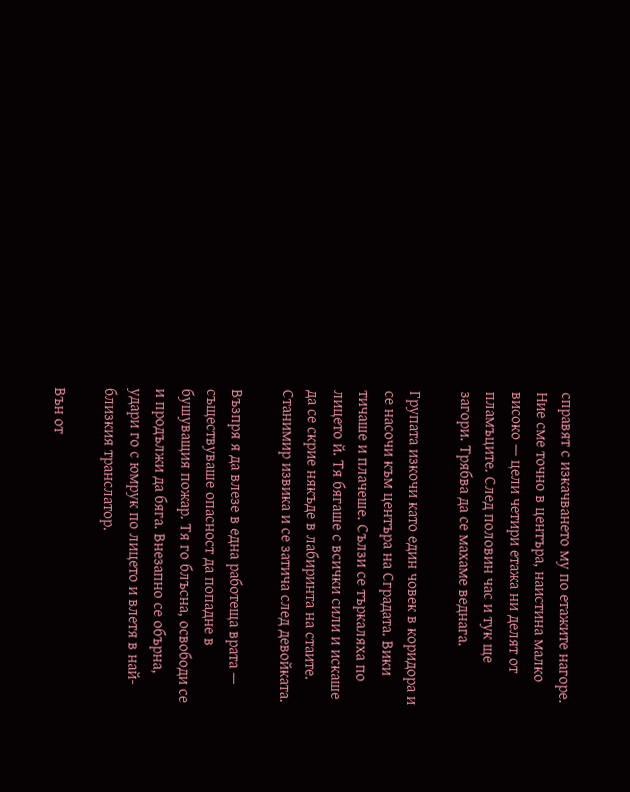справят с изкачването му по етажите нагоре. Ние сме точно в центъра, наистина малко високо — цели четири етажа ни делят от пламъците. След половин час и тук ще загори. Трябва да се махаме веднага.

Групата изкочи като един човек в коридора и се насочи към центъра на Сградата. Вики тичаше и плачеше. Сълзи се търкаляха по лицето й. Тя бягаше с всички сили и искаше да се скрие някъде в лабиринта на стаите. Станимир извика и се затича след девойката.

Възпря я да влезе в една работеща врата — съществуваше опасност да попадне в бушуващия пожар. Тя го блъсна, освободи се и продължи да бяга. Внезапно се обърна, удари го с юмрук по лицето и влетя в най-близкия транслатор.

Вън от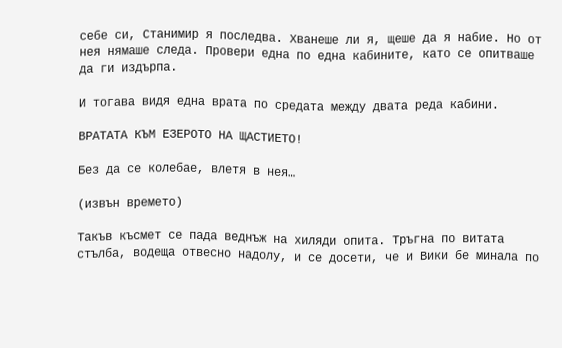себе си, Станимир я последва. Хванеше ли я, щеше да я набие. Но от нея нямаше следа. Провери една по една кабините, като се опитваше да ги издърпа.

И тогава видя една врата по средата между двата реда кабини.

ВРАТАТА КЪМ ЕЗЕРОТО НА ЩАСТИЕТО!

Без да се колебае, влетя в нея…

(извън времето)

Такъв късмет се пада веднъж на хиляди опита. Тръгна по витата стълба, водеща отвесно надолу, и се досети, че и Вики бе минала по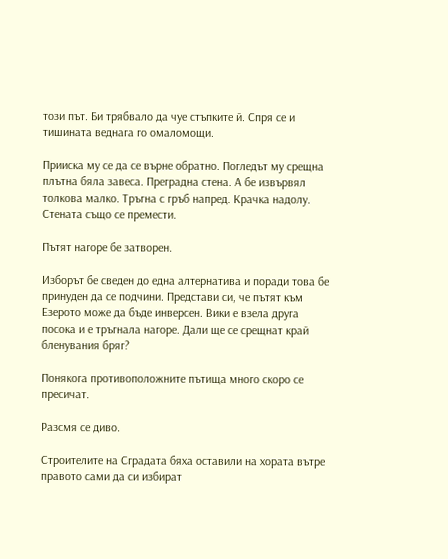този път. Би трябвало да чуе стъпките й. Спря се и тишината веднага го омаломощи.

Прииска му се да се върне обратно. Погледът му срещна плътна бяла завеса. Преградна стена. А бе извървял толкова малко. Тръгна с гръб напред. Крачка надолу. Стената също се премести.

Пътят нагоре бе затворен.

Изборът бе сведен до една алтернатива и поради това бе принуден да се подчини. Представи си, че пътят към Езерото може да бъде инверсен. Вики е взела друга посока и е тръгнала нагоре. Дали ще се срещнат край бленувания бряг?

Понякога противоположните пътища много скоро се пресичат.

Разсмя се диво.

Строителите на Сградата бяха оставили на хората вътре правото сами да си избират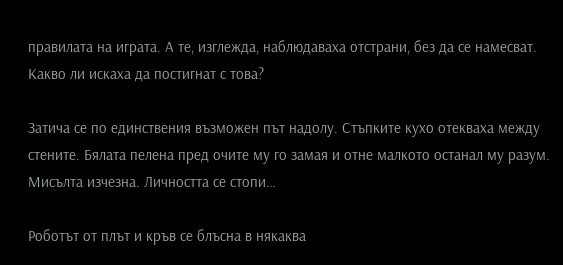правилата на играта. А те, изглежда, наблюдаваха отстрани, без да се намесват. Какво ли искаха да постигнат с това?

Затича се по единствения възможен път надолу. Стъпките кухо отекваха между стените. Бялата пелена пред очите му го замая и отне малкото останал му разум. Мисълта изчезна. Личността се стопи…

Роботът от плът и кръв се блъсна в някаква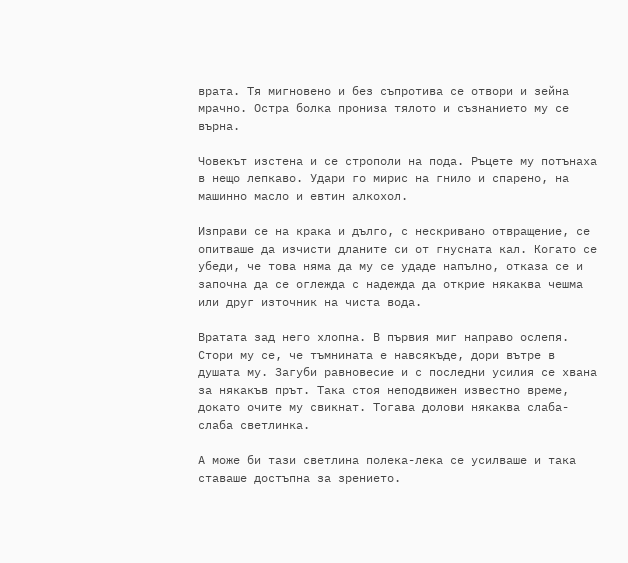врата. Тя мигновено и без съпротива се отвори и зейна мрачно. Остра болка прониза тялото и съзнанието му се върна.

Човекът изстена и се строполи на пода. Ръцете му потънаха в нещо лепкаво. Удари го мирис на гнило и спарено, на машинно масло и евтин алкохол.

Изправи се на крака и дълго, с нескривано отвращение, се опитваше да изчисти дланите си от гнусната кал. Когато се убеди, че това няма да му се удаде напълно, отказа се и започна да се оглежда с надежда да открие някаква чешма или друг източник на чиста вода.

Вратата зад него хлопна. В първия миг направо ослепя. Стори му се, че тъмнината е навсякъде, дори вътре в душата му. Загуби равновесие и с последни усилия се хвана за някакъв прът. Така стоя неподвижен известно време, докато очите му свикнат. Тогава долови някаква слаба-слаба светлинка.

А може би тази светлина полека-лека се усилваше и така ставаше достъпна за зрението.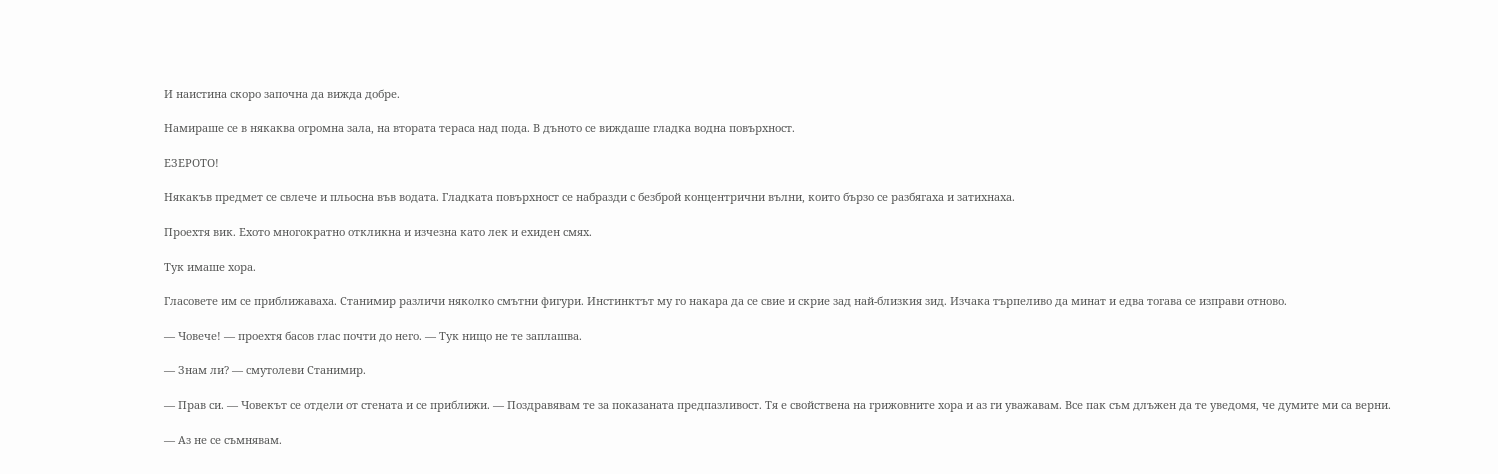И наистина скоро започна да вижда добре.

Намираше се в някаква огромна зала, на втората тераса над пода. В дъното се виждаше гладка водна повърхност.

ЕЗЕРОТО!

Някакъв предмет се свлече и пльосна във водата. Гладката повърхност се набразди с безброй концентрични вълни, които бързо се разбягаха и затихнаха.

Проехтя вик. Ехото многократно откликна и изчезна като лек и ехиден смях.

Тук имаше хора.

Гласовете им се приближаваха. Станимир различи няколко смътни фигури. Инстинктът му го накара да се свие и скрие зад най-близкия зид. Изчака търпеливо да минат и едва тогава се изправи отново.

— Човече! — проехтя басов глас почти до него. — Тук нищо не те заплашва.

— Знам ли? — смутолеви Станимир.

— Прав си. — Човекът се отдели от стената и се приближи. — Поздравявам те за показаната предпазливост. Тя е свойствена на грижовните хора и аз ги уважавам. Все пак съм длъжен да те уведомя, че думите ми са верни.

— Аз не се съмнявам.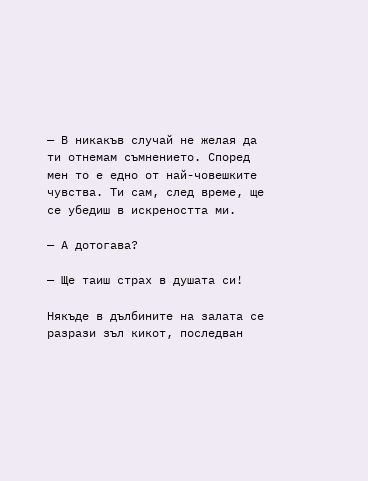— В никакъв случай не желая да ти отнемам съмнението. Според мен то е едно от най-човешките чувства. Ти сам, след време, ще се убедиш в искреността ми.

— А дотогава?

— Ще таиш страх в душата си!

Някъде в дълбините на залата се разрази зъл кикот, последван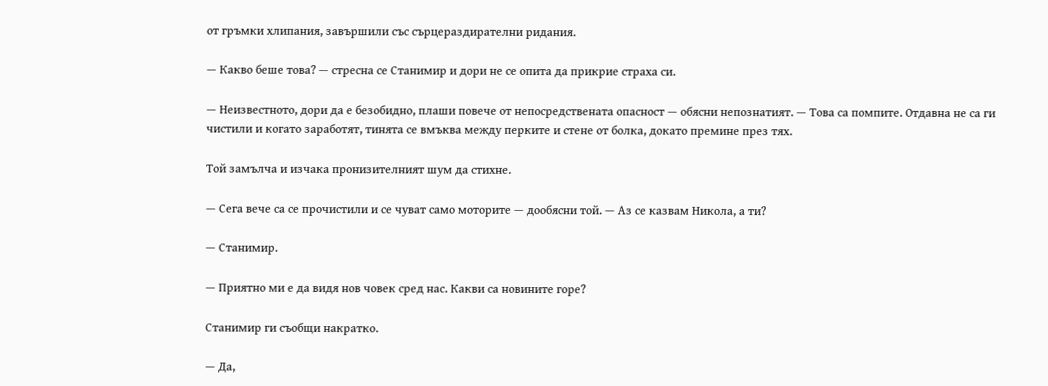от гръмки хлипания, завършили със сърцераздирателни ридания.

— Какво беше това? — стресна се Станимир и дори не се опита да прикрие страха си.

— Неизвестното, дори да е безобидно, плаши повече от непосредствената опасност — обясни непознатият. — Това са помпите. Отдавна не са ги чистили и когато заработят, тинята се вмъква между перките и стене от болка, докато премине през тях.

Той замълча и изчака пронизителният шум да стихне.

— Сега вече са се прочистили и се чуват само моторите — дообясни той. — Аз се казвам Никола, а ти?

— Станимир.

— Приятно ми е да видя нов човек сред нас. Какви са новините горе?

Станимир ги съобщи накратко.

— Да,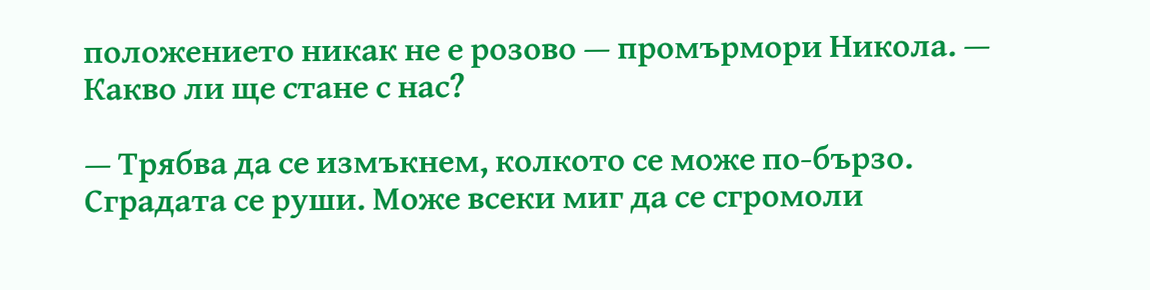положението никак не е розово — промърмори Никола. — Какво ли ще стане с нас?

— Трябва да се измъкнем, колкото се може по-бързо. Сградата се руши. Може всеки миг да се сгромоли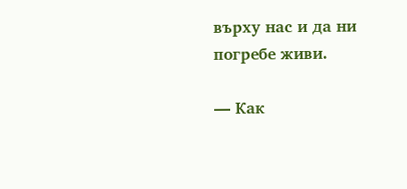върху нас и да ни погребе живи.

— Как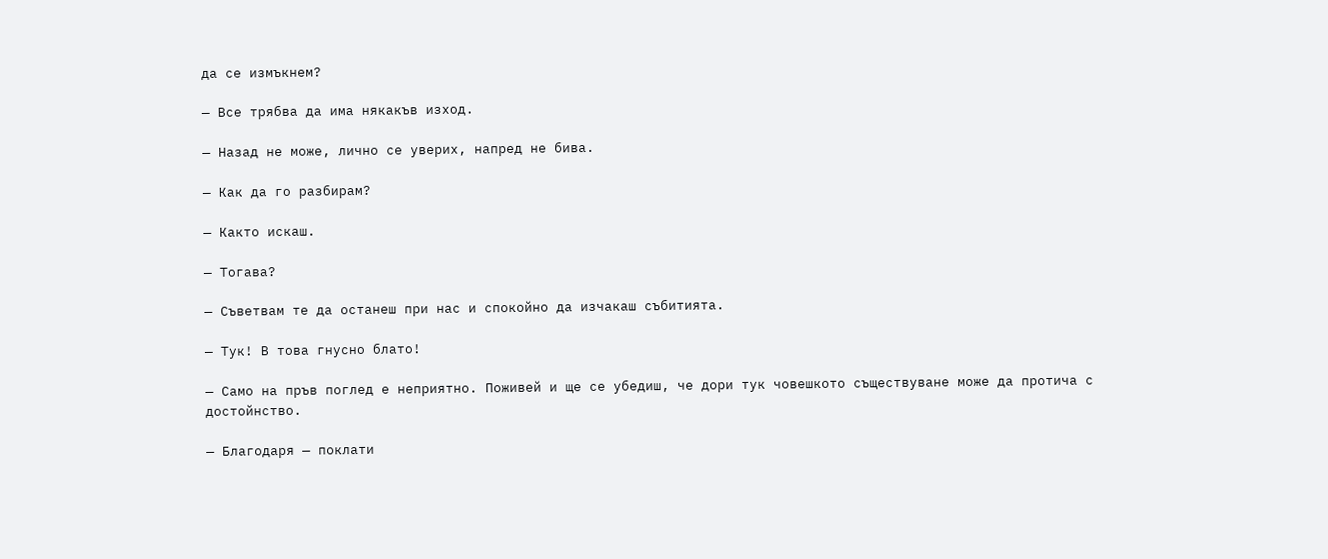да се измъкнем?

— Все трябва да има някакъв изход.

— Назад не може, лично се уверих, напред не бива.

— Как да го разбирам?

— Както искаш.

— Тогава?

— Съветвам те да останеш при нас и спокойно да изчакаш събитията.

— Тук! В това гнусно блато!

— Само на пръв поглед е неприятно. Поживей и ще се убедиш, че дори тук човешкото съществуване може да протича с достойнство.

— Благодаря — поклати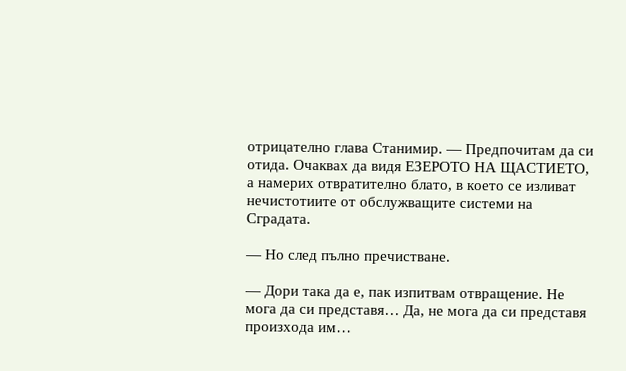отрицателно глава Станимир. — Предпочитам да си отида. Очаквах да видя ЕЗЕРОТО НА ЩАСТИЕТО, а намерих отвратително блато, в което се изливат нечистотиите от обслужващите системи на Сградата.

— Но след пълно пречистване.

— Дори така да е, пак изпитвам отвращение. Не мога да си представя… Да, не мога да си представя произхода им…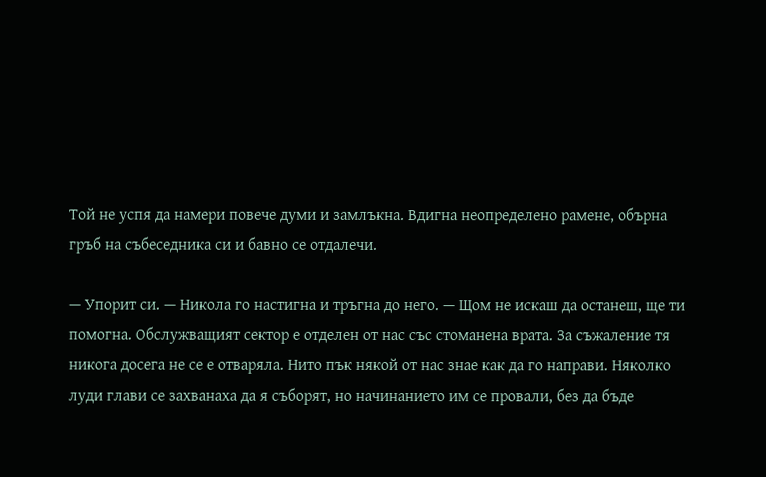Той не успя да намери повече думи и замлъкна. Вдигна неопределено рамене, обърна гръб на събеседника си и бавно се отдалечи.

— Упорит си. — Никола го настигна и тръгна до него. — Щом не искаш да останеш, ще ти помогна. Обслужващият сектор е отделен от нас със стоманена врата. За съжаление тя никога досега не се е отваряла. Нито пък някой от нас знае как да го направи. Няколко луди глави се захванаха да я съборят, но начинанието им се провали, без да бъде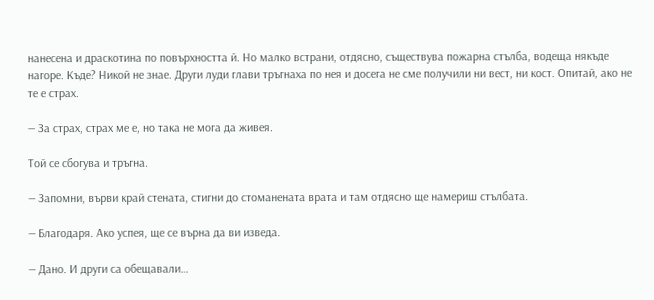нанесена и драскотина по повърхността й. Но малко встрани, отдясно, съществува пожарна стълба, водеща някъде нагоре. Къде? Никой не знае. Други луди глави тръгнаха по нея и досега не сме получили ни вест, ни кост. Опитай, ако не те е страх.

— За страх, страх ме е, но така не мога да живея.

Той се сбогува и тръгна.

— Запомни, върви край стената, стигни до стоманената врата и там отдясно ще намериш стълбата.

— Благодаря. Ако успея, ще се върна да ви изведа.

— Дано. И други са обещавали…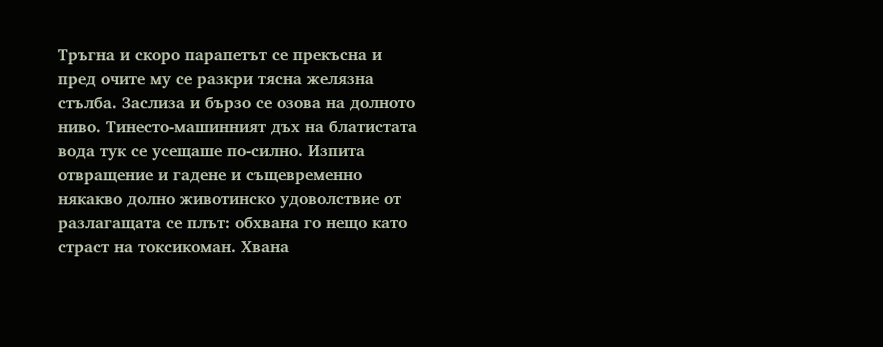Тръгна и скоро парапетът се прекъсна и пред очите му се разкри тясна желязна стълба. Заслиза и бързо се озова на долното ниво. Тинесто-машинният дъх на блатистата вода тук се усещаше по-силно. Изпита отвращение и гадене и същевременно някакво долно животинско удоволствие от разлагащата се плът: обхвана го нещо като страст на токсикоман. Хвана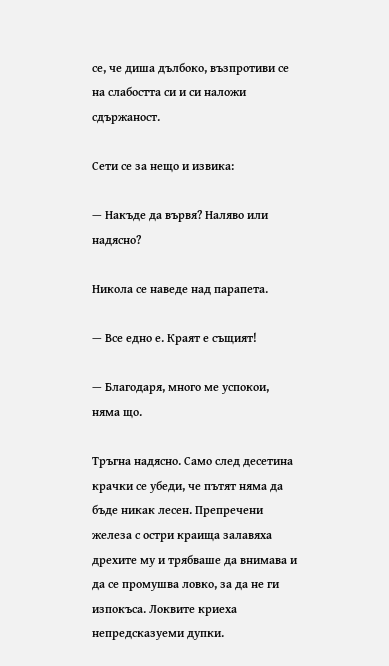се, че диша дълбоко, възпротиви се на слабостта си и си наложи сдържаност.

Сети се за нещо и извика:

— Накъде да вървя? Наляво или надясно?

Никола се наведе над парапета.

— Все едно е. Краят е същият!

— Благодаря, много ме успокои, няма що.

Тръгна надясно. Само след десетина крачки се убеди, че пътят няма да бъде никак лесен. Препречени железа с остри краища залавяха дрехите му и трябваше да внимава и да се промушва ловко, за да не ги изпокъса. Локвите криеха непредсказуеми дупки.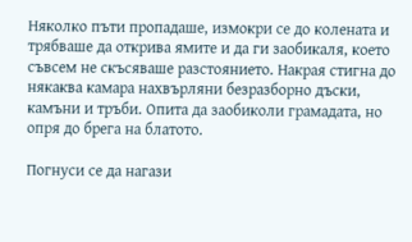Няколко пъти пропадаше, измокри се до колената и трябваше да открива ямите и да ги заобикаля, което съвсем не скъсяваше разстоянието. Накрая стигна до някаква камара нахвърляни безразборно дъски, камъни и тръби. Опита да заобиколи грамадата, но опря до брега на блатото.

Погнуси се да нагази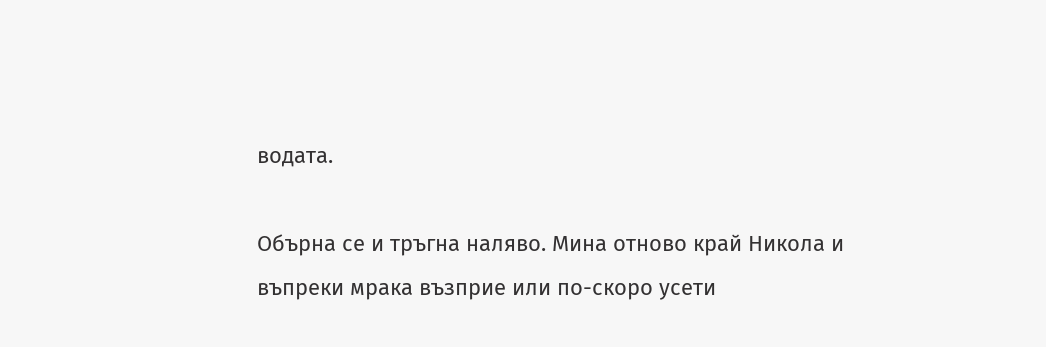водата.

Обърна се и тръгна наляво. Мина отново край Никола и въпреки мрака възприе или по-скоро усети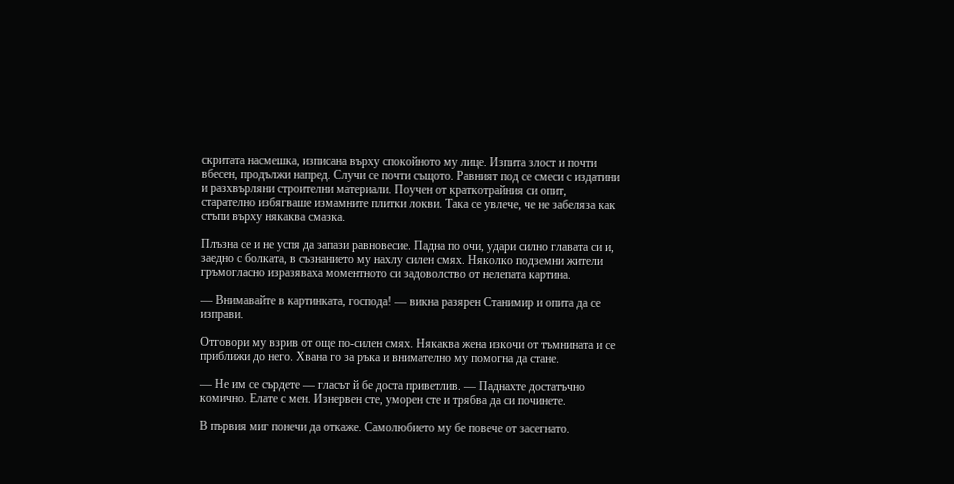скритата насмешка, изписана върху спокойното му лице. Изпита злост и почти вбесен, продължи напред. Случи се почти същото. Равният под се смеси с издатини и разхвърляни строителни материали. Поучен от краткотрайния си опит, старателно избягваше измамните плитки локви. Така се увлече, че не забеляза как стъпи върху някаква смазка.

Плъзна се и не успя да запази равновесие. Падна по очи, удари силно главата си и, заедно с болката, в съзнанието му нахлу силен смях. Няколко подземни жители гръмогласно изразяваха моментното си задоволство от нелепата картина.

— Внимавайте в картинката, господа! — викна разярен Станимир и опита да се изправи.

Отговори му взрив от още по-силен смях. Някаква жена изкочи от тъмнината и се приближи до него. Хвана го за ръка и внимателно му помогна да стане.

— Не им се сърдете — гласът й бе доста приветлив. — Паднахте достатъчно комично. Елате с мен. Изнервен сте, уморен сте и трябва да си починете.

В първия миг понечи да откаже. Самолюбието му бе повече от засегнато.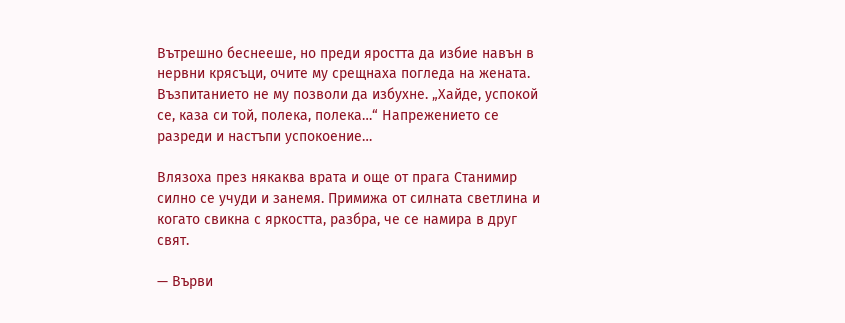Вътрешно беснееше, но преди яростта да избие навън в нервни крясъци, очите му срещнаха погледа на жената. Възпитанието не му позволи да избухне. „Хайде, успокой се, каза си той, полека, полека…“ Напрежението се разреди и настъпи успокоение…

Влязоха през някаква врата и още от прага Станимир силно се учуди и занемя. Примижа от силната светлина и когато свикна с яркостта, разбра, че се намира в друг свят.

— Върви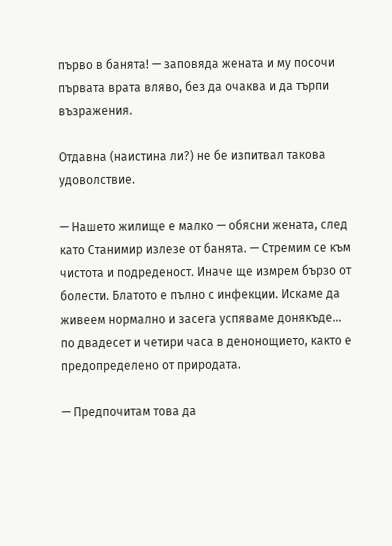първо в банята! — заповяда жената и му посочи първата врата вляво, без да очаква и да търпи възражения.

Отдавна (наистина ли?) не бе изпитвал такова удоволствие.

— Нашето жилище е малко — обясни жената, след като Станимир излезе от банята. — Стремим се към чистота и подреденост. Иначе ще измрем бързо от болести. Блатото е пълно с инфекции. Искаме да живеем нормално и засега успяваме донякъде… по двадесет и четири часа в денонощието, както е предопределено от природата.

— Предпочитам това да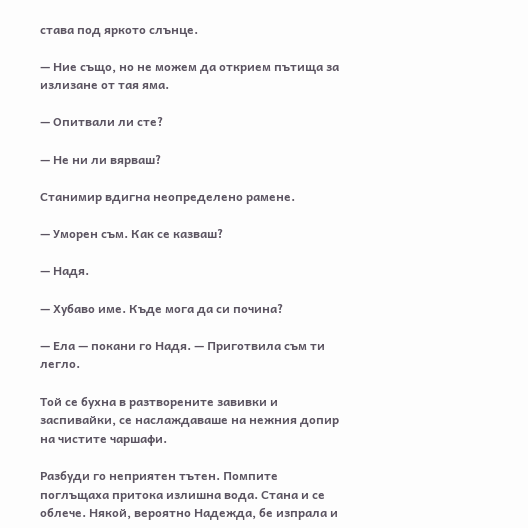става под яркото слънце.

— Ние също, но не можем да открием пътища за излизане от тая яма.

— Опитвали ли сте?

— Не ни ли вярваш?

Станимир вдигна неопределено рамене.

— Уморен съм. Как се казваш?

— Надя.

— Хубаво име. Къде мога да си почина?

— Ела — покани го Надя. — Приготвила съм ти легло.

Той се бухна в разтворените завивки и заспивайки, се наслаждаваше на нежния допир на чистите чаршафи.

Разбуди го неприятен тътен. Помпите поглъщаха притока излишна вода. Стана и се облече. Някой, вероятно Надежда, бе изпрала и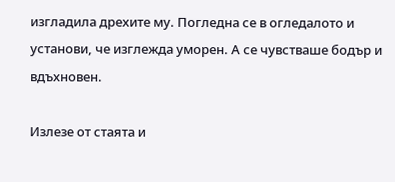изгладила дрехите му. Погледна се в огледалото и установи, че изглежда уморен. А се чувстваше бодър и вдъхновен.

Излезе от стаята и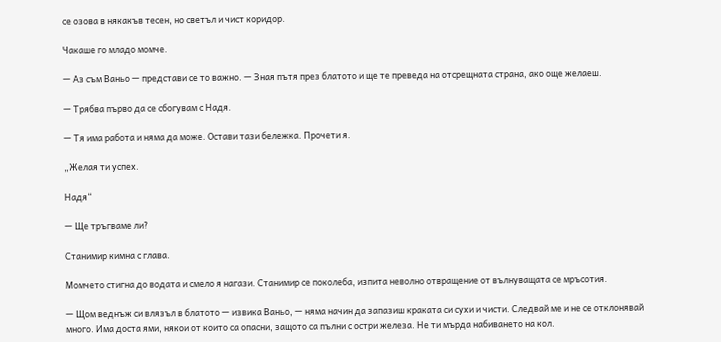се озова в някакъв тесен, но светъл и чист коридор.

Чакаше го младо момче.

— Аз съм Ваньо — представи се то важно. — Зная пътя през блатото и ще те преведа на отсрещната страна, ако още желаеш.

— Трябва първо да се сбогувам с Надя.

— Тя има работа и няма да може. Остави тази бележка. Прочети я.

„Желая ти успех.

Надя“

— Ще тръгваме ли?

Станимир кимна с глава.

Момчето стигна до водата и смело я нагази. Станимир се поколеба, изпита неволно отвращение от вълнуващата се мръсотия.

— Щом веднъж си влязъл в блатото — извика Ваньо, — няма начин да запазиш краката си сухи и чисти. Следвай ме и не се отклонявай много. Има доста ями, някои от които са опасни, защото са пълни с остри железа. Не ти мърда набиването на кол.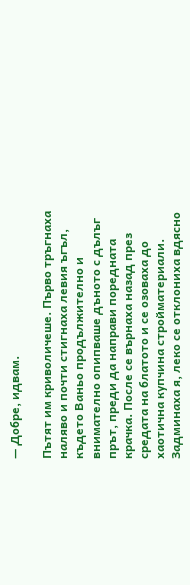— Добре, идвам.

Пътят им криволичеше. Първо тръгнаха наляво и почти стигнаха левия ъгъл, където Ваньо продължително и внимателно опипваше дъното с дълъг прът, преди да направи поредната крачка. После се върнаха назад през средата на блатото и се озоваха до хаотична купчина стройматериали. Задминаха я, леко се отклониха вдясно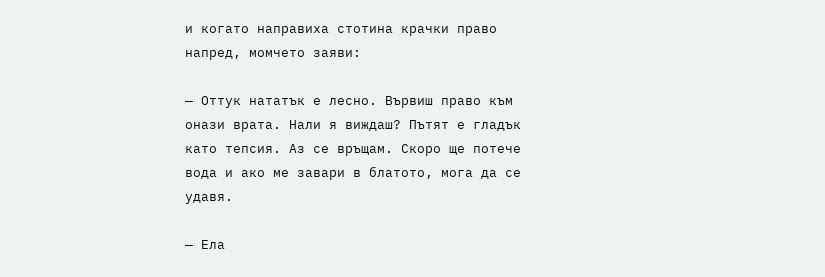и когато направиха стотина крачки право напред, момчето заяви:

— Оттук нататък е лесно. Вървиш право към онази врата. Нали я виждаш? Пътят е гладък като тепсия. Аз се връщам. Скоро ще потече вода и ако ме завари в блатото, мога да се удавя.

— Ела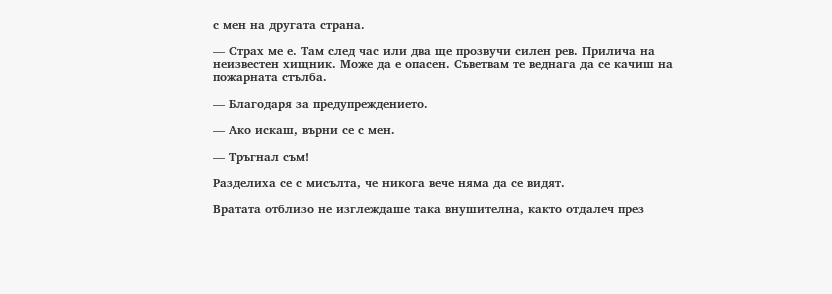с мен на другата страна.

— Страх ме е. Там след час или два ще прозвучи силен рев. Прилича на неизвестен хищник. Може да е опасен. Съветвам те веднага да се качиш на пожарната стълба.

— Благодаря за предупреждението.

— Ако искаш, върни се с мен.

— Тръгнал съм!

Разделиха се с мисълта, че никога вече няма да се видят.

Вратата отблизо не изглеждаше така внушителна, както отдалеч през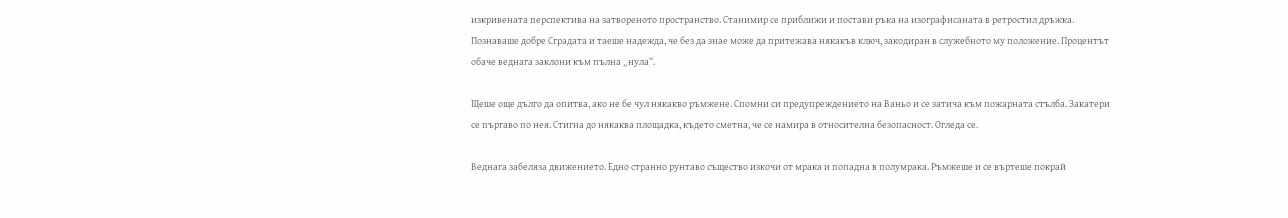изкривената перспектива на затвореното пространство. Станимир се приближи и постави ръка на изографисаната в ретростил дръжка. Познаваше добре Сградата и таеше надежда, че без да знае може да притежава някакъв ключ, закодиран в служебното му положение. Процентът обаче веднага заклони към пълна „нула“.

Щеше още дълго да опитва, ако не бе чул някакво ръмжене. Спомни си предупреждението на Ваньо и се затича към пожарната стълба. Закатери се пъргаво по нея. Стигна до някаква площадка, където сметна, че се намира в относителна безопасност. Огледа се.

Веднага забеляза движението. Едно странно рунтаво същество изкочи от мрака и попадна в полумрака. Ръмжеше и се въртеше покрай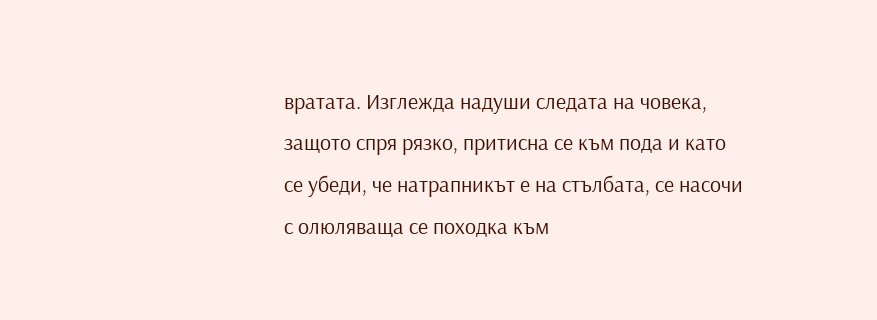вратата. Изглежда надуши следата на човека, защото спря рязко, притисна се към пода и като се убеди, че натрапникът е на стълбата, се насочи с олюляваща се походка към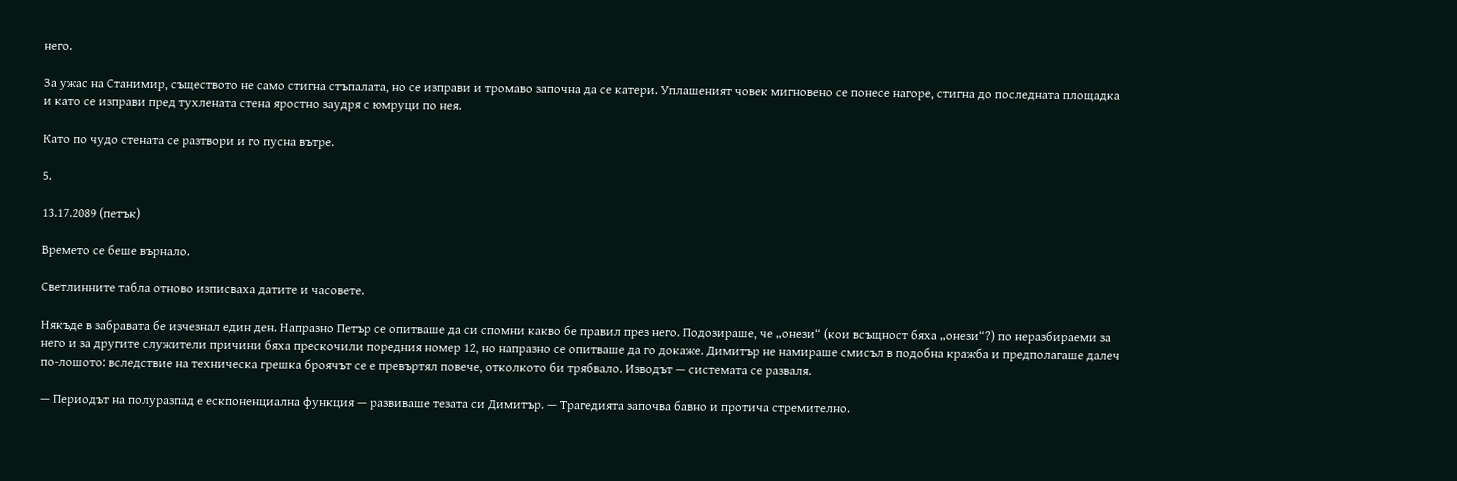него.

За ужас на Станимир, съществото не само стигна стъпалата, но се изправи и тромаво започна да се катери. Уплашеният човек мигновено се понесе нагоре, стигна до последната площадка и като се изправи пред тухлената стена яростно заудря с юмруци по нея.

Като по чудо стената се разтвори и го пусна вътре.

5.

13.17.2089 (петък)

Времето се беше върнало.

Светлинните табла отново изписваха датите и часовете.

Някъде в забравата бе изчезнал един ден. Напразно Петър се опитваше да си спомни какво бе правил през него. Подозираше, че „онези“ (кои всъщност бяха „онези“?) по неразбираеми за него и за другите служители причини бяха прескочили поредния номер 12, но напразно се опитваше да го докаже. Димитър не намираше смисъл в подобна кражба и предполагаше далеч по-лошото: вследствие на техническа грешка броячът се е превъртял повече, отколкото би трябвало. Изводът — системата се разваля.

— Периодът на полуразпад е ескпоненциална функция — развиваше тезата си Димитър. — Трагедията започва бавно и протича стремително.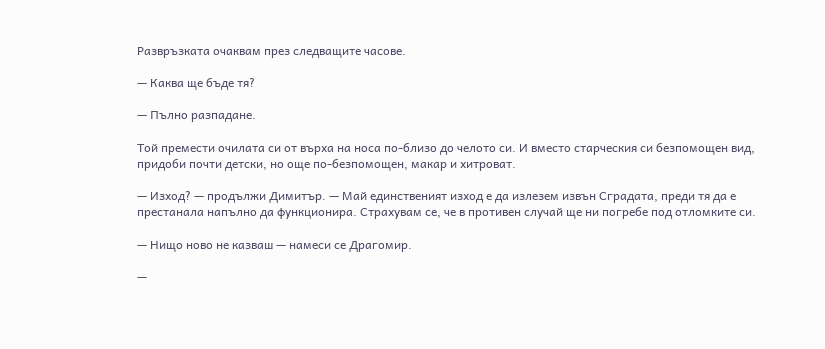Развръзката очаквам през следващите часове.

— Каква ще бъде тя?

— Пълно разпадане.

Той премести очилата си от върха на носа по-близо до челото си. И вместо старческия си безпомощен вид, придоби почти детски, но още по-безпомощен, макар и хитроват.

— Изход? — продължи Димитър. — Май единственият изход е да излезем извън Сградата, преди тя да е престанала напълно да функционира. Страхувам се, че в противен случай ще ни погребе под отломките си.

— Нищо ново не казваш — намеси се Драгомир.

—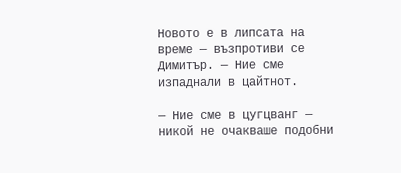Новото е в липсата на време — възпротиви се Димитър. — Ние сме изпаднали в цайтнот.

— Ние сме в цугцванг — никой не очакваше подобни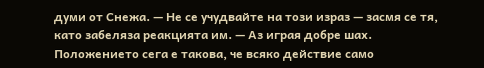думи от Снежа. — Не се учудвайте на този израз — засмя се тя, като забеляза реакцията им. — Аз играя добре шах. Положението сега е такова, че всяко действие само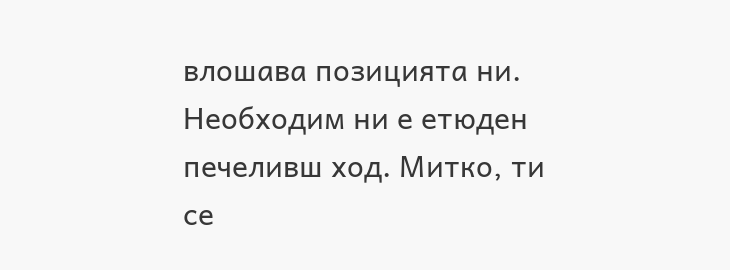влошава позицията ни. Необходим ни е етюден печеливш ход. Митко, ти се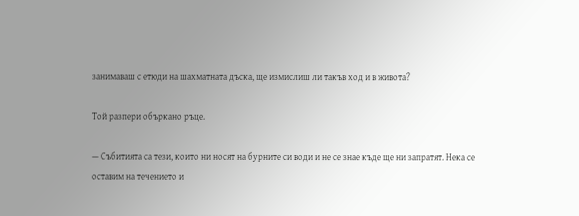занимаваш с етюди на шахматната дъска, ще измислиш ли такъв ход и в живота?

Той разпери объркано ръце.

— Събитията са тези, които ни носят на бурните си води и не се знае къде ще ни запратят. Нека се оставим на течението и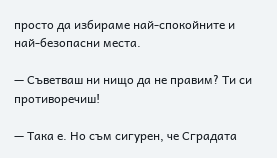просто да избираме най-спокойните и най-безопасни места.

— Съветваш ни нищо да не правим? Ти си противоречиш!

— Така е. Но съм сигурен, че Сградата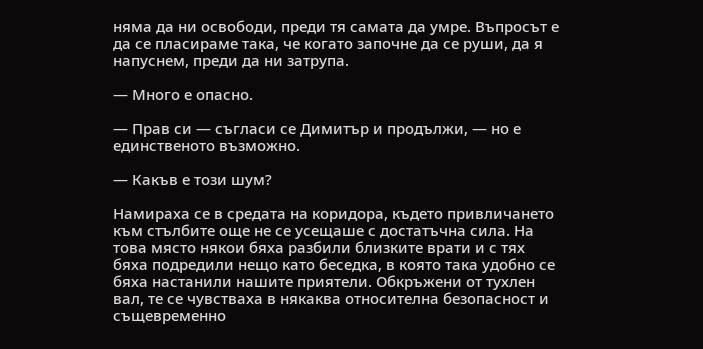няма да ни освободи, преди тя самата да умре. Въпросът е да се пласираме така, че когато започне да се руши, да я напуснем, преди да ни затрупа.

— Много е опасно.

— Прав си — съгласи се Димитър и продължи, — но е единственото възможно.

— Какъв е този шум?

Намираха се в средата на коридора, където привличането към стълбите още не се усещаше с достатъчна сила. На това място някои бяха разбили близките врати и с тях бяха подредили нещо като беседка, в която така удобно се бяха настанили нашите приятели. Обкръжени от тухлен вал, те се чувстваха в някаква относителна безопасност и същевременно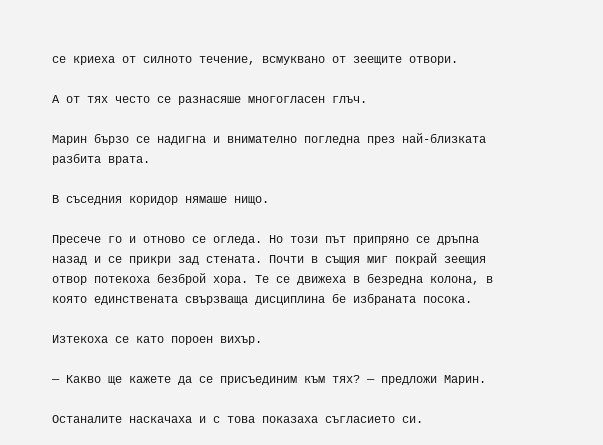се криеха от силното течение, всмуквано от зеещите отвори.

А от тях често се разнасяше многогласен глъч.

Марин бързо се надигна и внимателно погледна през най-близката разбита врата.

В съседния коридор нямаше нищо.

Пресече го и отново се огледа. Но този път припряно се дръпна назад и се прикри зад стената. Почти в същия миг покрай зеещия отвор потекоха безброй хора. Те се движеха в безредна колона, в която единствената свързваща дисциплина бе избраната посока.

Изтекоха се като пороен вихър.

— Какво ще кажете да се присъединим към тях? — предложи Марин.

Останалите наскачаха и с това показаха съгласието си.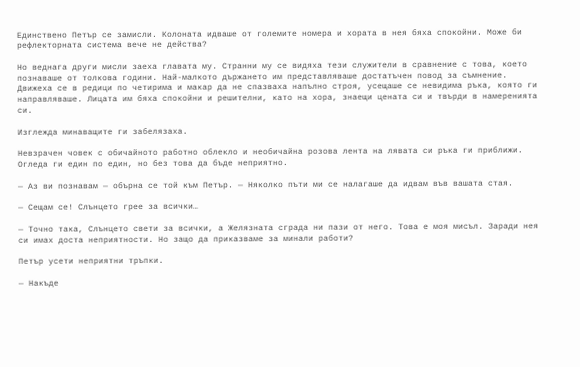Единствено Петър се замисли. Колоната идваше от големите номера и хората в нея бяха спокойни. Може би рефлекторната система вече не действа?

Но веднага други мисли заеха главата му. Странни му се видяха тези служители в сравнение с това, което познаваше от толкова години. Най-малкото държането им представляваше достатъчен повод за съмнение. Движеха се в редици по четирима и макар да не спазваха напълно строя, усещаше се невидима ръка, която ги направляваше. Лицата им бяха спокойни и решителни, като на хора, знаещи цената си и твърди в намеренията си.

Изглежда минаващите ги забелязаха.

Невзрачен човек с обичайното работно облекло и необичайна розова лента на лявата си ръка ги приближи. Огледа ги един по един, но без това да бъде неприятно.

— Аз ви познавам — обърна се той към Петър. — Няколко пъти ми се налагаше да идвам във вашата стая.

— Сещам се! Слънцето грее за всички…

— Точно така, Слънцето свети за всички, а Желязната сграда ни пази от него. Това е моя мисъл. Заради нея си имах доста неприятности. Но защо да приказваме за минали работи?

Петър усети неприятни тръпки.

— Накъде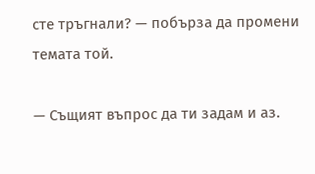сте тръгнали? — побърза да промени темата той.

— Същият въпрос да ти задам и аз.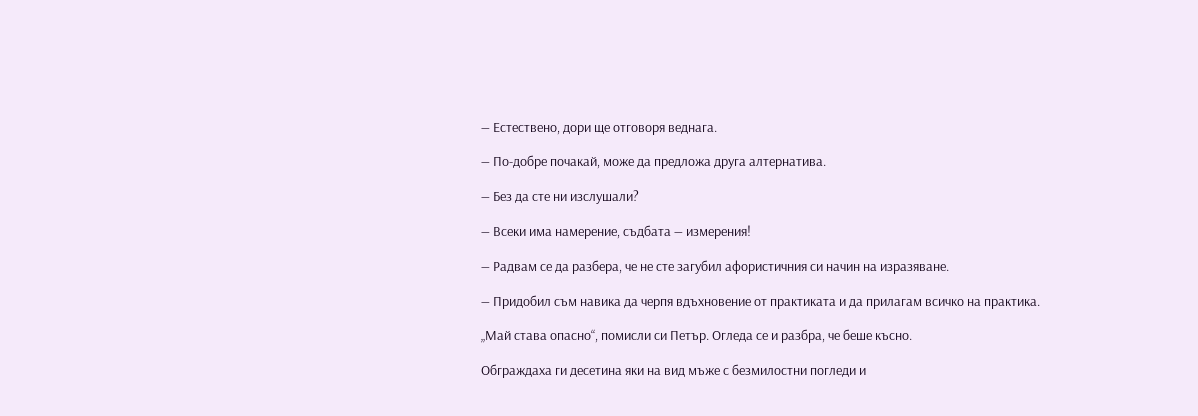— Естествено, дори ще отговоря веднага.

— По-добре почакай, може да предложа друга алтернатива.

— Без да сте ни изслушали?

— Всеки има намерение, съдбата — измерения!

— Радвам се да разбера, че не сте загубил афористичния си начин на изразяване.

— Придобил съм навика да черпя вдъхновение от практиката и да прилагам всичко на практика.

„Май става опасно“, помисли си Петър. Огледа се и разбра, че беше късно.

Обграждаха ги десетина яки на вид мъже с безмилостни погледи и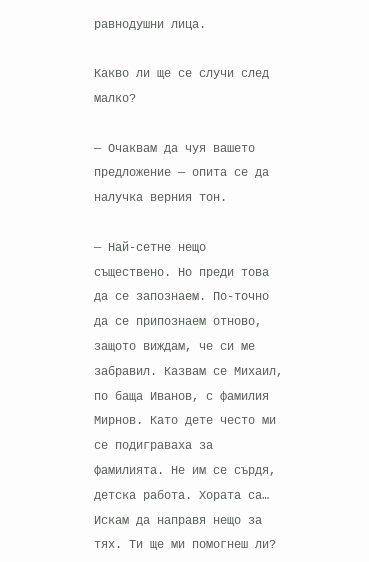равнодушни лица.

Какво ли ще се случи след малко?

— Очаквам да чуя вашето предложение — опита се да налучка верния тон.

— Най-сетне нещо съществено. Но преди това да се запознаем. По-точно да се припознаем отново, защото виждам, че си ме забравил. Казвам се Михаил, по баща Иванов, с фамилия Мирнов. Като дете често ми се подиграваха за фамилията. Не им се сърдя, детска работа. Хората са… Искам да направя нещо за тях. Ти ще ми помогнеш ли?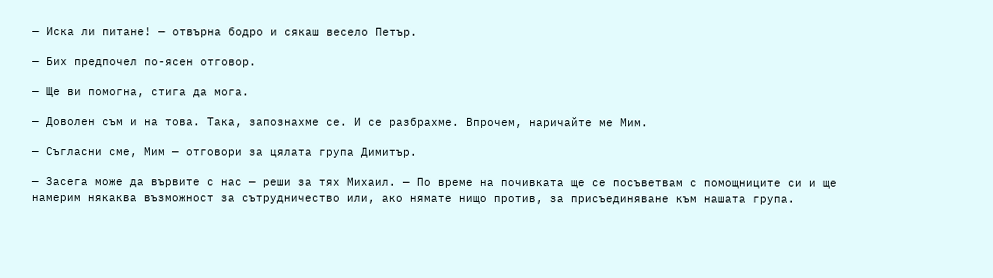— Иска ли питане! — отвърна бодро и сякаш весело Петър.

— Бих предпочел по-ясен отговор.

— Ще ви помогна, стига да мога.

— Доволен съм и на това. Така, запознахме се. И се разбрахме. Впрочем, наричайте ме Мим.

— Съгласни сме, Мим — отговори за цялата група Димитър.

— Засега може да вървите с нас — реши за тях Михаил. — По време на почивката ще се посъветвам с помощниците си и ще намерим някаква възможност за сътрудничество или, ако нямате нищо против, за присъединяване към нашата група.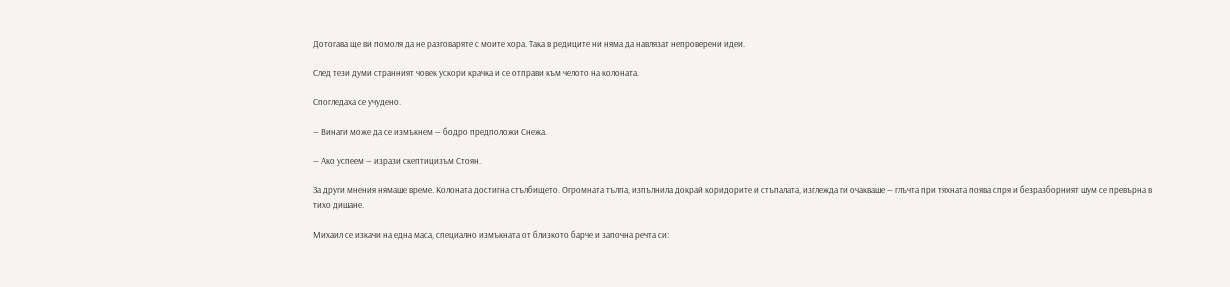Дотогава ще ви помоля да не разговаряте с моите хора. Така в редиците ни няма да навлязат непроверени идеи.

След тези думи странният човек ускори крачка и се отправи към челото на колоната.

Спогледаха се учудено.

— Винаги може да се измъкнем — бодро предположи Снежа.

— Ако успеем — изрази скептицизъм Стоян.

За други мнения нямаше време. Колоната достигна стълбището. Огромната тълпа, изпълнила докрай коридорите и стъпалата, изглежда ги очакваше — глъчта при тяхната поява спря и безразборният шум се превърна в тихо дишане.

Михаил се изкачи на една маса, специално измъкната от близкото барче и започна речта си: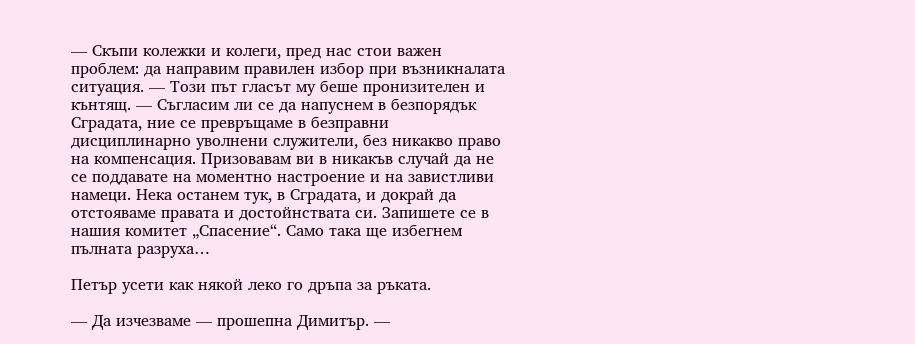— Скъпи колежки и колеги, пред нас стои важен проблем: да направим правилен избор при възникналата ситуация. — Този път гласът му беше пронизителен и кънтящ. — Съгласим ли се да напуснем в безпорядък Сградата, ние се превръщаме в безправни дисциплинарно уволнени служители, без никакво право на компенсация. Призовавам ви в никакъв случай да не се поддавате на моментно настроение и на завистливи намеци. Нека останем тук, в Сградата, и докрай да отстояваме правата и достойнствата си. Запишете се в нашия комитет „Спасение“. Само така ще избегнем пълната разруха…

Петър усети как някой леко го дръпа за ръката.

— Да изчезваме — прошепна Димитър. —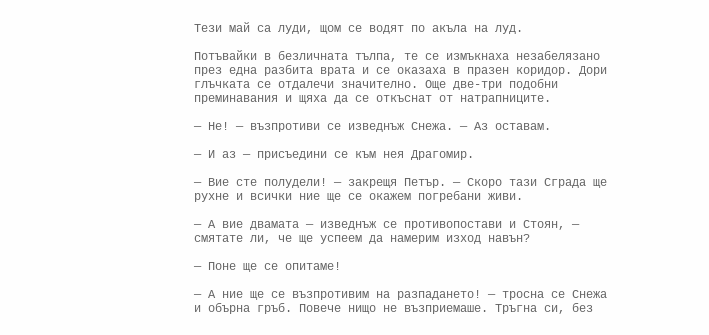Тези май са луди, щом се водят по акъла на луд.

Потъвайки в безличната тълпа, те се измъкнаха незабелязано през една разбита врата и се оказаха в празен коридор. Дори глъчката се отдалечи значително. Още две-три подобни преминавания и щяха да се откъснат от натрапниците.

— Не! — възпротиви се изведнъж Снежа. — Аз оставам.

— И аз — присъедини се към нея Драгомир.

— Вие сте полудели! — закрещя Петър. — Скоро тази Сграда ще рухне и всички ние ще се окажем погребани живи.

— А вие двамата — изведнъж се противопостави и Стоян, — смятате ли, че ще успеем да намерим изход навън?

— Поне ще се опитаме!

— А ние ще се възпротивим на разпадането! — тросна се Снежа и обърна гръб. Повече нищо не възприемаше. Тръгна си, без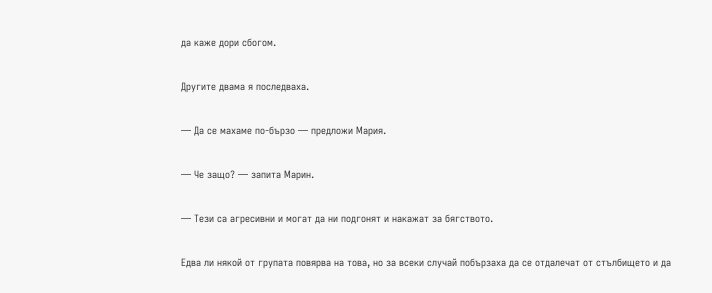да каже дори сбогом.

Другите двама я последваха.

— Да се махаме по-бързо — предложи Мария.

— Че защо? — запита Марин.

— Тези са агресивни и могат да ни подгонят и накажат за бягството.

Едва ли някой от групата повярва на това, но за всеки случай побързаха да се отдалечат от стълбището и да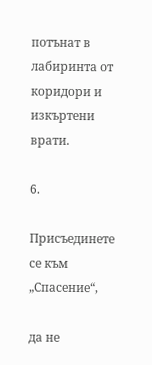потънат в лабиринта от коридори и изкъртени врати.

6.

Присъединете се към „Спасение“,

да не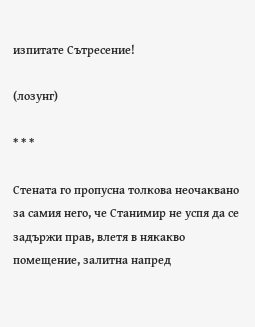изпитате Сътресение!

(лозунг)

* * *

Стената го пропусна толкова неочаквано за самия него, че Станимир не успя да се задържи прав, влетя в някакво помещение, залитна напред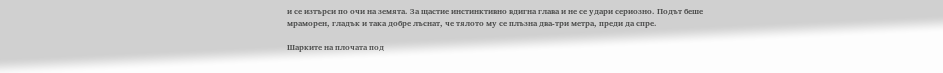и се изтърси по очи на земята. За щастие инстинктивно вдигна глава и не се удари сериозно. Подът беше мраморен, гладък и така добре лъснат, че тялото му се плъзна два-три метра, преди да спре.

Шарките на плочата под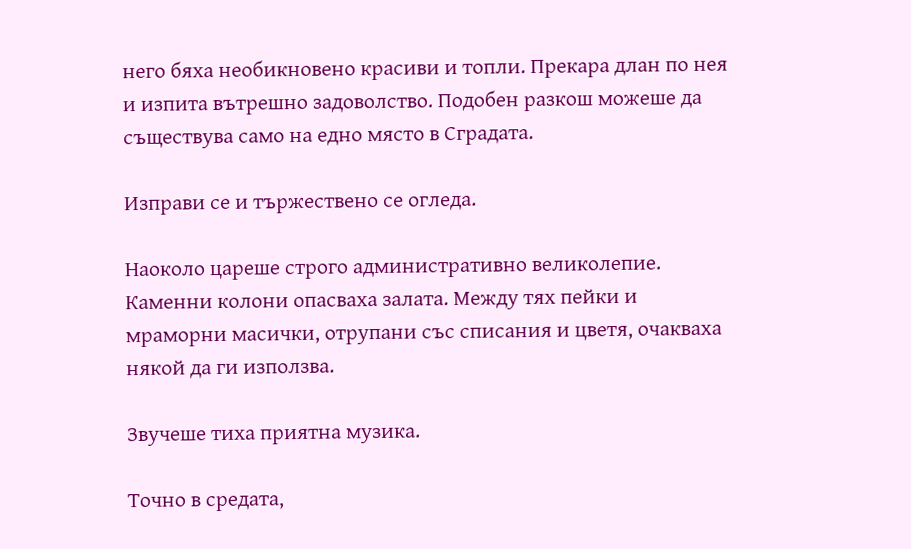него бяха необикновено красиви и топли. Прекара длан по нея и изпита вътрешно задоволство. Подобен разкош можеше да съществува само на едно място в Сградата.

Изправи се и тържествено се огледа.

Наоколо цареше строго административно великолепие. Каменни колони опасваха залата. Между тях пейки и мраморни масички, отрупани със списания и цветя, очакваха някой да ги използва.

Звучеше тиха приятна музика.

Точно в средата,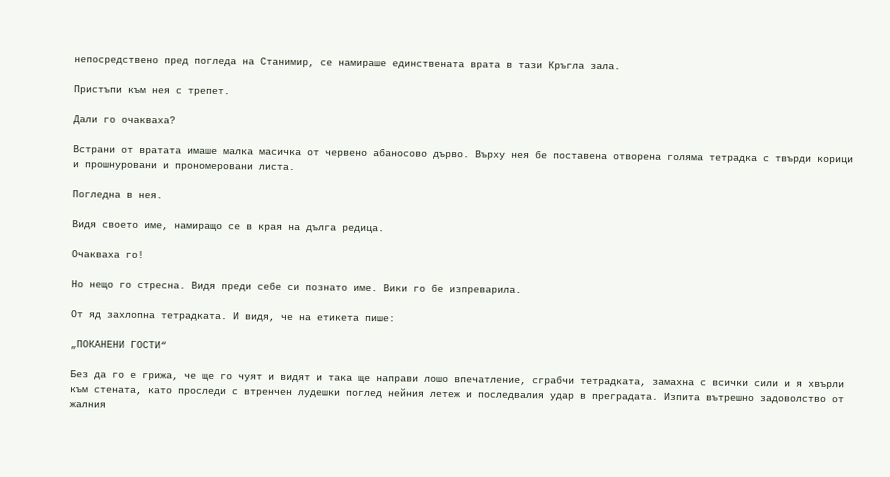непосредствено пред погледа на Станимир, се намираше единствената врата в тази Кръгла зала.

Пристъпи към нея с трепет.

Дали го очакваха?

Встрани от вратата имаше малка масичка от червено абаносово дърво. Върху нея бе поставена отворена голяма тетрадка с твърди корици и прошнуровани и прономеровани листа.

Погледна в нея.

Видя своето име, намиращо се в края на дълга редица.

Очакваха го!

Но нещо го стресна. Видя преди себе си познато име. Вики го бе изпреварила.

От яд захлопна тетрадката. И видя, че на етикета пише:

„ПОКАНЕНИ ГОСТИ“

Без да го е грижа, че ще го чуят и видят и така ще направи лошо впечатление, сграбчи тетрадката, замахна с всички сили и я хвърли към стената, като проследи с втренчен лудешки поглед нейния летеж и последвалия удар в преградата. Изпита вътрешно задоволство от жалния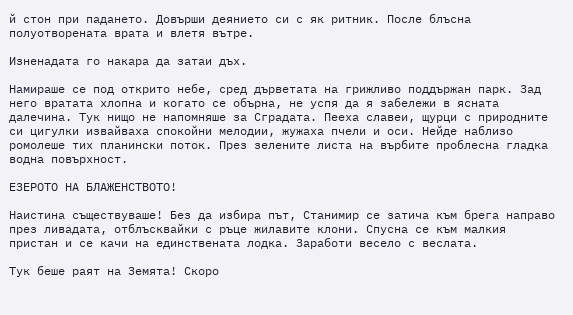й стон при падането. Довърши деянието си с як ритник. После блъсна полуотворената врата и влетя вътре.

Изненадата го накара да затаи дъх.

Намираше се под открито небе, сред дърветата на грижливо поддържан парк. Зад него вратата хлопна и когато се обърна, не успя да я забележи в ясната далечина. Тук нищо не напомняше за Сградата. Пееха славеи, щурци с природните си цигулки извайваха спокойни мелодии, жужаха пчели и оси. Нейде наблизо ромолеше тих планински поток. През зелените листа на върбите проблесна гладка водна повърхност.

ЕЗЕРОТО НА БЛАЖЕНСТВОТО!

Наистина съществуваше! Без да избира път, Станимир се затича към брега направо през ливадата, отблъсквайки с ръце жилавите клони. Спусна се към малкия пристан и се качи на единствената лодка. Заработи весело с веслата.

Тук беше раят на Земята! Скоро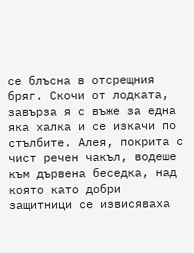се блъсна в отсрещния бряг. Скочи от лодката, завърза я с въже за една яка халка и се изкачи по стълбите. Алея, покрита с чист речен чакъл, водеше към дървена беседка, над която като добри защитници се извисяваха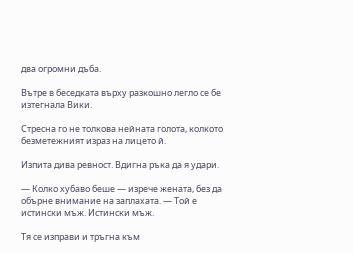два огромни дъба.

Вътре в беседката върху разкошно легло се бе изтегнала Вики.

Стресна го не толкова нейната голота, колкото безметежният израз на лицето й.

Изпита дива ревност. Вдигна ръка да я удари.

— Колко хубаво беше — изрече жената, без да обърне внимание на заплахата. — Той е истински мъж. Истински мъж.

Тя се изправи и тръгна към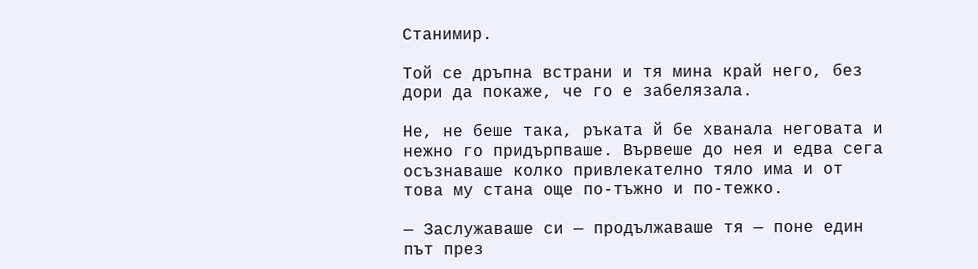Станимир.

Той се дръпна встрани и тя мина край него, без дори да покаже, че го е забелязала.

Не, не беше така, ръката й бе хванала неговата и нежно го придърпваше. Вървеше до нея и едва сега осъзнаваше колко привлекателно тяло има и от това му стана още по-тъжно и по-тежко.

— Заслужаваше си — продължаваше тя — поне един път през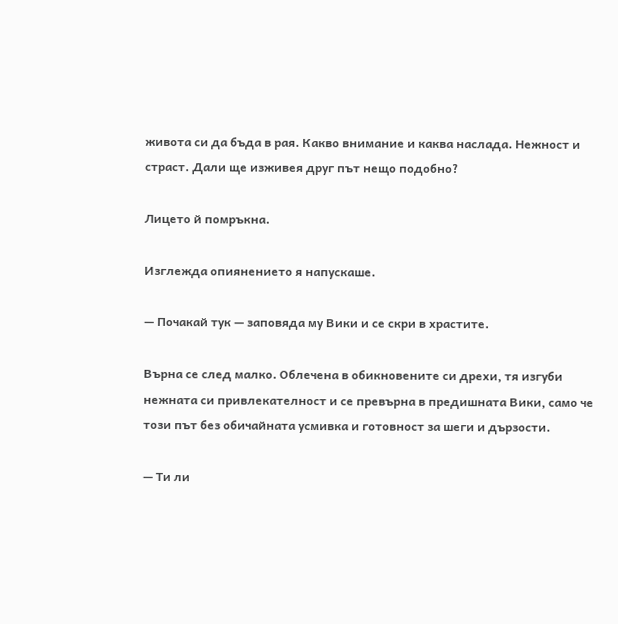живота си да бъда в рая. Какво внимание и каква наслада. Нежност и страст. Дали ще изживея друг път нещо подобно?

Лицето й помръкна.

Изглежда опиянението я напускаше.

— Почакай тук — заповяда му Вики и се скри в храстите.

Върна се след малко. Облечена в обикновените си дрехи, тя изгуби нежната си привлекателност и се превърна в предишната Вики, само че този път без обичайната усмивка и готовност за шеги и дързости.

— Ти ли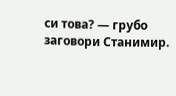си това? — грубо заговори Станимир.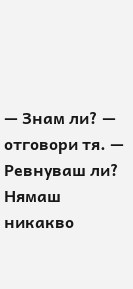— Знам ли? — отговори тя. — Ревнуваш ли? Нямаш никакво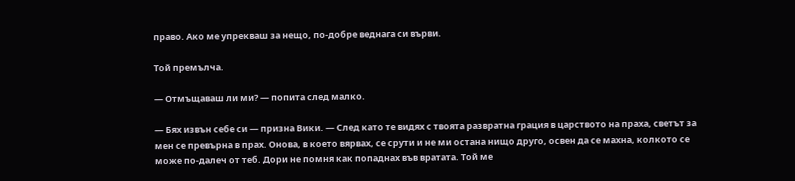право. Ако ме упрекваш за нещо, по-добре веднага си върви.

Той премълча.

— Отмъщаваш ли ми? — попита след малко.

— Бях извън себе си — призна Вики. — След като те видях с твоята развратна грация в царството на праха, светът за мен се превърна в прах. Онова, в което вярвах, се срути и не ми остана нищо друго, освен да се махна, колкото се може по-далеч от теб. Дори не помня как попаднах във вратата. Той ме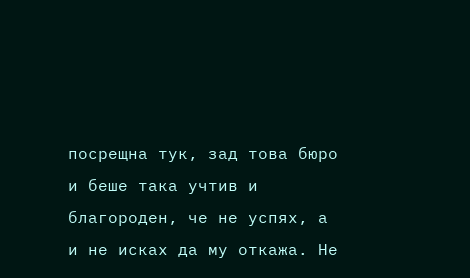посрещна тук, зад това бюро и беше така учтив и благороден, че не успях, а и не исках да му откажа. Не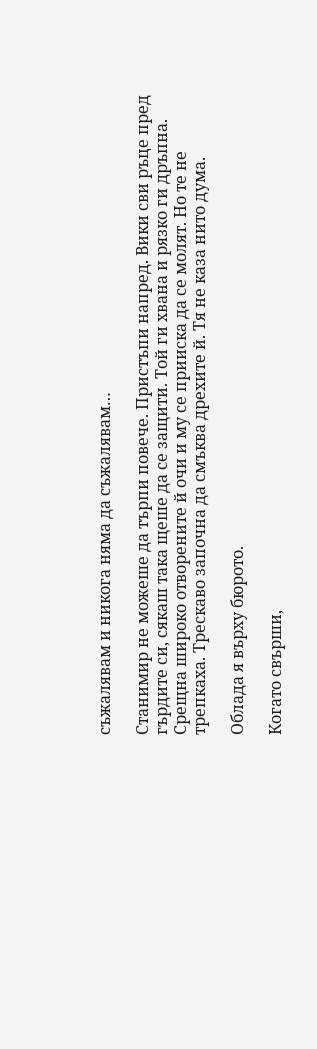съжалявам и никога няма да съжалявам…

Станимир не можеше да търпи повече. Пристъпи напред. Вики сви ръце пред гърдите си, сякаш така щеше да се защити. Той ги хвана и рязко ги дръпна. Срещна широко отворените й очи и му се прииска да се молят. Но те не трепкаха. Трескаво започна да смъква дрехите й. Тя не каза нито дума.

Облада я върху бюрото.

Когато свърши,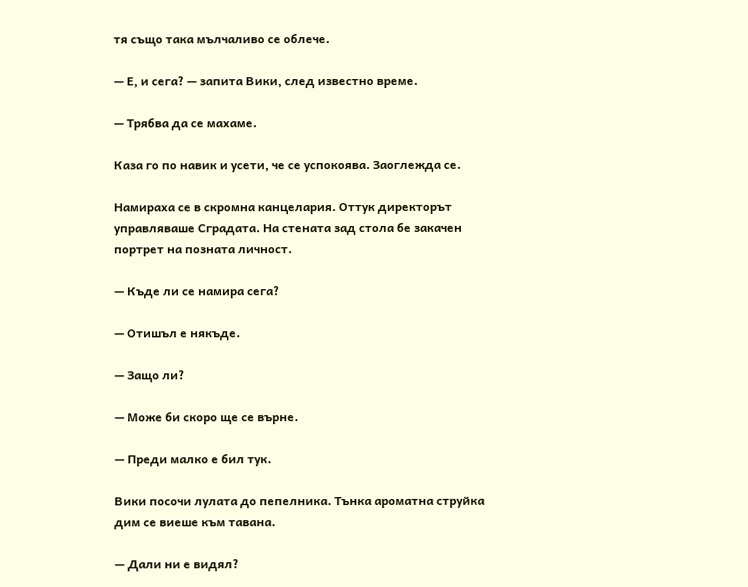тя също така мълчаливо се облече.

— Е, и сега? — запита Вики, след известно време.

— Трябва да се махаме.

Каза го по навик и усети, че се успокоява. Заоглежда се.

Намираха се в скромна канцелария. Оттук директорът управляваше Сградата. На стената зад стола бе закачен портрет на позната личност.

— Къде ли се намира сега?

— Отишъл е някъде.

— Защо ли?

— Може би скоро ще се върне.

— Преди малко е бил тук.

Вики посочи лулата до пепелника. Тънка ароматна струйка дим се виеше към тавана.

— Дали ни е видял?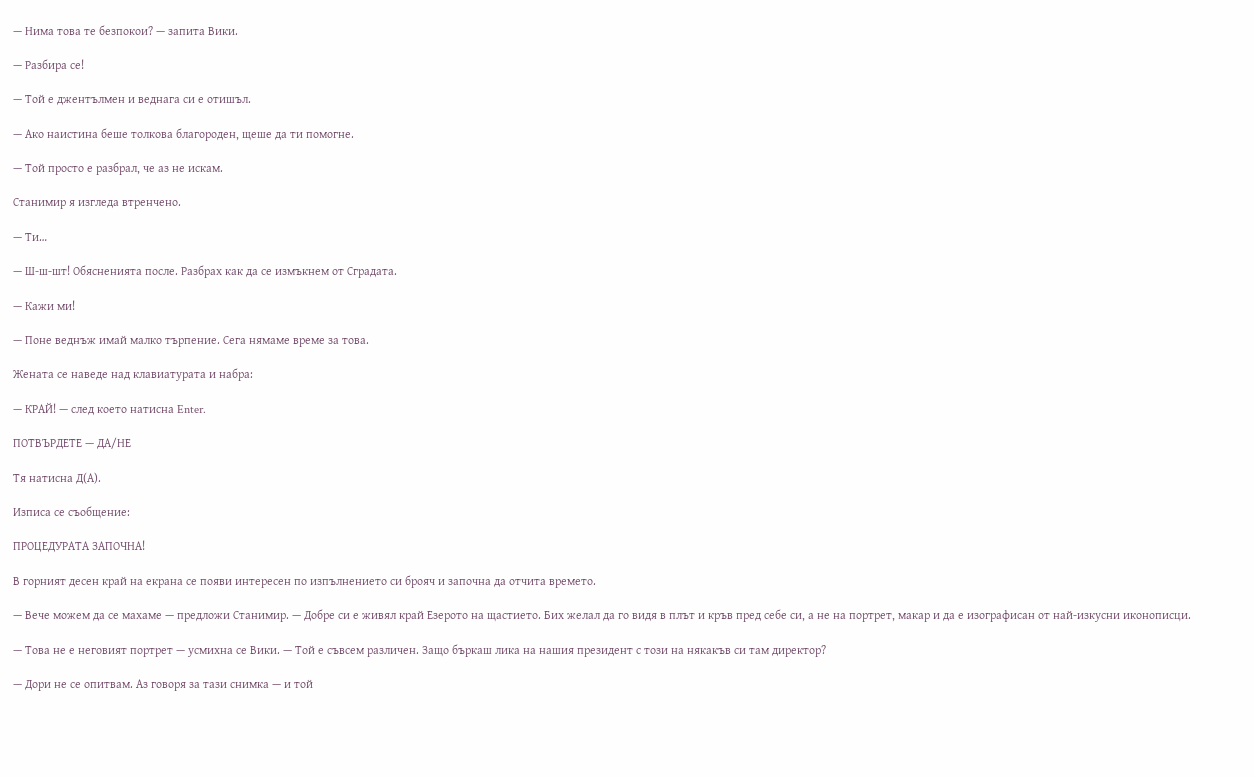— Нима това те безпокои? — запита Вики.

— Разбира се!

— Той е джентълмен и веднага си е отишъл.

— Ако наистина беше толкова благороден, щеше да ти помогне.

— Той просто е разбрал, че аз не искам.

Станимир я изгледа втренчено.

— Ти…

— Ш-ш-шт! Обясненията после. Разбрах как да се измъкнем от Сградата.

— Кажи ми!

— Поне веднъж имай малко търпение. Сега нямаме време за това.

Жената се наведе над клавиатурата и набра:

— КРАЙ! — след което натисна Enter.

ПОТВЪРДЕТЕ — ДА/НЕ

Тя натисна Д(А).

Изписа се съобщение:

ПРОЦЕДУРАТА ЗАПОЧНА!

В горният десен край на екрана се появи интересен по изпълнението си брояч и започна да отчита времето.

— Вече можем да се махаме — предложи Станимир. — Добре си е живял край Езерото на щастието. Бих желал да го видя в плът и кръв пред себе си, а не на портрет, макар и да е изографисан от най-изкусни иконописци.

— Това не е неговият портрет — усмихна се Вики. — Той е съвсем различен. Защо бъркаш лика на нашия президент с този на някакъв си там директор?

— Дори не се опитвам. Аз говоря за тази снимка — и той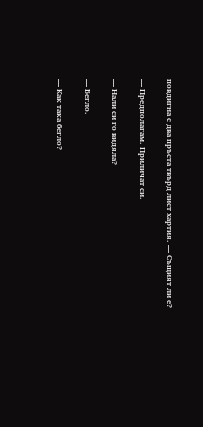повдигна с два пръста твърд лист хартия. — Същият ли е?

— Предполагам. Приличат си.

— Нали си го видяла?

— Бегло.

— Как така бегло?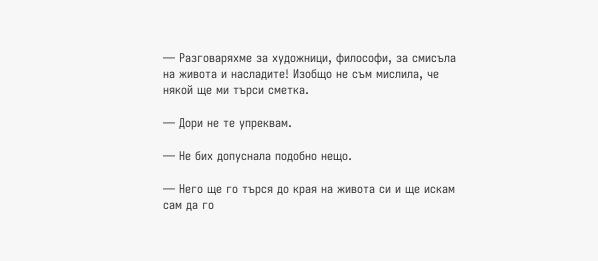— Разговаряхме за художници, философи, за смисъла на живота и насладите! Изобщо не съм мислила, че някой ще ми търси сметка.

— Дори не те упреквам.

— Не бих допуснала подобно нещо.

— Него ще го търся до края на живота си и ще искам сам да го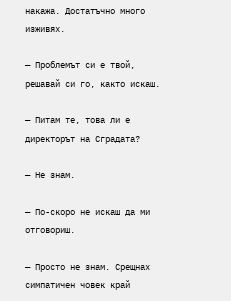накажа. Достатъчно много изживях.

— Проблемът си е твой, решавай си го, както искаш.

— Питам те, това ли е директорът на Сградата?

— Не знам.

— По-скоро не искаш да ми отговориш.

— Просто не знам. Срещнах симпатичен човек край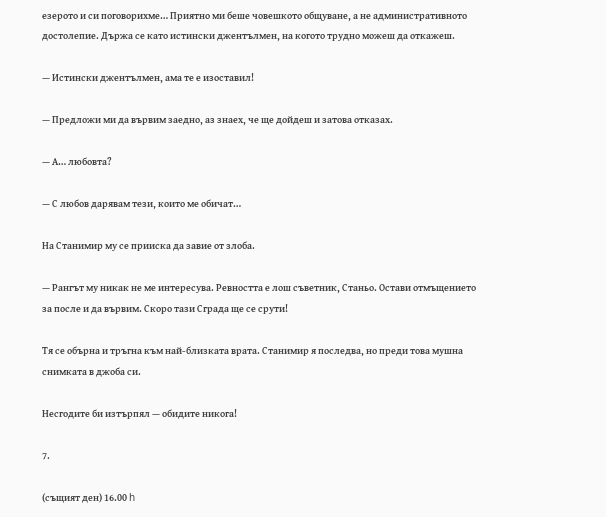езерото и си поговорихме… Приятно ми беше човешкото общуване, а не административното достолепие. Държа се като истински джентълмен, на когото трудно можеш да откажеш.

— Истински джентълмен, ама те е изоставил!

— Предложи ми да вървим заедно, аз знаех, че ще дойдеш и затова отказах.

— А… любовта?

— С любов дарявам тези, които ме обичат…

На Станимир му се прииска да завие от злоба.

— Рангът му никак не ме интересува. Ревността е лош съветник, Станьо. Остави отмъщението за после и да вървим. Скоро тази Сграда ще се срути!

Тя се обърна и тръгна към най-близката врата. Станимир я последва, но преди това мушна снимката в джоба си.

Несгодите би изтърпял — обидите никога!

7.

(същият ден) 16.00 h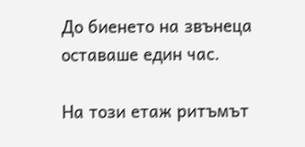До биенето на звънеца оставаше един час.

На този етаж ритъмът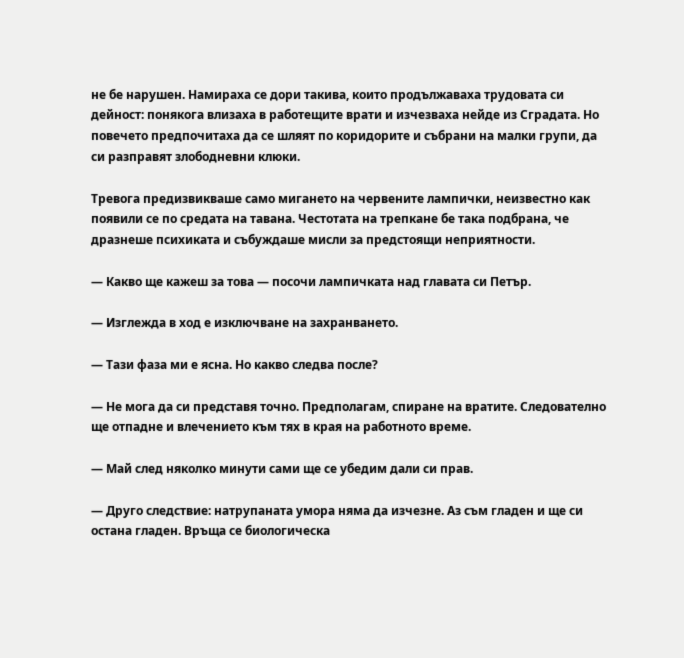не бе нарушен. Намираха се дори такива, които продължаваха трудовата си дейност: понякога влизаха в работещите врати и изчезваха нейде из Сградата. Но повечето предпочитаха да се шляят по коридорите и събрани на малки групи, да си разправят злободневни клюки.

Тревога предизвикваше само мигането на червените лампички, неизвестно как появили се по средата на тавана. Честотата на трепкане бе така подбрана, че дразнеше психиката и събуждаше мисли за предстоящи неприятности.

— Какво ще кажеш за това — посочи лампичката над главата си Петър.

— Изглежда в ход е изключване на захранването.

— Тази фаза ми е ясна. Но какво следва после?

— Не мога да си представя точно. Предполагам, спиране на вратите. Следователно ще отпадне и влечението към тях в края на работното време.

— Май след няколко минути сами ще се убедим дали си прав.

— Друго следствие: натрупаната умора няма да изчезне. Аз съм гладен и ще си остана гладен. Връща се биологическа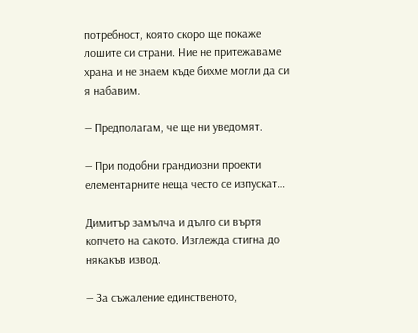потребност, която скоро ще покаже лошите си страни. Ние не притежаваме храна и не знаем къде бихме могли да си я набавим.

— Предполагам, че ще ни уведомят.

— При подобни грандиозни проекти елементарните неща често се изпускат…

Димитър замълча и дълго си въртя копчето на сакото. Изглежда стигна до някакъв извод.

— За съжаление единственото,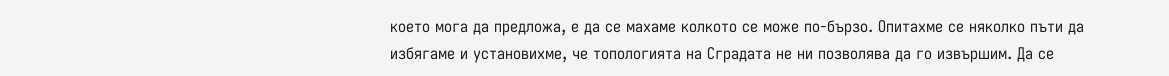което мога да предложа, е да се махаме колкото се може по-бързо. Опитахме се няколко пъти да избягаме и установихме, че топологията на Сградата не ни позволява да го извършим. Да се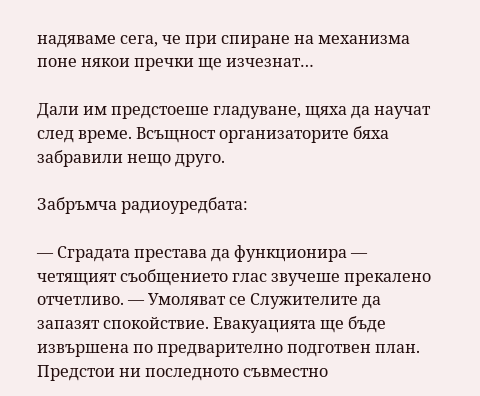надяваме сега, че при спиране на механизма поне някои пречки ще изчезнат…

Дали им предстоеше гладуване, щяха да научат след време. Всъщност организаторите бяха забравили нещо друго.

Забръмча радиоуредбата:

— Сградата престава да функционира — четящият съобщението глас звучеше прекалено отчетливо. — Умоляват се Служителите да запазят спокойствие. Евакуацията ще бъде извършена по предварително подготвен план. Предстои ни последното съвместно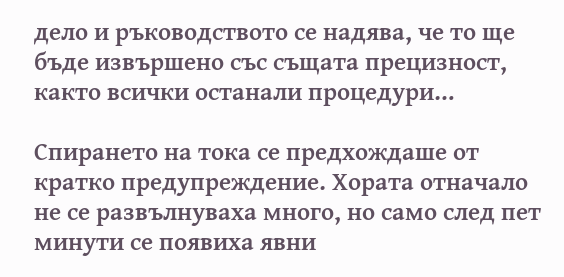дело и ръководството се надява, че то ще бъде извършено със същата прецизност, както всички останали процедури…

Спирането на тока се предхождаше от кратко предупреждение. Хората отначало не се развълнуваха много, но само след пет минути се появиха явни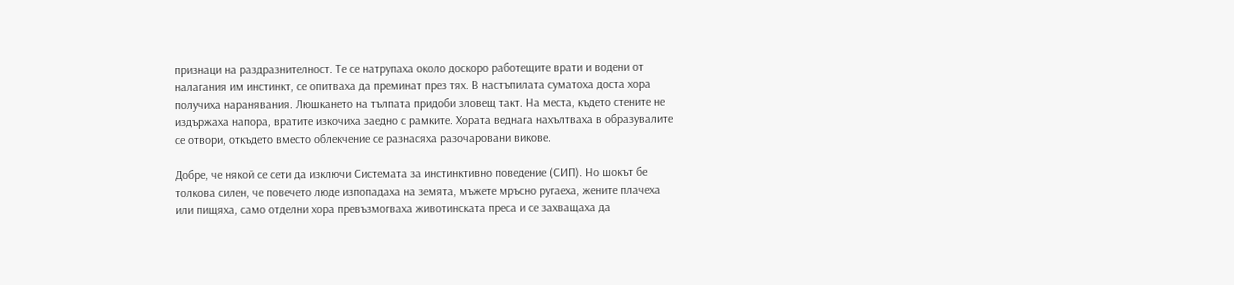признаци на раздразнителност. Те се натрупаха около доскоро работещите врати и водени от налагания им инстинкт, се опитваха да преминат през тях. В настъпилата суматоха доста хора получиха наранявания. Люшкането на тълпата придоби зловещ такт. На места, където стените не издържаха напора, вратите изкочиха заедно с рамките. Хората веднага нахълтваха в образувалите се отвори, откъдето вместо облекчение се разнасяха разочаровани викове.

Добре, че някой се сети да изключи Системата за инстинктивно поведение (СИП). Но шокът бе толкова силен, че повечето люде изпопадаха на земята, мъжете мръсно ругаеха, жените плачеха или пищяха, само отделни хора превъзмогваха животинската преса и се захващаха да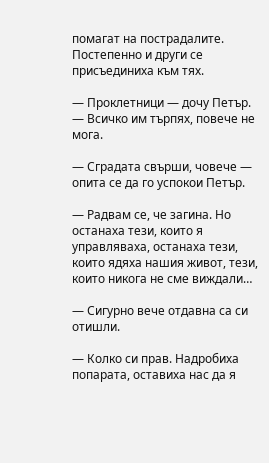помагат на пострадалите. Постепенно и други се присъединиха към тях.

— Проклетници — дочу Петър. — Всичко им търпях, повече не мога.

— Сградата свърши, човече — опита се да го успокои Петър.

— Радвам се, че загина. Но останаха тези, които я управляваха, останаха тези, които ядяха нашия живот, тези, които никога не сме виждали…

— Сигурно вече отдавна са си отишли.

— Колко си прав. Надробиха попарата, оставиха нас да я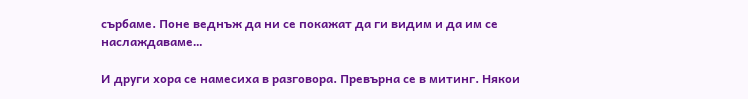сърбаме. Поне веднъж да ни се покажат да ги видим и да им се наслаждаваме…

И други хора се намесиха в разговора. Превърна се в митинг. Някои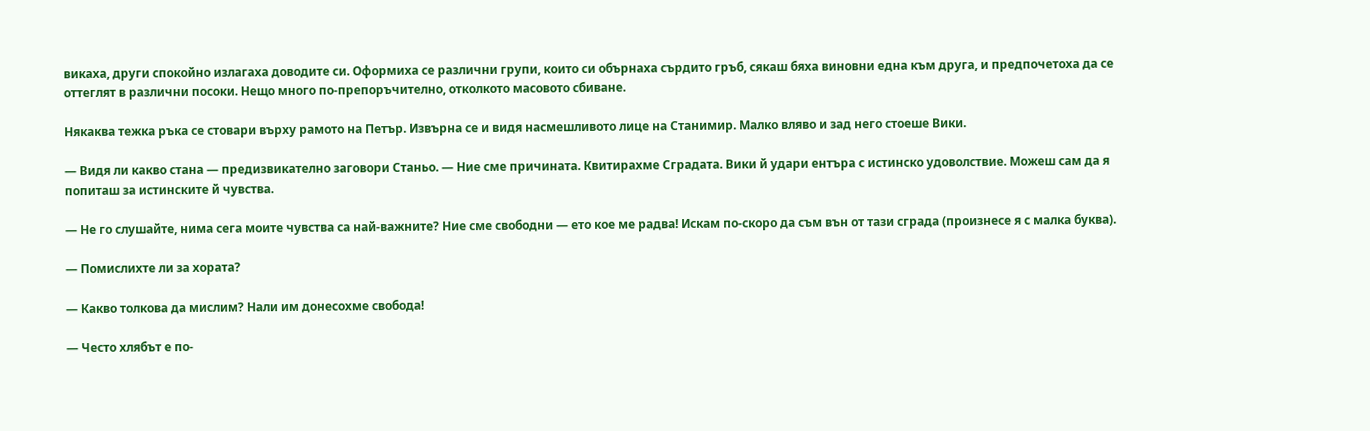викаха, други спокойно излагаха доводите си. Оформиха се различни групи, които си обърнаха сърдито гръб, сякаш бяха виновни една към друга, и предпочетоха да се оттеглят в различни посоки. Нещо много по-препоръчително, отколкото масовото сбиване.

Някаква тежка ръка се стовари върху рамото на Петър. Извърна се и видя насмешливото лице на Станимир. Малко вляво и зад него стоеше Вики.

— Видя ли какво стана — предизвикателно заговори Станьо. — Ние сме причината. Квитирахме Сградата. Вики й удари ентъра с истинско удоволствие. Можеш сам да я попиташ за истинските й чувства.

— Не го слушайте, нима сега моите чувства са най-важните? Ние сме свободни — ето кое ме радва! Искам по-скоро да съм вън от тази сграда (произнесе я с малка буква).

— Помислихте ли за хората?

— Какво толкова да мислим? Нали им донесохме свобода!

— Често хлябът е по-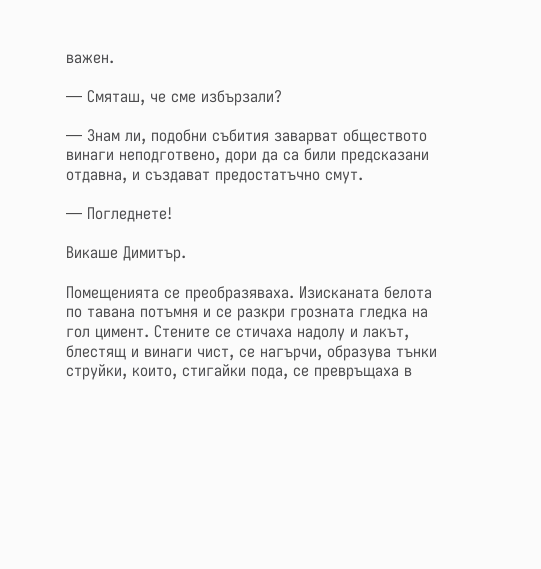важен.

— Смяташ, че сме избързали?

— Знам ли, подобни събития заварват обществото винаги неподготвено, дори да са били предсказани отдавна, и създават предостатъчно смут.

— Погледнете!

Викаше Димитър.

Помещенията се преобразяваха. Изисканата белота по тавана потъмня и се разкри грозната гледка на гол цимент. Стените се стичаха надолу и лакът, блестящ и винаги чист, се нагърчи, образува тънки струйки, които, стигайки пода, се превръщаха в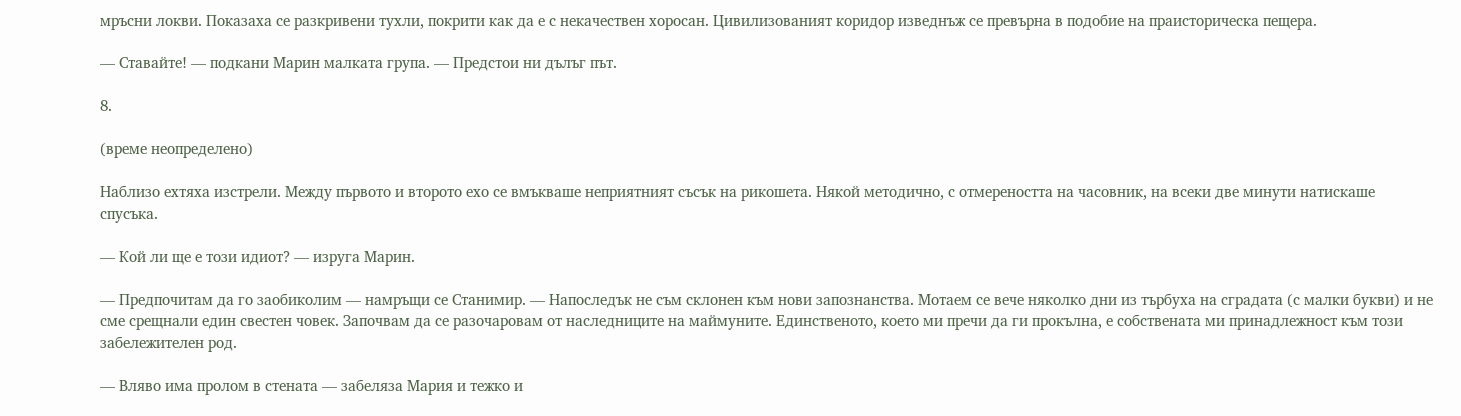мръсни локви. Показаха се разкривени тухли, покрити как да е с некачествен хоросан. Цивилизованият коридор изведнъж се превърна в подобие на праисторическа пещера.

— Ставайте! — подкани Марин малката група. — Предстои ни дълъг път.

8.

(време неопределено)

Наблизо ехтяха изстрели. Между първото и второто ехо се вмъкваше неприятният съсък на рикошета. Някой методично, с отмереността на часовник, на всеки две минути натискаше спусъка.

— Кой ли ще е този идиот? — изруга Марин.

— Предпочитам да го заобиколим — намръщи се Станимир. — Напоследък не съм склонен към нови запознанства. Мотаем се вече няколко дни из търбуха на сградата (с малки букви) и не сме срещнали един свестен човек. Започвам да се разочаровам от наследниците на маймуните. Единственото, което ми пречи да ги прокълна, е собствената ми принадлежност към този забележителен род.

— Вляво има пролом в стената — забеляза Мария и тежко и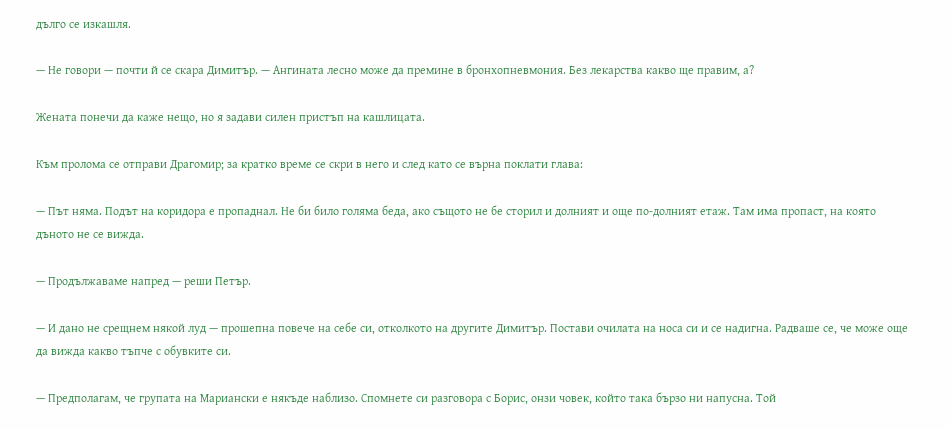дълго се изкашля.

— Не говори — почти й се скара Димитър. — Ангината лесно може да премине в бронхопневмония. Без лекарства какво ще правим, а?

Жената понечи да каже нещо, но я задави силен пристъп на кашлицата.

Към пролома се отправи Драгомир; за кратко време се скри в него и след като се върна поклати глава:

— Път няма. Подът на коридора е пропаднал. Не би било голяма беда, ако същото не бе сторил и долният и още по-долният етаж. Там има пропаст, на която дъното не се вижда.

— Продължаваме напред — реши Петър.

— И дано не срещнем някой луд — прошепна повече на себе си, отколкото на другите Димитър. Постави очилата на носа си и се надигна. Радваше се, че може още да вижда какво тъпче с обувките си.

— Предполагам, че групата на Мариански е някъде наблизо. Спомнете си разговора с Борис, онзи човек, който така бързо ни напусна. Той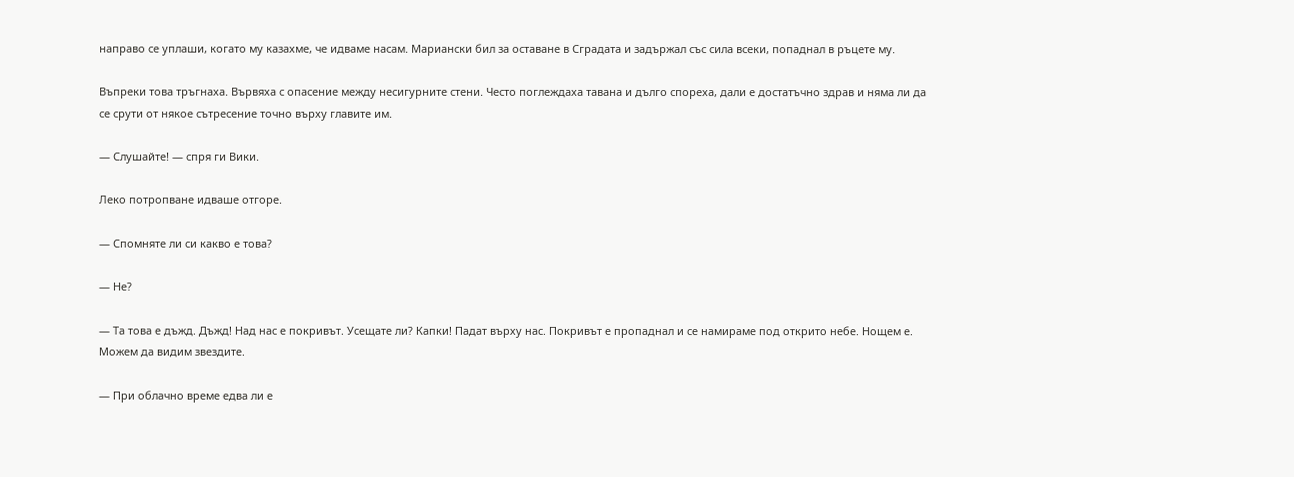направо се уплаши, когато му казахме, че идваме насам. Мариански бил за оставане в Сградата и задържал със сила всеки, попаднал в ръцете му.

Въпреки това тръгнаха. Вървяха с опасение между несигурните стени. Често поглеждаха тавана и дълго спореха, дали е достатъчно здрав и няма ли да се срути от някое сътресение точно върху главите им.

— Слушайте! — спря ги Вики.

Леко потропване идваше отгоре.

— Спомняте ли си какво е това?

— Не?

— Та това е дъжд. Дъжд! Над нас е покривът. Усещате ли? Капки! Падат върху нас. Покривът е пропаднал и се намираме под открито небе. Нощем е. Можем да видим звездите.

— При облачно време едва ли е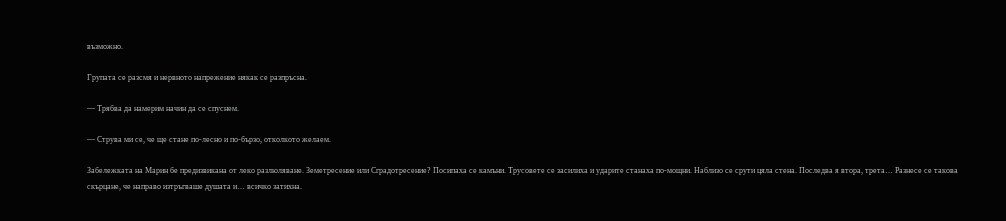възможно.

Групата се разсмя и нервното напрежение някак се разпръсна.

— Трябва да намерим начин да се спуснем.

— Струва ми се, че ще стане по-лесно и по-бързо, отколкото желаем.

Забележката на Марин бе предизвикана от леко разлюляване. Земетресение или Сградотресение? Посипаха се камъни. Трусовете се засилиха и ударите станаха по-мощни. Наблизо се срути цяла стена. Последва я втора, трета… Разнесе се такова скърцане, че направо изтръгваше душата и… всичко затихна.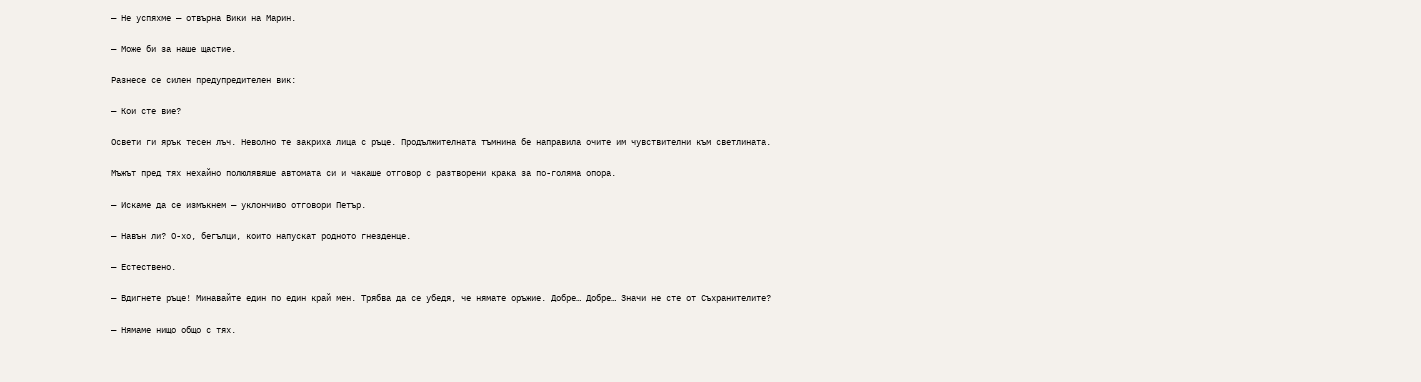— Не успяхме — отвърна Вики на Марин.

— Може би за наше щастие.

Разнесе се силен предупредителен вик:

— Кои сте вие?

Освети ги ярък тесен лъч. Неволно те закриха лица с ръце. Продължителната тъмнина бе направила очите им чувствителни към светлината.

Мъжът пред тях нехайно полюлявяше автомата си и чакаше отговор с разтворени крака за по-голяма опора.

— Искаме да се измъкнем — уклончиво отговори Петър.

— Навън ли? О-хо, бегълци, които напускат родното гнезденце.

— Естествено.

— Вдигнете ръце! Минавайте един по един край мен. Трябва да се убедя, че нямате оръжие. Добре… Добре… Значи не сте от Съхранителите?

— Нямаме нищо общо с тях.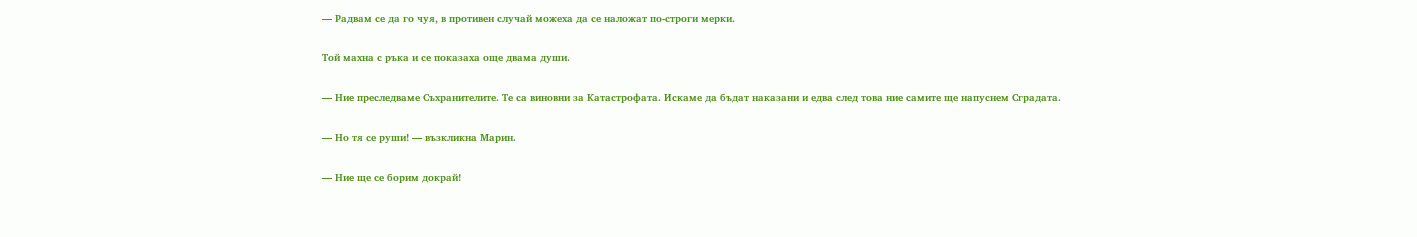— Радвам се да го чуя, в противен случай можеха да се наложат по-строги мерки.

Той махна с ръка и се показаха още двама души.

— Ние преследваме Съхранителите. Те са виновни за Катастрофата. Искаме да бъдат наказани и едва след това ние самите ще напуснем Сградата.

— Но тя се руши! — възкликна Марин.

— Ние ще се борим докрай!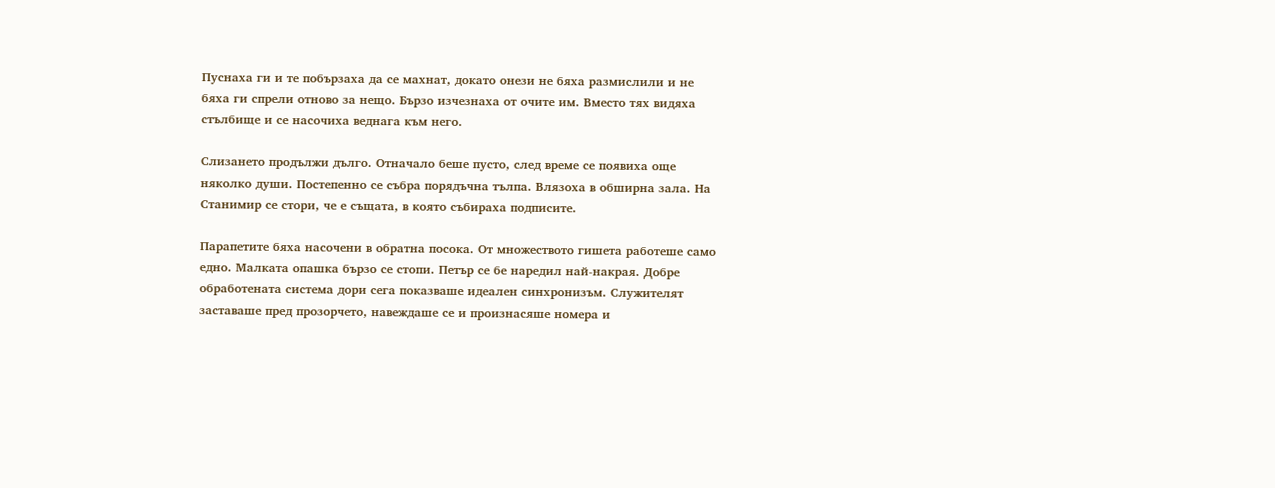Пуснаха ги и те побързаха да се махнат, докато онези не бяха размислили и не бяха ги спрели отново за нещо. Бързо изчезнаха от очите им. Вместо тях видяха стълбище и се насочиха веднага към него.

Слизането продължи дълго. Отначало беше пусто, след време се появиха още няколко души. Постепенно се събра порядъчна тълпа. Влязоха в обширна зала. На Станимир се стори, че е същата, в която събираха подписите.

Парапетите бяха насочени в обратна посока. От множеството гишета работеше само едно. Малката опашка бързо се стопи. Петър се бе наредил най-накрая. Добре обработената система дори сега показваше идеален синхронизъм. Служителят заставаше пред прозорчето, навеждаше се и произнасяше номера и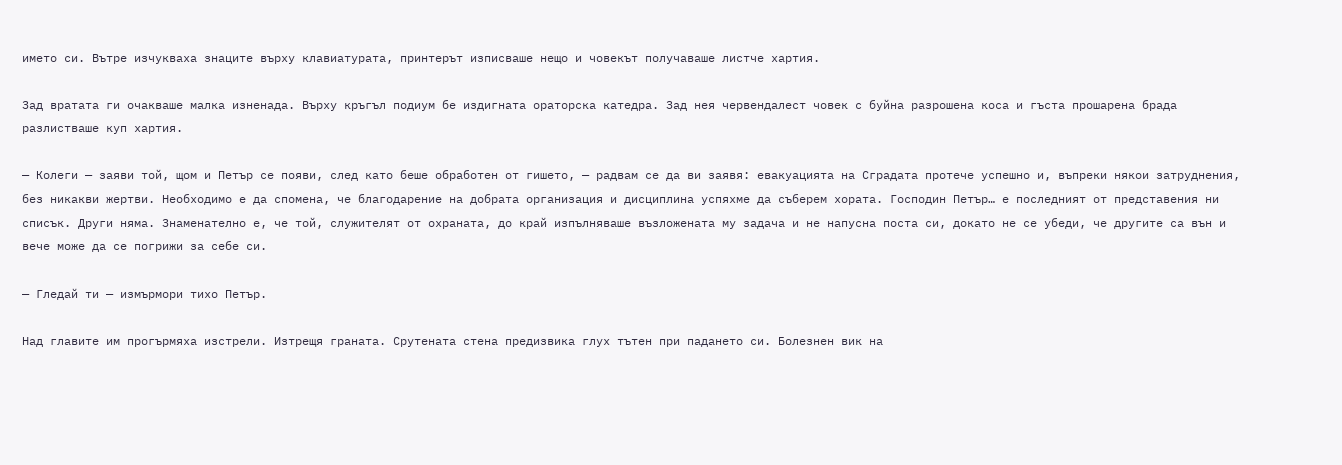името си. Вътре изчукваха знаците върху клавиатурата, принтерът изписваше нещо и човекът получаваше листче хартия.

Зад вратата ги очакваше малка изненада. Върху кръгъл подиум бе издигната ораторска катедра. Зад нея червендалест човек с буйна разрошена коса и гъста прошарена брада разлистваше куп хартия.

— Колеги — заяви той, щом и Петър се появи, след като беше обработен от гишето, — радвам се да ви заявя: евакуацията на Сградата протече успешно и, въпреки някои затруднения, без никакви жертви. Необходимо е да спомена, че благодарение на добрата организация и дисциплина успяхме да съберем хората. Господин Петър… е последният от представения ни списък. Други няма. Знаменателно е, че той, служителят от охраната, до край изпълняваше възложената му задача и не напусна поста си, докато не се убеди, че другите са вън и вече може да се погрижи за себе си.

— Гледай ти — измърмори тихо Петър.

Над главите им прогърмяха изстрели. Изтрещя граната. Срутената стена предизвика глух тътен при падането си. Болезнен вик на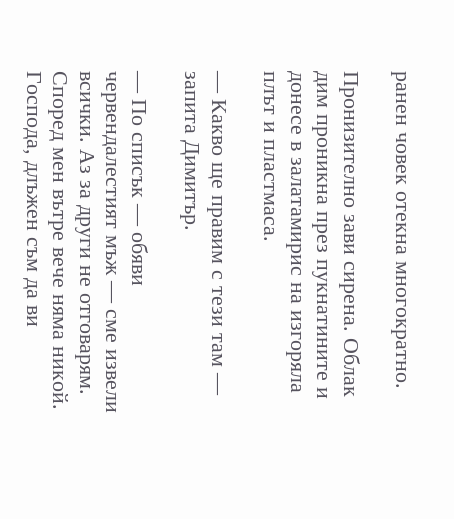ранен човек отекна многократно.

Пронизително зави сирена. Облак дим проникна през пукнатините и донесе в залатамирис на изгоряла плът и пластмаса.

— Какво ще правим с тези там — запита Димитър.

— По списък — обяви червендалестият мъж — сме извели всички. Аз за други не отговарям. Според мен вътре вече няма никой. Господа, длъжен съм да ви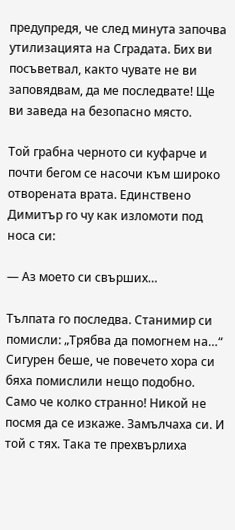предупредя, че след минута започва утилизацията на Сградата. Бих ви посъветвал, както чувате не ви заповядвам, да ме последвате! Ще ви заведа на безопасно място.

Той грабна черното си куфарче и почти бегом се насочи към широко отворената врата. Единствено Димитър го чу как изломоти под носа си:

— Аз моето си свърших…

Тълпата го последва. Станимир си помисли: „Трябва да помогнем на…“ Сигурен беше, че повечето хора си бяха помислили нещо подобно. Само че колко странно! Никой не посмя да се изкаже. Замълчаха си. И той с тях. Така те прехвърлиха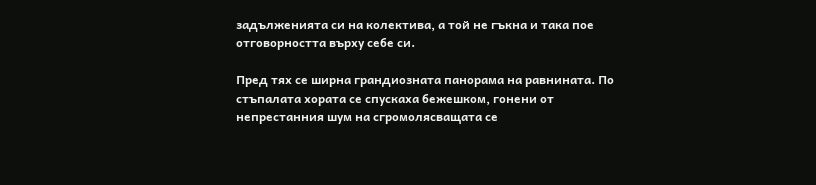задълженията си на колектива, а той не гъкна и така пое отговорността върху себе си.

Пред тях се ширна грандиозната панорама на равнината. По стъпалата хората се спускаха бежешком, гонени от непрестанния шум на сгромолясващата се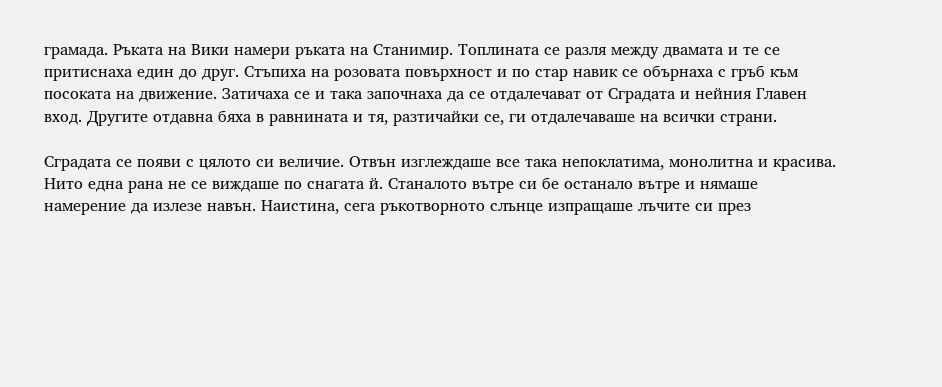грамада. Ръката на Вики намери ръката на Станимир. Топлината се разля между двамата и те се притиснаха един до друг. Стъпиха на розовата повърхност и по стар навик се обърнаха с гръб към посоката на движение. Затичаха се и така започнаха да се отдалечават от Сградата и нейния Главен вход. Другите отдавна бяха в равнината и тя, разтичайки се, ги отдалечаваше на всички страни.

Сградата се появи с цялото си величие. Отвън изглеждаше все така непоклатима, монолитна и красива. Нито една рана не се виждаше по снагата й. Станалото вътре си бе останало вътре и нямаше намерение да излезе навън. Наистина, сега ръкотворното слънце изпращаше лъчите си през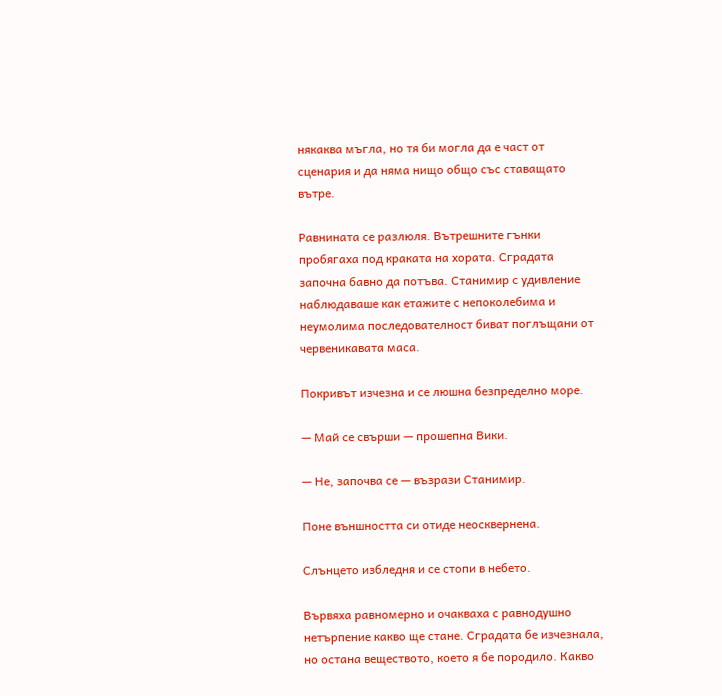някаква мъгла, но тя би могла да е част от сценария и да няма нищо общо със ставащато вътре.

Равнината се разлюля. Вътрешните гънки пробягаха под краката на хората. Сградата започна бавно да потъва. Станимир с удивление наблюдаваше как етажите с непоколебима и неумолима последователност биват поглъщани от червеникавата маса.

Покривът изчезна и се люшна безпределно море.

— Май се свърши — прошепна Вики.

— Не, започва се — възрази Станимир.

Поне външността си отиде неосквернена.

Слънцето избледня и се стопи в небето.

Вървяха равномерно и очакваха с равнодушно нетърпение какво ще стане. Сградата бе изчезнала, но остана веществото, което я бе породило. Какво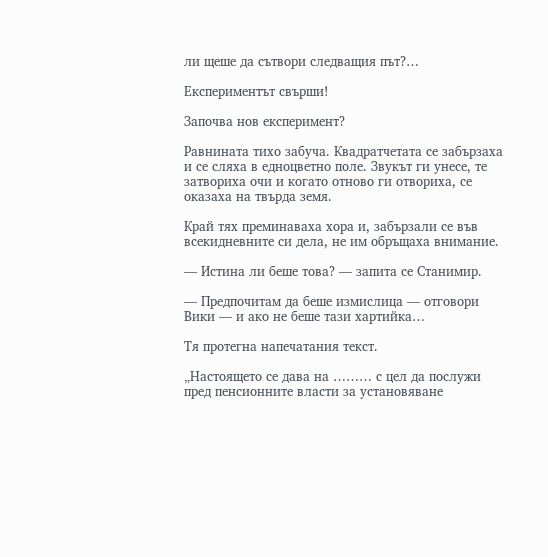ли щеше да сътвори следващия път?…

Експериментът свърши!

Започва нов експеримент?

Равнината тихо забуча. Квадратчетата се забързаха и се сляха в едноцветно поле. Звукът ги унесе, те затвориха очи и когато отново ги отвориха, се оказаха на твърда земя.

Край тях преминаваха хора и, забързали се във всекидневните си дела, не им обръщаха внимание.

— Истина ли беше това? — запита се Станимир.

— Предпочитам да беше измислица — отговори Вики — и ако не беше тази хартийка…

Тя протегна напечатания текст.

„Настоящето се дава на ……… с цел да послужи пред пенсионните власти за установяване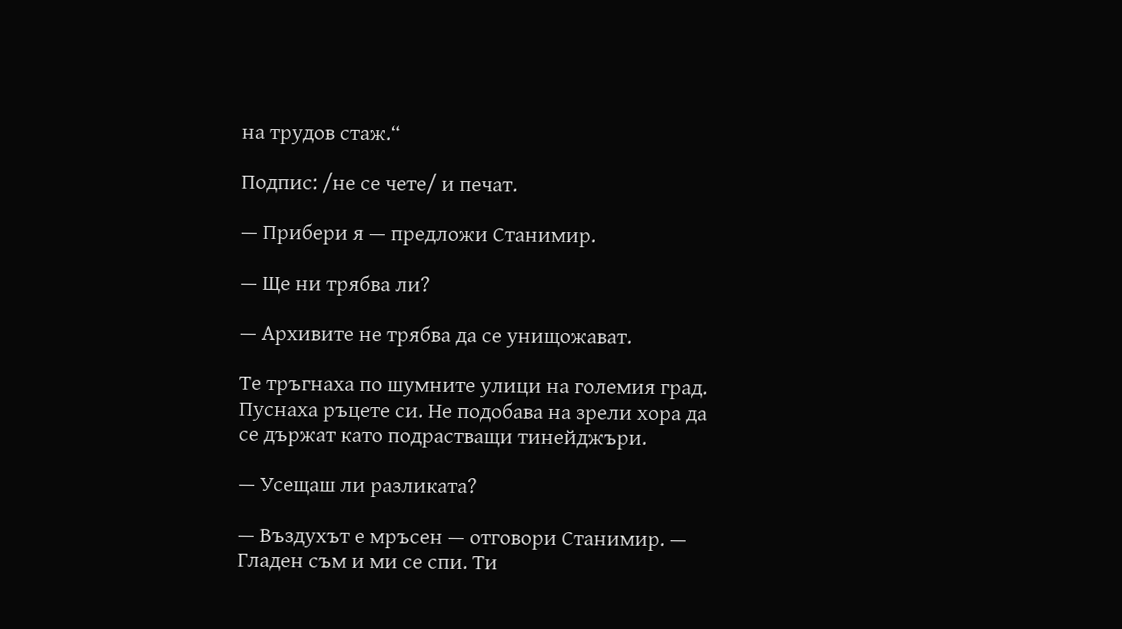на трудов стаж.“

Подпис: /не се чете/ и печат.

— Прибери я — предложи Станимир.

— Ще ни трябва ли?

— Архивите не трябва да се унищожават.

Те тръгнаха по шумните улици на големия град. Пуснаха ръцете си. Не подобава на зрели хора да се държат като подрастващи тинейджъри.

— Усещаш ли разликата?

— Въздухът е мръсен — отговори Станимир. — Гладен съм и ми се спи. Ти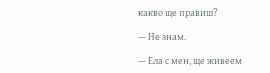какво ще правиш?

— Не знам.

— Ела с мен, ще живеем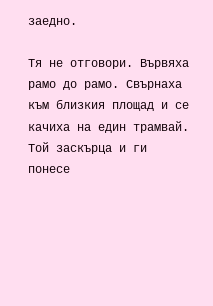заедно.

Тя не отговори. Вървяха рамо до рамо. Свърнаха към близкия площад и се качиха на един трамвай. Той заскърца и ги понесе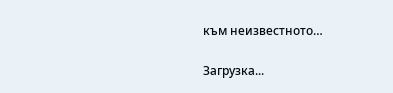към неизвестното…

Загрузка...